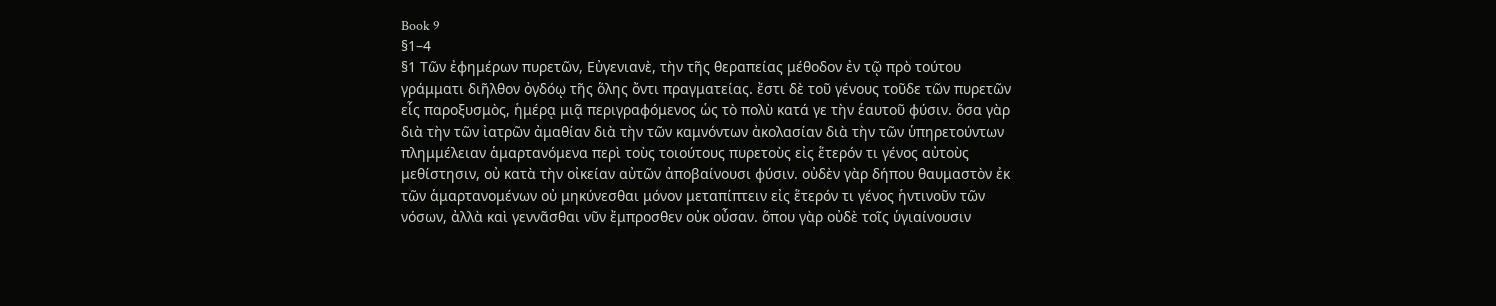Book 9
§1–4
§1 Τῶν ἐφημέρων πυρετῶν, Εὐγενιανὲ, τὴν τῆς θεραπείας μέθοδον ἐν τῷ πρὸ τούτου γράμματι διῆλθον ὀγδόῳ τῆς ὅλης ὄντι πραγματείας. ἔστι δὲ τοῦ γένους τοῦδε τῶν πυρετῶν εἷς παροξυσμὸς, ἡμέρᾳ μιᾷ περιγραφόμενος ὡς τὸ πολὺ κατά γε τὴν ἑαυτοῦ φύσιν. ὅσα γὰρ διὰ τὴν τῶν ἰατρῶν ἀμαθίαν διὰ τὴν τῶν καμνόντων ἀκολασίαν διὰ τὴν τῶν ὑπηρετούντων πλημμέλειαν ἁμαρτανόμενα περὶ τοὺς τοιούτους πυρετοὺς εἰς ἕτερόν τι γένος αὐτοὺς μεθίστησιν, οὐ κατὰ τὴν οἰκείαν αὐτῶν ἀποβαίνουσι φύσιν. οὐδὲν γὰρ δήπου θαυμαστὸν ἐκ τῶν ἁμαρτανομένων οὐ μηκύνεσθαι μόνον μεταπίπτειν εἰς ἕτερόν τι γένος ἡντινοῦν τῶν νόσων, ἀλλὰ καὶ γεννᾶσθαι νῦν ἔμπροσθεν οὐκ οὖσαν. ὅπου γὰρ οὐδὲ τοῖς ὑγιαίνουσιν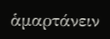ἁμαρτάνειν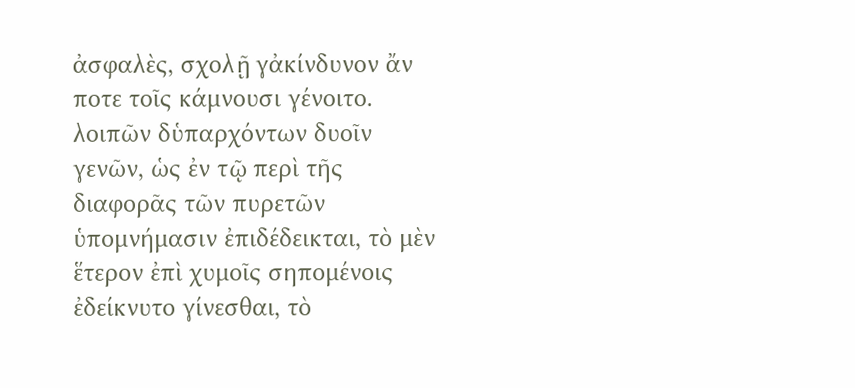ἀσφαλὲς, σχολῇ γἀκίνδυνον ἄν ποτε τοῖς κάμνουσι γένοιτο. λοιπῶν δὑπαρχόντων δυοῖν γενῶν, ὡς ἐν τῷ περὶ τῆς διαφορᾶς τῶν πυρετῶν ὑπομνήμασιν ἐπιδέδεικται, τὸ μὲν ἕτερον ἐπὶ χυμοῖς σηπομένοις ἐδείκνυτο γίνεσθαι, τὸ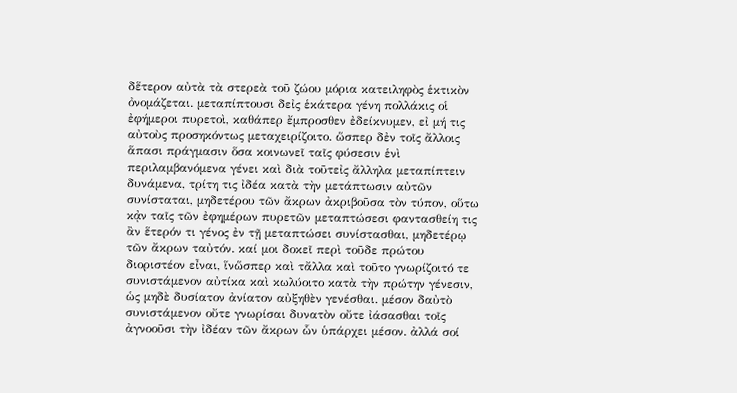δἕτερον αὐτὰ τὰ στερεὰ τοῦ ζώου μόρια κατειληφὸς ἑκτικὸν ὀνομάζεται. μεταπίπτουσι δεἰς ἑκάτερα γένη πολλάκις οἱ ἐφήμεροι πυρετοὶ, καθάπερ ἔμπροσθεν ἐδείκνυμεν, εἰ μή τις αὐτοὺς προσηκόντως μεταχειρίζοιτο. ὥσπερ δἐν τοῖς ἄλλοις ἅπασι πράγμασιν ὅσα κοινωνεῖ ταῖς φύσεσιν ἑνὶ περιλαμβανόμενα γένει καὶ διὰ τοῦτεἰς ἄλληλα μεταπίπτειν δυνάμενα, τρίτη τις ἰδέα κατὰ τὴν μετάπτωσιν αὐτῶν συνίσταται, μηδετέρου τῶν ἄκρων ἀκριβοῦσα τὸν τύπον, οὕτω κᾀν ταῖς τῶν ἐφημέρων πυρετῶν μεταπτώσεσι φαντασθείη τις ἂν ἕτερόν τι γένος ἐν τῇ μεταπτώσει συνίστασθαι, μηδετέρῳ τῶν ἄκρων ταὐτόν. καί μοι δοκεῖ περὶ τοῦδε πρώτου διοριστέον εἶναι, ἵνὥσπερ καὶ τἄλλα καὶ τοῦτο γνωρίζοιτό τε συνιστάμενον αὐτίκα καὶ κωλύοιτο κατὰ τὴν πρώτην γένεσιν, ὡς μηδὲ δυσίατον ἀνίατον αὐξηθὲν γενέσθαι. μέσον δαὐτὸ συνιστάμενον οὔτε γνωρίσαι δυνατὸν οὔτε ἰάσασθαι τοῖς ἀγνοοῦσι τὴν ἰδέαν τῶν ἄκρων ὧν ὑπάρχει μέσον. ἀλλά σοί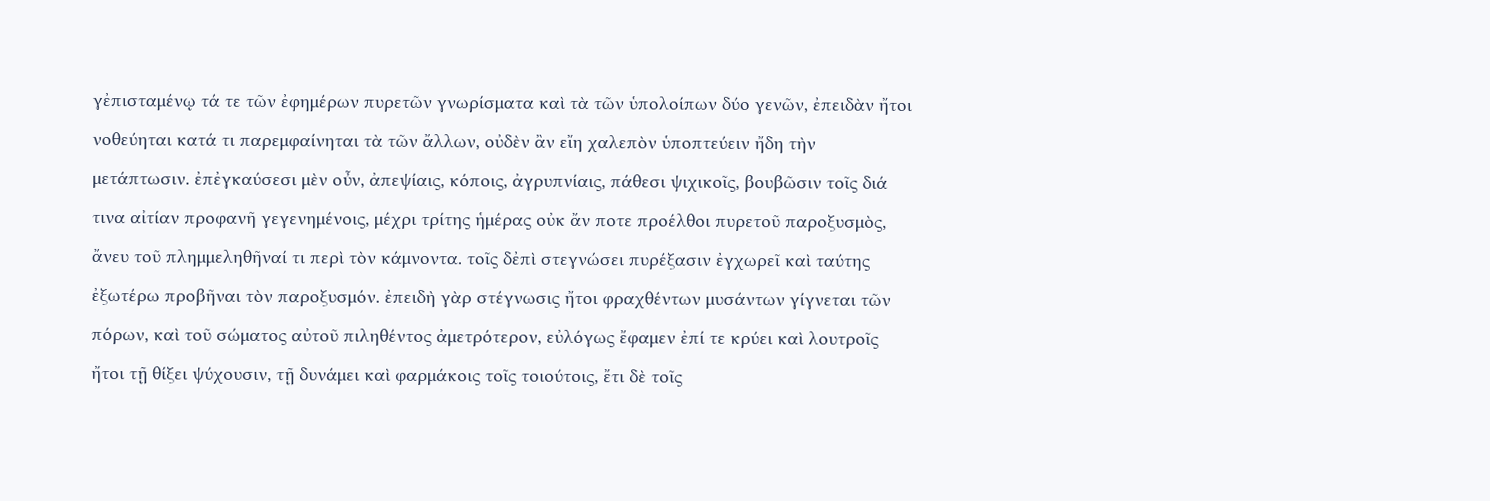γἐπισταμένῳ τά τε τῶν ἐφημέρων πυρετῶν γνωρίσματα καὶ τὰ τῶν ὑπολοίπων δύο γενῶν, ἐπειδὰν ἤτοι νοθεύηται κατά τι παρεμφαίνηται τὰ τῶν ἄλλων, οὐδὲν ἂν εἴη χαλεπὸν ὑποπτεύειν ἤδη τὴν μετάπτωσιν. ἐπἐγκαύσεσι μὲν οὖν, ἀπεψίαις, κόποις, ἀγρυπνίαις, πάθεσι ψιχικοῖς, βουβῶσιν τοῖς διά τινα αἰτίαν προφανῆ γεγενημένοις, μέχρι τρίτης ἡμέρας οὐκ ἄν ποτε προέλθοι πυρετοῦ παροξυσμὸς, ἄνευ τοῦ πλημμεληθῆναί τι περὶ τὸν κάμνοντα. τοῖς δἐπὶ στεγνώσει πυρέξασιν ἐγχωρεῖ καὶ ταύτης ἐξωτέρω προβῆναι τὸν παροξυσμόν. ἐπειδὴ γὰρ στέγνωσις ἤτοι φραχθέντων μυσάντων γίγνεται τῶν πόρων, καὶ τοῦ σώματος αὐτοῦ πιληθέντος ἀμετρότερον, εὐλόγως ἔφαμεν ἐπί τε κρύει καὶ λουτροῖς ἤτοι τῇ θίξει ψύχουσιν, τῇ δυνάμει καὶ φαρμάκοις τοῖς τοιούτοις, ἔτι δὲ τοῖς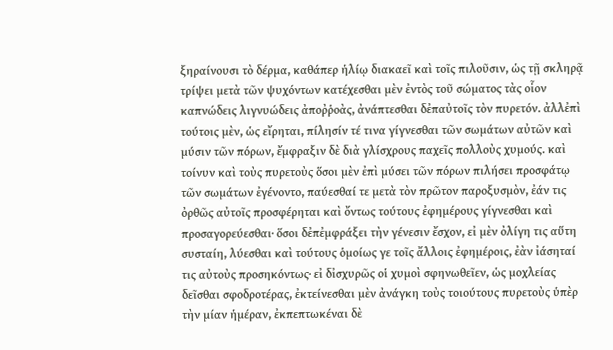ξηραίνουσι τὸ δέρμα, καθάπερ ἡλίῳ διακαεῖ καὶ τοῖς πιλοῦσιν, ὡς τῇ σκληρᾷ τρίψει μετὰ τῶν ψυχόντων κατέχεσθαι μὲν ἐντὸς τοῦ σώματος τὰς οἷον καπνώδεις λιγνυώδεις ἀποῤῥοὰς, ἀνάπτεσθαι δἐπαὐτοῖς τὸν πυρετόν. ἀλλἐπὶ τούτοις μὲν, ὡς εἴρηται, πίλησίν τέ τινα γίγνεσθαι τῶν σωμάτων αὐτῶν καὶ μύσιν τῶν πόρων, ἔμφραξιν δὲ διὰ γλίσχρους παχεῖς πολλοὺς χυμούς. καὶ τοίνυν καὶ τοὺς πυρετοὺς ὅσοι μὲν ἐπὶ μύσει τῶν πόρων πιλήσει προσφάτῳ τῶν σωμάτων ἐγένοντο, παύεσθαί τε μετὰ τὸν πρῶτον παροξυσμὸν, ἐάν τις ὀρθῶς αὐτοῖς προσφέρηται καὶ ὄντως τούτους ἐφημέρους γίγνεσθαι καὶ προσαγορεύεσθαι· ὅσοι δἐπἐμφράξει τὴν γένεσιν ἔσχον, εἰ μὲν ὀλίγη τις αὕτη συσταίη, λύεσθαι καὶ τούτους ὁμοίως γε τοῖς ἄλλοις ἐφημέροις, ἐὰν ἰάσηταί τις αὐτοὺς προσηκόντως· εἰ δἰσχυρῶς οἱ χυμοὶ σφηνωθεῖεν, ὡς μοχλείας δεῖσθαι σφοδροτέρας, ἐκτείνεσθαι μὲν ἀνάγκη τοὺς τοιούτους πυρετοὺς ὑπὲρ τὴν μίαν ἡμέραν, ἐκπεπτωκέναι δὲ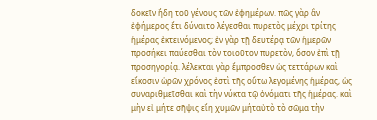δοκεῖν ἤδη τοῦ γένους τῶν ἐφημέρων. πῶς γὰρ ἂν ἐφήμερος ἔτι δύναιτο λέγεσθαι πυρετὸς μέχρι τρίτης ἡμέρας ἐκτεινόμενος; ἐν γὰρ τῇ δευτέρᾳ τῶν ἡμερῶν προσήκει παύεσθαι τὸν τοιοῦτον πυρετὸν, ὅσον ἐπὶ τῇ προσηγορίᾳ. λέλεκται γὰρ ἔμπροσθεν ὡς τεττάρων καὶ εἴκοσιν ὡρῶν χρόνος ἐστὶ τῆς οὕτω λεγομένης ἡμέρας, ὡς συναριθμεῖσθαι καὶ τὴν νύκτα τῷ ὀνόματι τῆς ἡμέρας. καὶ μὴν εἰ μήτε σῆψις εἴη χυμῶν μήταὐτὸ τὸ σῶμα τὴν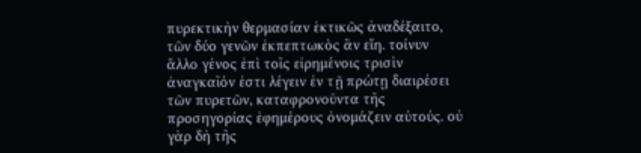πυρεκτικὴν θερμασίαν ἑκτικῶς ἀναδέξαιτο, τῶν δύο γενῶν ἐκπεπτωκὸς ἂν εἴη. τοίνυν ἄλλο γένος ἐπὶ τοῖς εἰρημένοις τρισὶν ἀναγκαῖόν ἐστι λέγειν ἐν τῇ πρώτῃ διαιρέσει τῶν πυρετῶν, καταφρονοῦντα τῆς προσηγορίας ἐφημέρους ὀνομάζειν αὐτούς. οὐ γὰρ δὴ τῆς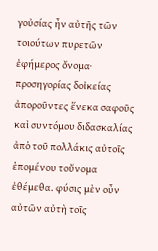γοὐσίας ἦν αὐτῆς τῶν τοιούτων πυρετῶν ἐφήμερος ὄνομα· προσηγορίας δοἰκείας ἀποροῦντες ἕνεκα σαφοῦς καὶ συντόμου διδασκαλίας ἀπὸ τοῦ πολλάκις αὐτοῖς ἑπομένου τοὔνομα ἐθέμεθα. φύσις μὲν οὖν αὐτῶν αὐτὴ τοῖς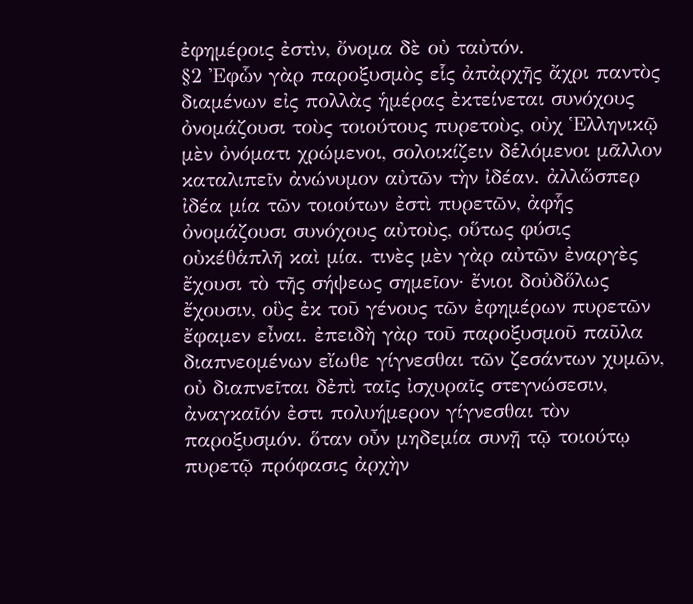ἐφημέροις ἐστὶν, ὄνομα δὲ οὐ ταὐτόν.
§2 Ἐφὧν γὰρ παροξυσμὸς εἷς ἀπἀρχῆς ἄχρι παντὸς διαμένων εἰς πολλὰς ἡμέρας ἐκτείνεται συνόχους ὀνομάζουσι τοὺς τοιούτους πυρετοὺς, οὐχ Ἑλληνικῷ μὲν ὀνόματι χρώμενοι, σολοικίζειν δἑλόμενοι μᾶλλον καταλιπεῖν ἀνώνυμον αὐτῶν τὴν ἰδέαν. ἀλλὥσπερ ἰδέα μία τῶν τοιούτων ἐστὶ πυρετῶν, ἀφἧς ὀνομάζουσι συνόχους αὐτοὺς, οὕτως φύσις οὐκέθἁπλῆ καὶ μία. τινὲς μὲν γὰρ αὐτῶν ἐναργὲς ἔχουσι τὸ τῆς σήψεως σημεῖον· ἔνιοι δοὐδὅλως ἔχουσιν, οὓς ἐκ τοῦ γένους τῶν ἐφημέρων πυρετῶν ἔφαμεν εἶναι. ἐπειδὴ γὰρ τοῦ παροξυσμοῦ παῦλα διαπνεομένων εἴωθε γίγνεσθαι τῶν ζεσάντων χυμῶν, οὐ διαπνεῖται δἐπὶ ταῖς ἰσχυραῖς στεγνώσεσιν, ἀναγκαῖόν ἐστι πολυήμερον γίγνεσθαι τὸν παροξυσμόν. ὅταν οὖν μηδεμία συνῇ τῷ τοιούτῳ πυρετῷ πρόφασις ἀρχὴν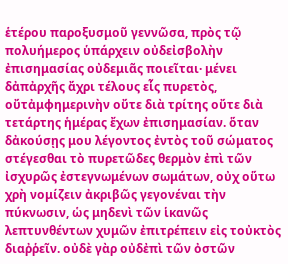ἑτέρου παροξυσμοῦ γεννῶσα, πρὸς τῷ πολυήμερος ὑπάρχειν οὐδεἰσβολὴν ἐπισημασίας οὐδεμιᾶς ποιεῖται· μένει δἀπἀρχῆς ἄχρι τέλους εἷς πυρετὸς, οὔτἀμφημερινὴν οὔτε διὰ τρίτης οὔτε διὰ τετάρτης ἡμέρας ἔχων ἐπισημασίαν. ὅταν δἀκούσῃς μου λέγοντος ἐντὸς τοῦ σώματος στέγεσθαι τὸ πυρετῶδες θερμὸν ἐπὶ τῶν ἰσχυρῶς ἐστεγνωμένων σωμάτων, οὐχ οὕτω χρὴ νομίζειν ἀκριβῶς γεγονέναι τὴν πύκνωσιν, ὡς μηδενὶ τῶν ἱκανῶς λεπτυνθέντων χυμῶν ἐπιτρέπειν εἰς τοὐκτὸς διαῤῥεῖν. οὐδὲ γὰρ οὐδἐπὶ τῶν ὀστῶν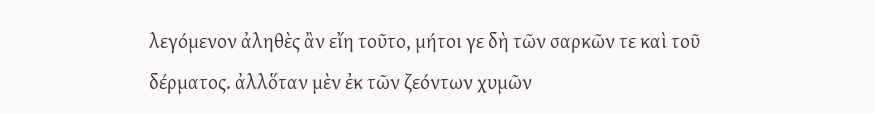λεγόμενον ἀληθὲς ἂν εἴη τοῦτο, μήτοι γε δὴ τῶν σαρκῶν τε καὶ τοῦ δέρματος. ἀλλὅταν μὲν ἐκ τῶν ζεόντων χυμῶν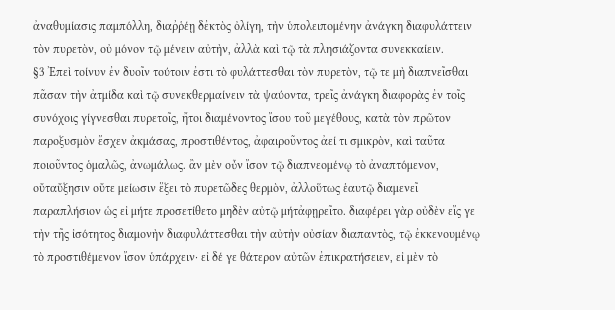ἀναθυμίασις παμπόλλη, διαῤῥέῃ δἐκτὸς ὀλίγη, τὴν ὑπολειπομένην ἀνάγκη διαφυλάττειν τὸν πυρετὸν, οὐ μόνον τῷ μένειν αὐτὴν, ἀλλὰ καὶ τῷ τὰ πλησιάζοντα συνεκκαίειν.
§3 Ἐπεὶ τοίνυν ἐν δυοῖν τούτοιν ἐστι τὸ φυλάττεσθαι τὸν πυρετὸν, τῷ τε μὴ διαπνεῖσθαι πᾶσαν τὴν ἀτμίδα καὶ τῷ συνεκθερμαίνειν τὰ ψαύοντα, τρεῖς ἀνάγκη διαφορὰς ἐν τοῖς συνόχοις γίγνεσθαι πυρετοῖς, ἤτοι διαμένοντος ἴσου τοῦ μεγέθους, κατὰ τὸν πρῶτον παροξυσμὸν ἔσχεν ἀκμάσας, προστιθέντος, ἀφαιροῦντος ἀεί τι σμικρὸν, καὶ ταῦτα ποιοῦντος ὁμαλῶς, ἀνωμάλως. ἂν μὲν οὖν ἴσον τῷ διαπνεομένῳ τὸ ἀναπτόμενον, οὔταὔξησιν οὔτε μείωσιν ἕξει τὸ πυρετῶδες θερμὸν, ἀλλοὕτως ἑαυτῷ διαμενεῖ παραπλήσιον ὡς εἰ μήτε προσετίθετο μηδὲν αὐτῷ μήτἀφῃρεῖτο. διαφέρει γὰρ οὐδὲν εἴς γε τὴν τῆς ἰσότητος διαμονὴν διαφυλάττεσθαι τὴν αὐτὴν οὐσίαν διαπαντὸς, τῷ ἐκκενουμένῳ τὸ προστιθέμενον ἴσον ὑπάρχειν· εἰ δέ γε θάτερον αὐτῶν ἐπικρατήσειεν, εἰ μὲν τὸ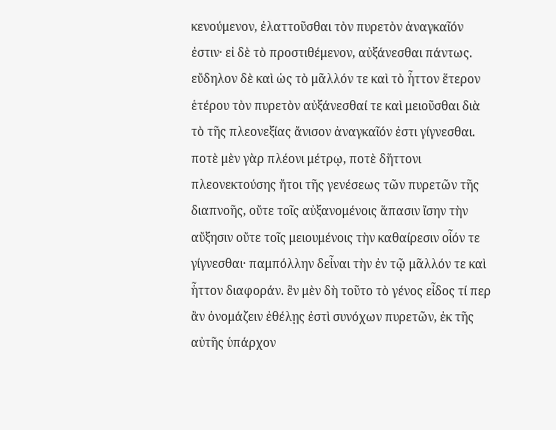κενούμενον, ἐλαττοῦσθαι τὸν πυρετὸν ἀναγκαῖόν ἐστιν· εἰ δὲ τὸ προστιθέμενον, αὐξάνεσθαι πάντως. εὔδηλον δὲ καὶ ὡς τὸ μᾶλλόν τε καὶ τὸ ἧττον ἕτερον ἑτέρου τὸν πυρετὸν αὐξάνεσθαί τε καὶ μειοῦσθαι διὰ τὸ τῆς πλεονεξίας ἄνισον ἀναγκαῖόν ἐστι γίγνεσθαι. ποτὲ μὲν γὰρ πλέονι μέτρῳ, ποτὲ δἥττονι πλεονεκτούσης ἤτοι τῆς γενέσεως τῶν πυρετῶν τῆς διαπνοῆς, οὔτε τοῖς αὐξανομένοις ἅπασιν ἴσην τὴν αὔξησιν οὔτε τοῖς μειουμένοις τὴν καθαίρεσιν οἷόν τε γίγνεσθαι· παμπόλλην δεἶναι τὴν ἐν τῷ μᾶλλόν τε καὶ ἧττον διαφοράν. ἓν μὲν δὴ τοῦτο τὸ γένος εἶδος τί περ ἂν ὀνομάζειν ἐθέλῃς ἐστὶ συνόχων πυρετῶν, ἐκ τῆς αὐτῆς ὑπάρχον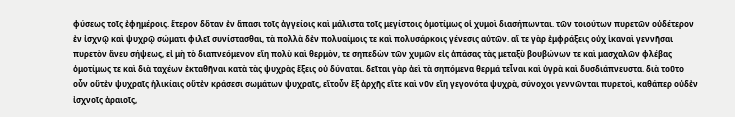φύσεως τοῖς ἐφημέροις. ἕτερον δὅταν ἐν ἅπασι τοῖς ἀγγείοις καὶ μάλιστα τοῖς μεγίστοις ὁμοτίμως οἱ χυμοὶ διασήπωνται. τῶν τοιούτων πυρετῶν οὐδέτερον ἐν ἰσχνῷ καὶ ψυχρῷ σώματι φιλεῖ συνίστασθαι, τὰ πολλὰ δἐν πολυαίμοις τε καὶ πολυσάρκοις γένεσις αὐτῶν. αἵ τε γὰρ ἐμφράξεις οὐχ ἱκαναὶ γεννῆσαι πυρετὸν ἄνευ σήψεως, εἰ μὴ τὸ διαπνεόμενον εἴη πολὺ καὶ θερμὸν, τε σηπεδὼν τῶν χυμῶν εἰς ἁπάσας τὰς μεταξὺ βουβώνων τε καὶ μασχαλῶν φλέβας ὁμοτίμως τε καὶ διὰ ταχέων ἐκταθῆναι κατὰ τὰς ψυχρὰς ἕξεις οὐ δύναται. δεῖται γὰρ ἀεὶ τὰ σηπόμενα θερμά τεἶναι καὶ ὑγρὰ καὶ δυσδιάπνευστα. διὰ τοῦτο οὖν οὔτἐν ψυχραῖς ἡλικίαις οὔτἐν κράσεσι σωμάτων ψυχραῖς, εἴτοὖν ἔξ ἀρχῆς εἴτε καὶ νῦν εἴη γεγονότα ψυχρὰ, σύνοχοι γεννῶνται πυρετοὶ, καθάπερ οὐδἐν ἰσχνοῖς ἀραιοῖς,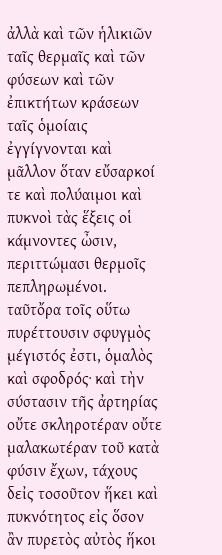ἀλλὰ καὶ τῶν ἡλικιῶν ταῖς θερμαῖς καὶ τῶν φύσεων καὶ τῶν ἐπικτήτων κράσεων ταῖς ὁμοίαις ἐγγίγνονται καὶ μᾶλλον ὅταν εὔσαρκοί τε καὶ πολύαιμοι καὶ πυκνοὶ τὰς ἕξεις οἱ κάμνοντες ὦσιν, περιττώμασι θερμοῖς πεπληρωμένοι. ταῦτὄρα τοῖς οὕτω πυρέττουσιν σφυγμὸς μέγιστός ἐστι, ὁμαλὸς καὶ σφοδρός· καὶ τὴν σύστασιν τῆς ἀρτηρίας οὔτε σκληροτέραν οὔτε μαλακωτέραν τοῦ κατὰ φύσιν ἔχων, τάχους δεἰς τοσοῦτον ἥκει καὶ πυκνότητος εἰς ὅσον ἂν πυρετὸς αὐτὸς ἥκοι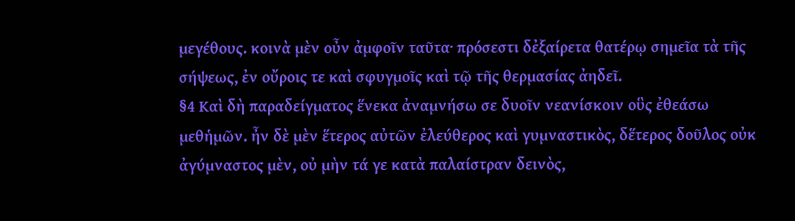μεγέθους. κοινὰ μὲν οὖν ἀμφοῖν ταῦτα· πρόσεστι δἐξαίρετα θατέρῳ σημεῖα τὰ τῆς σήψεως, ἐν οὔροις τε καὶ σφυγμοῖς καὶ τῷ τῆς θερμασίας ἀηδεῖ.
§4 Καὶ δὴ παραδείγματος ἕνεκα ἀναμνήσω σε δυοῖν νεανίσκοιν οὓς ἐθεάσω μεθἡμῶν. ἦν δὲ μὲν ἕτερος αὐτῶν ἐλεύθερος καὶ γυμναστικὸς, δἕτερος δοῦλος οὐκ ἀγύμναστος μὲν, οὐ μὴν τά γε κατὰ παλαίστραν δεινὸς,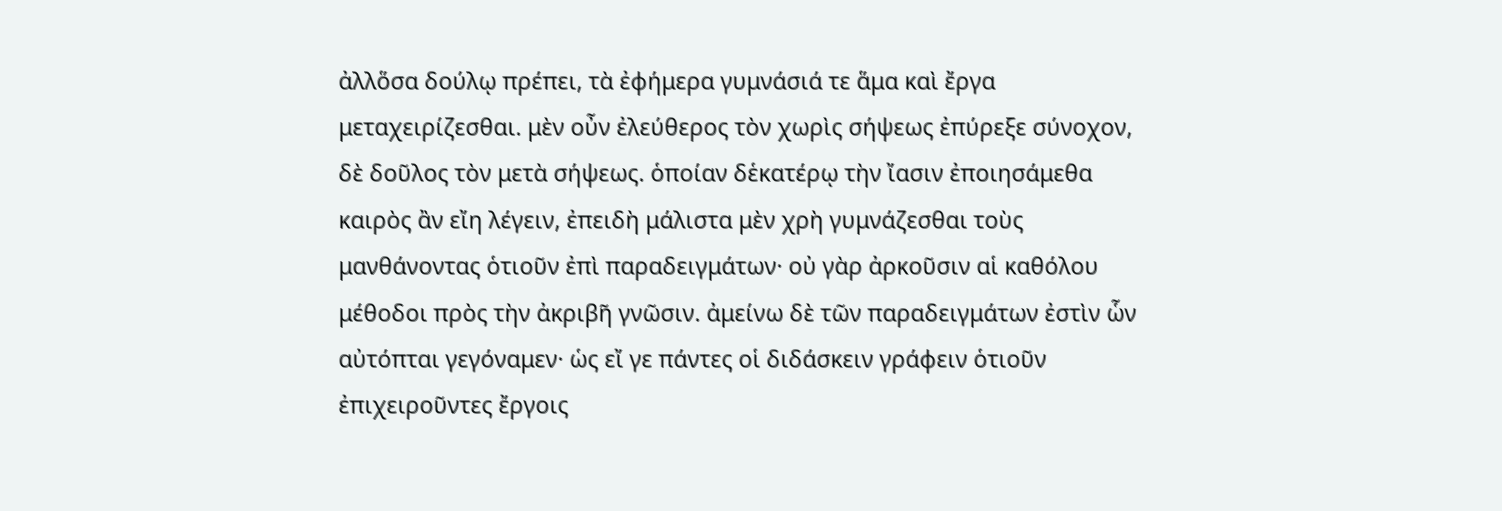ἀλλὅσα δούλῳ πρέπει, τὰ ἐφήμερα γυμνάσιά τε ἅμα καὶ ἔργα μεταχειρίζεσθαι. μὲν οὖν ἐλεύθερος τὸν χωρὶς σήψεως ἐπύρεξε σύνοχον, δὲ δοῦλος τὸν μετὰ σήψεως. ὁποίαν δἑκατέρῳ τὴν ἴασιν ἐποιησάμεθα καιρὸς ἂν εἴη λέγειν, ἐπειδὴ μάλιστα μὲν χρὴ γυμνάζεσθαι τοὺς μανθάνοντας ὁτιοῦν ἐπὶ παραδειγμάτων· οὐ γὰρ ἀρκοῦσιν αἱ καθόλου μέθοδοι πρὸς τὴν ἀκριβῆ γνῶσιν. ἀμείνω δὲ τῶν παραδειγμάτων ἐστὶν ὧν αὐτόπται γεγόναμεν· ὡς εἴ γε πάντες οἱ διδάσκειν γράφειν ὁτιοῦν ἐπιχειροῦντες ἔργοις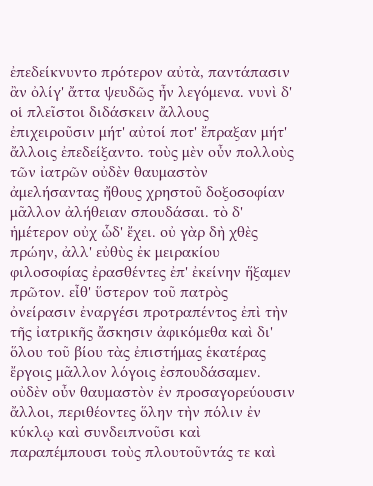ἐπεδείκνυντο πρότερον αὐτὰ, παντάπασιν ἂν ὀλίγ' ἄττα ψευδῶς ἦν λεγόμενα. νυνὶ δ' οἱ πλεῖστοι διδάσκειν ἄλλους ἐπιχειροῦσιν μήτ' αὐτοί ποτ' ἔπραξαν μήτ' ἄλλοις ἐπεδείξαντο. τοὺς μὲν οὖν πολλοὺς τῶν ἰατρῶν οὐδὲν θαυμαστὸν ἀμελήσαντας ἤθους χρηστοῦ δοξοσοφίαν μᾶλλον ἀλήθειαν σπουδάσαι. τὸ δ' ἡμέτερον οὐχ ὧδ' ἔχει. οὐ γὰρ δὴ χθὲς πρώην, ἀλλ' εὐθὺς ἐκ μειρακίου φιλοσοφίας ἐρασθέντες ἐπ' ἐκείνην ἥξαμεν πρῶτον. εἶθ' ὕστερον τοῦ πατρὸς ὀνείρασιν ἐναργέσι προτραπέντος ἐπὶ τὴν τῆς ἰατρικῆς ἄσκησιν ἀφικόμεθα καὶ δι' ὅλου τοῦ βίου τὰς ἐπιστήμας ἑκατέρας ἔργοις μᾶλλον λόγοις ἐσπουδάσαμεν. οὐδὲν οὖν θαυμαστὸν ἐν προσαγορεύουσιν ἄλλοι, περιθέοντες ὅλην τὴν πόλιν ἐν κύκλῳ καὶ συνδειπνοῦσι καὶ παραπέμπουσι τοὺς πλουτοῦντάς τε καὶ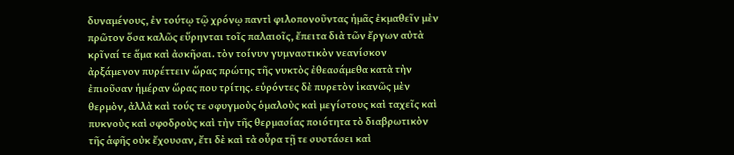δυναμένους, ἐν τούτῳ τῷ χρόνῳ παντὶ φιλοπονοῦντας ἡμᾶς ἐκμαθεῖν μὲν πρῶτον ὅσα καλῶς εὕρηνται τοῖς παλαιοῖς, ἔπειτα διὰ τῶν ἔργων αὐτὰ κρῖναί τε ἅμα καὶ ἀσκῆσαι. τὸν τοίνυν γυμναστικὸν νεανίσκον ἀρξάμενον πυρέττειν ὥρας πρώτης τῆς νυκτὸς ἐθεασάμεθα κατὰ τὴν ἐπιοῦσαν ἡμέραν ὥρας που τρίτης. εὑρόντες δὲ πυρετὸν ἱκανῶς μὲν θερμὸν, ἀλλὰ καὶ τούς τε σφυγμοὺς ὁμαλοὺς καὶ μεγίστους καὶ ταχεῖς καὶ πυκνοὺς καὶ σφοδροὺς καὶ τὴν τῆς θερμασίας ποιότητα τὸ διαβρωτικὸν τῆς ἁφῆς οὐκ ἔχουσαν, ἔτι δὲ καὶ τὰ οὖρα τῇ τε συστάσει καὶ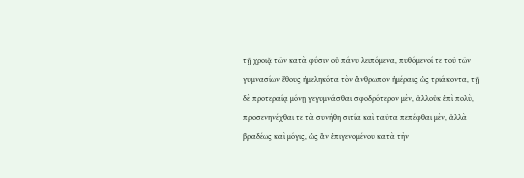τῇ χροιᾷ τῶν κατὰ φύσιν οὐ πάνυ λειπόμενα, πυθόμενοί τε τοῦ τῶν γυμνασίων ἔθους ἠμεληκότα τὸν ἄνθρωπον ἡμέραις ὡς τριάκοντα, τῇ δὲ προτεραίᾳ μόνῃ γεγυμνάσθαι σφοδρότερον μὲν, ἀλλοὐκ ἐπὶ πολὺ, προσενηνέχθαι τε τὰ συνήθη σιτία καὶ ταῦτα πεπέφθαι μὲν, ἀλλὰ βραδέως καὶ μόγις, ὡς ἂν ἐπιγενομένου κατὰ τὴν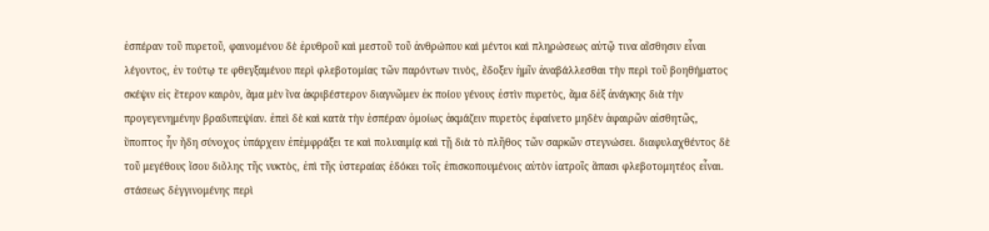ἑσπέραν τοῦ πυρετοῦ, φαινομένου δὲ ἐρυθροῦ καὶ μεστοῦ τοῦ ἀνθρώπου καὶ μέντοι καὶ πληρώσεως αὑτῷ τινα αἴσθησιν εἶναι λέγοντος, ἐν τούτῳ τε φθεγξαμένου περὶ φλεβοτομίας τῶν παρόντων τινὸς, ἔδοξεν ἡμῖν ἀναβάλλεσθαι τὴν περὶ τοῦ βοηθήματος σκέψιν εἰς ἕτερον καιρὸν, ἅμα μὲν ἵνα ἀκριβέστερον διαγνῶμεν ἐκ ποίου γένους ἐστὶν πυρετὸς, ἅμα δἐξ ἀνάγκης διὰ τὴν προγεγενημένην βραδυπεψίαν. ἐπεὶ δὲ καὶ κατὰ τὴν ἑσπέραν ὁμοίως ἀκμάζειν πυρετὸς ἐφαίνετο μηδὲν ἀφαιρῶν αἰσθητῶς, ὕποπτος ἦν ἤδη σύνοχος ὑπάρχειν ἐπἐμφράξει τε καὶ πολυαιμίᾳ καὶ τῇ διὰ τὸ πλῆθος τῶν σαρκῶν στεγνώσει. διαφυλαχθέντος δὲ τοῦ μεγέθους ἴσου διὅλης τῆς νυκτὸς, ἐπὶ τῆς ὑστεραίας ἐδόκει τοῖς ἐπισκοπουμένοις αὐτὸν ἰατροῖς ἅπασι φλεβοτομητέος εἶναι. στάσεως δἐγγινομένης περὶ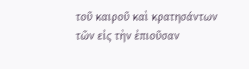τοῦ καιροῦ καὶ κρατησάντων τῶν εἰς τὴν ἐπιοῦσαν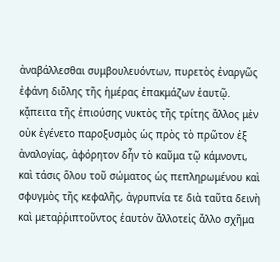ἀναβάλλεσθαι συμβουλευόντων, πυρετὸς ἐναργῶς ἐφάνη διὅλης τῆς ἡμέρας ἐπακμάζων ἑαυτῷ. κᾄπειτα τῆς ἐπιούσης νυκτὸς τῆς τρίτης ἄλλος μὲν οὐκ ἐγένετο παροξυσμὸς ὡς πρὸς τὸ πρῶτον ἐξ ἀναλογίας, ἀφόρητον δἦν τὸ καῦμα τῷ κάμνοντι, καὶ τάσις ὅλου τοῦ σώματος ὡς πεπληρωμένου καὶ σφυγμὸς τῆς κεφαλῆς, ἀγρυπνία τε διὰ ταῦτα δεινὴ καὶ μεταῤῥιπτοῦντος ἑαυτὸν ἄλλοτεἰς ἄλλο σχῆμα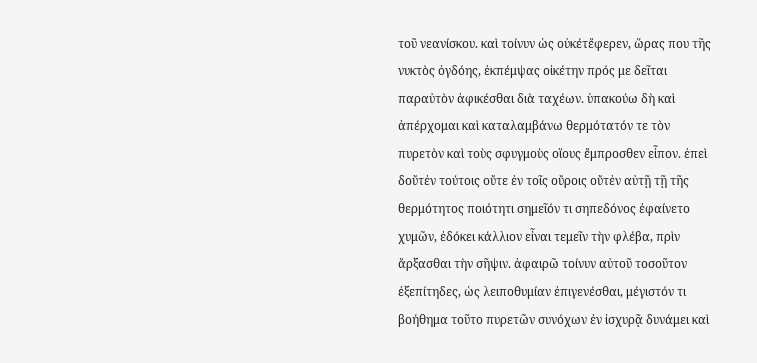τοῦ νεανίσκου. καὶ τοίνυν ὡς οὐκέτἔφερεν, ὥρας που τῆς νυκτὸς ὀγδόης, ἐκπέμψας οἰκέτην πρός με δεῖται παραὐτὸν ἀφικέσθαι διὰ ταχέων. ὑπακούω δὴ καὶ ἀπέρχομαι καὶ καταλαμβάνω θερμότατόν τε τὸν πυρετὸν καὶ τοὺς σφυγμοὺς οἵους ἔμπροσθεν εἶπον. ἐπεὶ δοὔτἐν τούτοις οὔτε ἐν τοῖς οὔροις οὔτἐν αὐτῇ τῇ τῆς θερμότητος ποιότητι σημεῖόν τι σηπεδόνος ἐφαίνετο χυμῶν, ἐδόκει κάλλιον εἶναι τεμεῖν τὴν φλέβα, πρὶν ἄρξασθαι τὴν σῆψιν. ἀφαιρῶ τοίνυν αὐτοῦ τοσοῦτον ἐξεπίτηδες, ὡς λειποθυμίαν ἐπιγενέσθαι, μέγιστόν τι βοήθημα τοῦτο πυρετῶν συνόχων ἐν ἰσχυρᾷ δυνάμει καὶ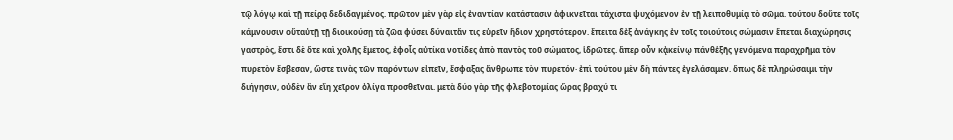τῷ λόγῳ καὶ τῇ πείρᾳ δεδιδαγμένος. πρῶτον μὲν γὰρ εἰς ἐναντίαν κατάστασιν ἀφικνεῖται τάχιστα ψυχόμενον ἐν τῇ λειποθυμίᾳ τὸ σῶμα. τούτου δοὔτε τοῖς κάμνουσιν οὔταὐτῇ τῇ διοικούσῃ τὰ ζῶα φύσει δύναιτἄν τις εὑρεῖν ἥδιον χρηστότερον. ἔπειτα δἐξ ἀνάγκης ἐν τοῖς τοιούτοις σώμασιν ἕπεται διαχώρησις γαστρὸς, ἔστι δὲ ὅτε καὶ χολῆς ἔμετος, ἐφοἷς αὐτίκα νοτίδες ἀπὸ παντὸς τοῦ σώματος, ἱδρῶτες. ἅπερ οὖν κᾀκείνῳ πάνθἑξῆς γενόμενα παραχρῆμα τὸν πυρετὸν ἔσβεσαν, ὥστε τινὰς τῶν παρόντων εἰπεῖν, ἔσφαξας ἄνθρωπε τὸν πυρετόν· ἐπὶ τούτου μὲν δὴ πάντες ἐγελάσαμεν. ὅπως δὲ πληρώσαιμι τὴν διήγησιν, οὐδὲν ἂν εἴη χεῖρον ὀλίγα προσθεῖναι. μετὰ δύο γὰρ τῆς φλεβοτομίας ὥρας βραχύ τι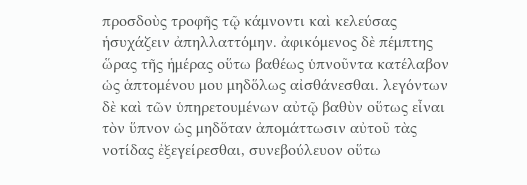προσδοὺς τροφῆς τῷ κάμνοντι καὶ κελεύσας ἡσυχάζειν ἀπηλλαττόμην. ἀφικόμενος δὲ πέμπτης ὥρας τῆς ἡμέρας οὕτω βαθέως ὑπνοῦντα κατέλαβον ὡς ἁπτομένου μου μηδὅλως αἰσθάνεσθαι. λεγόντων δὲ καὶ τῶν ὑπηρετουμένων αὐτῷ βαθὺν οὕτως εἶναι τὸν ὕπνον ὡς μηδὅταν ἀπομάττωσιν αὐτοῦ τὰς νοτίδας ἐξεγείρεσθαι, συνεβούλευον οὕτω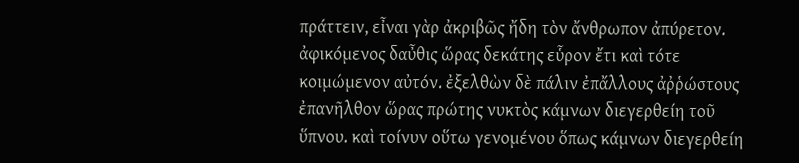πράττειν, εἶναι γὰρ ἀκριβῶς ἤδη τὸν ἄνθρωπον ἀπύρετον. ἀφικόμενος δαὖθις ὥρας δεκάτης εὗρον ἔτι καὶ τότε κοιμώμενον αὐτόν. ἐξελθὼν δὲ πάλιν ἐπἄλλους ἀῤῥώστους ἐπανῆλθον ὥρας πρώτης νυκτὸς κάμνων διεγερθείη τοῦ ὕπνου. καὶ τοίνυν οὕτω γενομένου ὅπως κάμνων διεγερθείη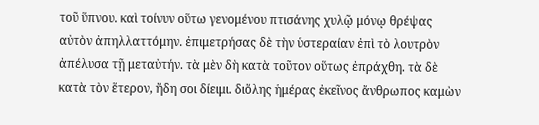τοῦ ὕπνου. καὶ τοίνυν οὕτω γενομένου πτισάνης χυλῷ μόνῳ θρέψας αὐτὸν ἀπηλλαττόμην. ἐπιμετρήσας δὲ τὴν ὑστεραίαν ἐπὶ τὸ λουτρὸν ἀπέλυσα τῇ μεταὐτήν. τὰ μὲν δὴ κατὰ τοῦτον οὕτως ἐπράχθη. τὰ δὲ κατὰ τὸν ἕτερον, ἤδη σοι δίειμι. διὅλης ἡμέρας ἐκεῖνος ἄνθρωπος καμὼν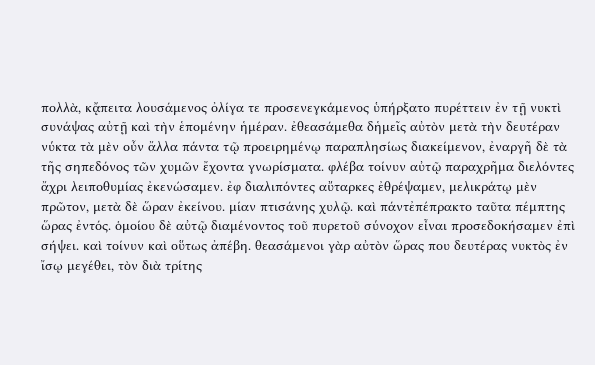πολλὰ, κᾄπειτα λουσάμενος ὀλίγα τε προσενεγκάμενος ὑπήρξατο πυρέττειν ἐν τῇ νυκτὶ συνάψας αὐτῇ καὶ τὴν ἑπομένην ἡμέραν. ἐθεασάμεθα δἡμεῖς αὐτὸν μετὰ τὴν δευτέραν νύκτα τὰ μὲν οὖν ἄλλα πάντα τῷ προειρημένῳ παραπλησίως διακείμενον, ἐναργῆ δὲ τὰ τῆς σηπεδόνος τῶν χυμῶν ἔχοντα γνωρίσματα. φλέβα τοίνυν αὐτῷ παραχρῆμα διελόντες ἄχρι λειποθυμίας ἐκενώσαμεν. ἐφ διαλιπόντες αὔταρκες ἐθρέψαμεν, μελικράτῳ μὲν πρῶτον, μετὰ δὲ ὥραν ἐκείνου. μίαν πτισάνης χυλῷ. καὶ πάντἐπέπρακτο ταῦτα πέμπτης ὥρας ἐντός. ὁμοίου δὲ αὐτῷ διαμένοντος τοῦ πυρετοῦ σύνοχον εἶναι προσεδοκήσαμεν ἐπὶ σήψει. καὶ τοίνυν καὶ οὕτως ἀπέβη. θεασάμενοι γὰρ αὐτὸν ὥρας που δευτέρας νυκτὸς ἐν ἴσῳ μεγέθει, τὸν διὰ τρίτης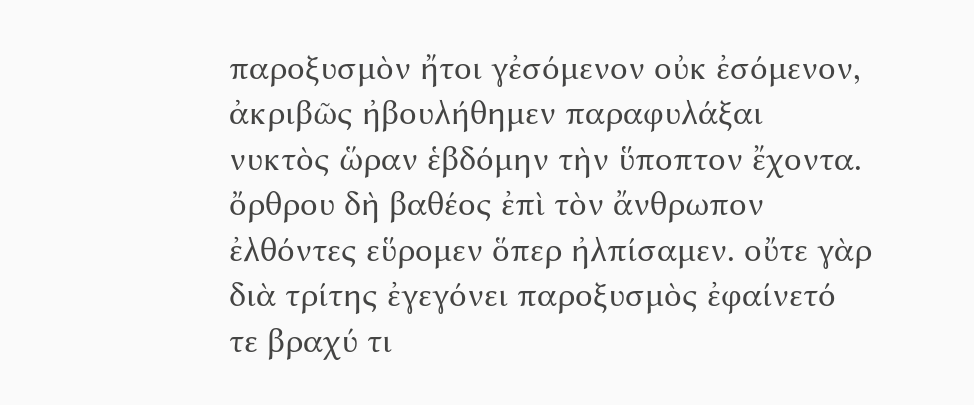παροξυσμὸν ἤτοι γἐσόμενον οὐκ ἐσόμενον, ἀκριβῶς ἠβουλήθημεν παραφυλάξαι νυκτὸς ὥραν ἑβδόμην τὴν ὕποπτον ἔχοντα. ὄρθρου δὴ βαθέος ἐπὶ τὸν ἄνθρωπον ἐλθόντες εὕρομεν ὅπερ ἠλπίσαμεν. οὔτε γὰρ διὰ τρίτης ἐγεγόνει παροξυσμὸς ἐφαίνετό τε βραχύ τι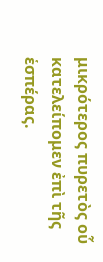μικρότερος πυρετὸς οὗ κατελείπομεν ἐπὶ τῆς ἑσπέρας.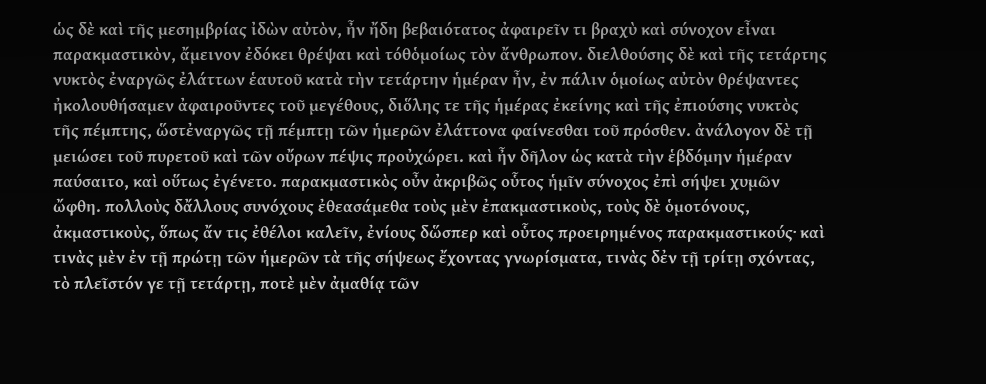ὡς δὲ καὶ τῆς μεσημβρίας ἰδὼν αὐτὸν, ἦν ἤδη βεβαιότατος ἀφαιρεῖν τι βραχὺ καὶ σύνοχον εἶναι παρακμαστικὸν, ἄμεινον ἐδόκει θρέψαι καὶ τόθὁμοίως τὸν ἄνθρωπον. διελθούσης δὲ καὶ τῆς τετάρτης νυκτὸς ἐναργῶς ἐλάττων ἑαυτοῦ κατὰ τὴν τετάρτην ἡμέραν ἦν, ἐν πάλιν ὁμοίως αὐτὸν θρέψαντες ἠκολουθήσαμεν ἀφαιροῦντες τοῦ μεγέθους, διὅλης τε τῆς ἡμέρας ἐκείνης καὶ τῆς ἐπιούσης νυκτὸς τῆς πέμπτης, ὥστἐναργῶς τῇ πέμπτῃ τῶν ἡμερῶν ἐλάττονα φαίνεσθαι τοῦ πρόσθεν. ἀνάλογον δὲ τῇ μειώσει τοῦ πυρετοῦ καὶ τῶν οὔρων πέψις προὐχώρει. καὶ ἦν δῆλον ὡς κατὰ τὴν ἑβδόμην ἡμέραν παύσαιτο, καὶ οὕτως ἐγένετο. παρακμαστικὸς οὖν ἀκριβῶς οὗτος ἡμῖν σύνοχος ἐπὶ σήψει χυμῶν ὤφθη. πολλοὺς δἄλλους συνόχους ἐθεασάμεθα τοὺς μὲν ἐπακμαστικοὺς, τοὺς δὲ ὁμοτόνους, ἀκμαστικοὺς, ὅπως ἄν τις ἐθέλοι καλεῖν, ἐνίους δὥσπερ καὶ οὗτος προειρημένος παρακμαστικούς· καὶ τινὰς μὲν ἐν τῇ πρώτῃ τῶν ἡμερῶν τὰ τῆς σήψεως ἔχοντας γνωρίσματα, τινὰς δἐν τῇ τρίτῃ σχόντας, τὸ πλεῖστόν γε τῇ τετάρτῃ, ποτὲ μὲν ἀμαθίᾳ τῶν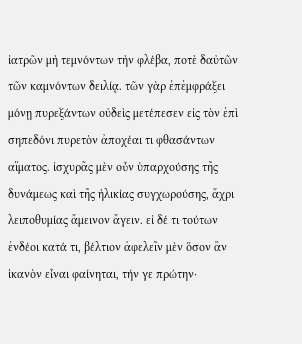ἰατρῶν μὴ τεμνόντων τὴν φλέβα, ποτὲ δαὐτῶν τῶν καμνόντων δειλίᾳ. τῶν γὰρ ἐπἐμφράξει μόνῃ πυρεξάντων οὐδεὶς μετέπεσεν εἰς τὸν ἐπὶ σηπεδόνι πυρετὸν ἀποχέαι τι φθασάντων αἵματος. ἰσχυρᾶς μὲν οὖν ὑπαρχούσης τῆς δυνάμεως καὶ τῆς ἡλικίας συγχωρούσης, ἄχρι λειποθυμίας ἄμεινον ἄγειν. εἰ δέ τι τούτων ἐνδέοι κατά τι, βέλτιον ἀφελεῖν μὲν ὅσον ἂν ἱκανὸν εἶναι φαίνηται, τήν γε πρώτην·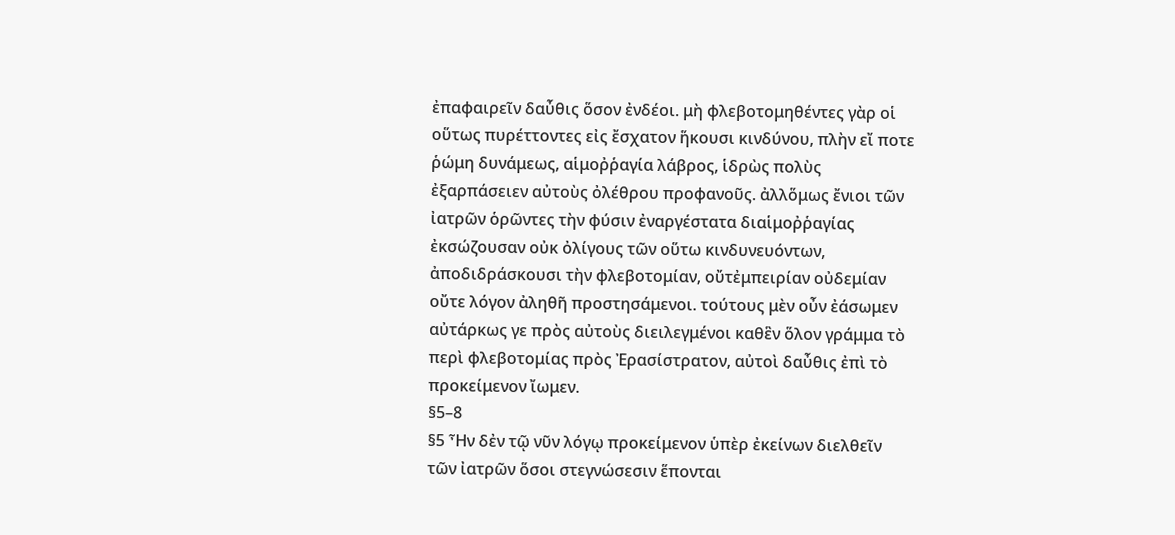ἐπαφαιρεῖν δαὖθις ὅσον ἐνδέοι. μὴ φλεβοτομηθέντες γὰρ οἱ οὕτως πυρέττοντες εἰς ἔσχατον ἥκουσι κινδύνου, πλὴν εἴ ποτε ῥώμη δυνάμεως, αἱμοῤῥαγία λάβρος, ἱδρὼς πολὺς ἐξαρπάσειεν αὐτοὺς ὀλέθρου προφανοῦς. ἀλλὅμως ἔνιοι τῶν ἰατρῶν ὁρῶντες τὴν φύσιν ἐναργέστατα διαἱμοῤῥαγίας ἐκσώζουσαν οὐκ ὀλίγους τῶν οὕτω κινδυνευόντων, ἀποδιδράσκουσι τὴν φλεβοτομίαν, οὔτἐμπειρίαν οὐδεμίαν οὔτε λόγον ἀληθῆ προστησάμενοι. τούτους μὲν οὖν ἐάσωμεν αὐτάρκως γε πρὸς αὐτοὺς διειλεγμένοι καθἓν ὅλον γράμμα τὸ περὶ φλεβοτομίας πρὸς Ἐρασίστρατον, αὐτοὶ δαὖθις ἐπὶ τὸ προκείμενον ἴωμεν.
§5–8
§5 Ἦν δἐν τῷ νῦν λόγῳ προκείμενον ὑπὲρ ἐκείνων διελθεῖν τῶν ἰατρῶν ὅσοι στεγνώσεσιν ἕπονται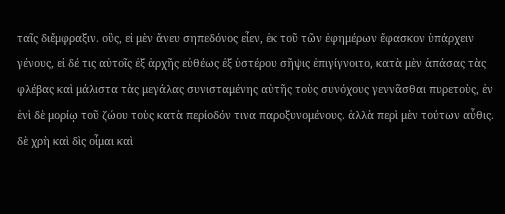ταῖς διἔμφραξιν. οὓς, εἰ μὲν ἄνευ σηπεδόνος εἶεν, ἐκ τοῦ τῶν ἐφημέρων ἔφασκον ὑπάρχειν γένους, εἰ δέ τις αὐτοῖς ἐξ ἀρχῆς εὐθέως ἐξ ὑστέρου σῆψις ἐπιγίγνοιτο, κατὰ μὲν ἁπάσας τὰς φλέβας καὶ μάλιστα τὰς μεγάλας συνισταμένης αὐτῆς τοὺς συνόχους γεννᾶσθαι πυρετοὺς, ἐν ἑνὶ δὲ μορίῳ τοῦ ζώου τοὺς κατὰ περίοδόν τινα παροξυνομένους. ἀλλὰ περὶ μὲν τούτων αὖθις. δὲ χρὴ καὶ δὶς οἶμαι καὶ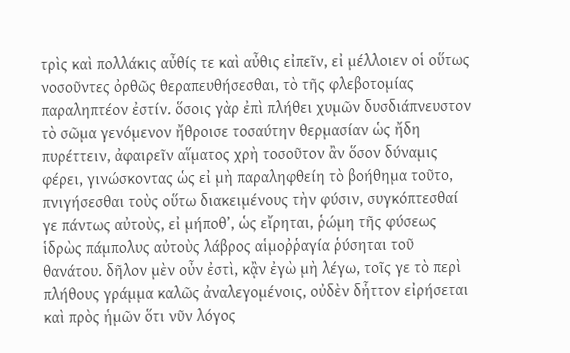τρὶς καὶ πολλάκις αὖθίς τε καὶ αὖθις εἰπεῖν, εἰ μέλλοιεν οἱ οὕτως νοσοῦντες ὀρθῶς θεραπευθήσεσθαι, τὸ τῆς φλεβοτομίας παραληπτέον ἐστίν. ὅσοις γὰρ ἐπὶ πλήθει χυμῶν δυσδιάπνευστον τὸ σῶμα γενόμενον ἤθροισε τοσαύτην θερμασίαν ὡς ἤδη πυρέττειν, ἀφαιρεῖν αἵματος χρὴ τοσοῦτον ἂν ὅσον δύναμις φέρει, γινώσκοντας ὡς εἰ μὴ παραληφθείη τὸ βοήθημα τοῦτο, πνιγήσεσθαι τοὺς οὕτω διακειμένους τὴν φύσιν, συγκόπτεσθαί γε πάντως αὐτοὺς, εἰ μήποθ’, ὡς εἴρηται, ῥώμη τῆς φύσεως ἱδρὼς πάμπολυς αὐτοὺς λάβρος αἱμοῤῥαγία ῥύσηται τοῦ θανάτου. δῆλον μὲν οὖν ἐστὶ, κᾂν ἐγὼ μὴ λέγω, τοῖς γε τὸ περὶ πλήθους γράμμα καλῶς ἀναλεγομένοις, οὐδὲν δἧττον εἰρήσεται καὶ πρὸς ἡμῶν ὅτι νῦν λόγος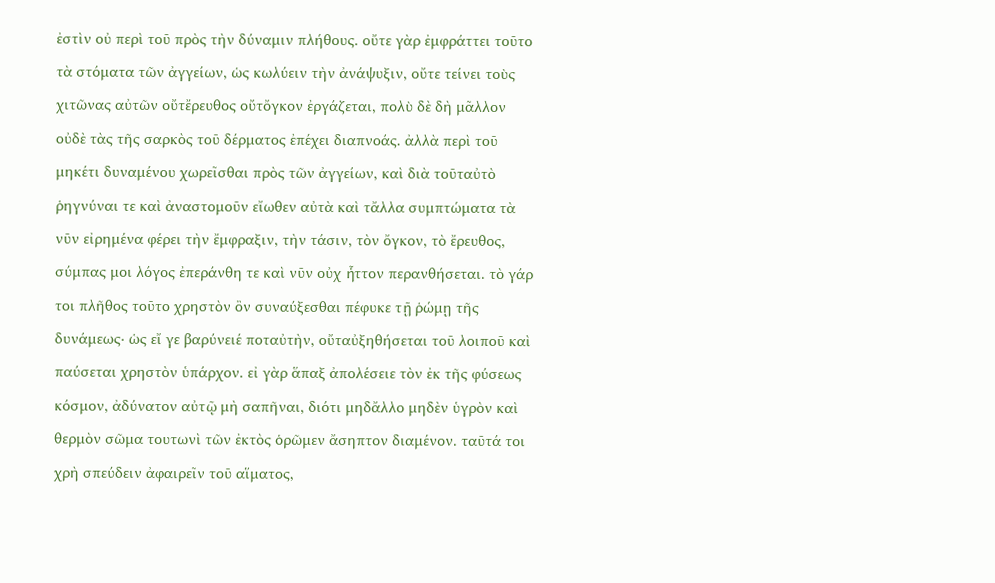ἐστὶν οὐ περὶ τοῦ πρὸς τὴν δύναμιν πλήθους. οὔτε γὰρ ἐμφράττει τοῦτο τὰ στόματα τῶν ἀγγείων, ὡς κωλύειν τὴν ἀνάψυξιν, οὔτε τείνει τοὺς χιτῶνας αὐτῶν οὔτἔρευθος οὔτὄγκον ἐργάζεται, πολὺ δὲ δὴ μᾶλλον οὐδὲ τὰς τῆς σαρκὸς τοῦ δέρματος ἐπέχει διαπνοάς. ἀλλὰ περὶ τοῦ μηκέτι δυναμένου χωρεῖσθαι πρὸς τῶν ἀγγείων, καὶ διὰ τοῦταὐτὸ ῥηγνύναι τε καὶ ἀναστομοῦν εἴωθεν αὐτὰ καὶ τἄλλα συμπτώματα τὰ νῦν εἰρημένα φέρει τὴν ἔμφραξιν, τὴν τάσιν, τὸν ὄγκον, τὸ ἔρευθος, σύμπας μοι λόγος ἐπεράνθη τε καὶ νῦν οὐχ ἧττον περανθήσεται. τὸ γάρ τοι πλῆθος τοῦτο χρηστὸν ὂν συναύξεσθαι πέφυκε τῇ ῥώμῃ τῆς δυνάμεως· ὡς εἴ γε βαρύνειέ ποταὐτὴν, οὔταὐξηθήσεται τοῦ λοιποῦ καὶ παύσεται χρηστὸν ὑπάρχον. εἰ γὰρ ἅπαξ ἀπολέσειε τὸν ἐκ τῆς φύσεως κόσμον, ἀδύνατον αὐτῷ μὴ σαπῆναι, διότι μηδἄλλο μηδὲν ὑγρὸν καὶ θερμὸν σῶμα τουτωνὶ τῶν ἐκτὸς ὁρῶμεν ἄσηπτον διαμένον. ταῦτά τοι χρὴ σπεύδειν ἀφαιρεῖν τοῦ αἵματος,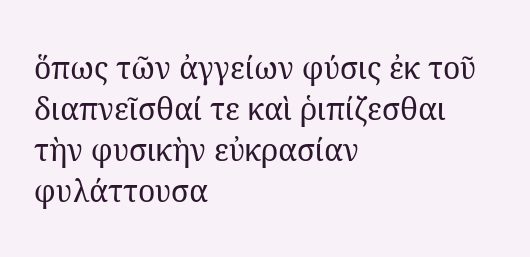ὅπως τῶν ἀγγείων φύσις ἐκ τοῦ διαπνεῖσθαί τε καὶ ῥιπίζεσθαι τὴν φυσικὴν εὐκρασίαν φυλάττουσα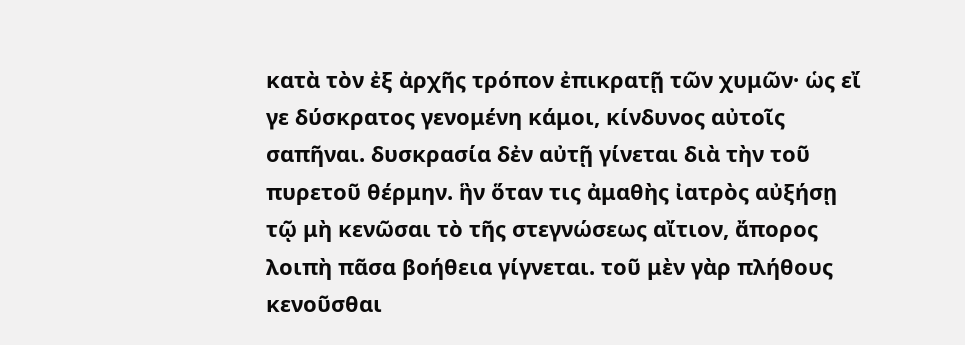κατὰ τὸν ἐξ ἀρχῆς τρόπον ἐπικρατῇ τῶν χυμῶν· ὡς εἴ γε δύσκρατος γενομένη κάμοι, κίνδυνος αὐτοῖς σαπῆναι. δυσκρασία δἐν αὐτῇ γίνεται διὰ τὴν τοῦ πυρετοῦ θέρμην. ἣν ὅταν τις ἀμαθὴς ἰατρὸς αὐξήσῃ τῷ μὴ κενῶσαι τὸ τῆς στεγνώσεως αἴτιον, ἄπορος λοιπὴ πᾶσα βοήθεια γίγνεται. τοῦ μὲν γὰρ πλήθους κενοῦσθαι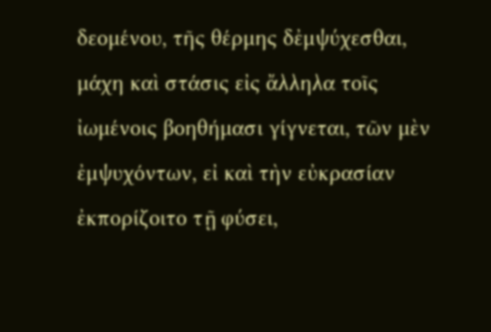δεομένου, τῆς θέρμης δἐμψύχεσθαι, μάχη καὶ στάσις εἰς ἄλληλα τοῖς ἰωμένοις βοηθήμασι γίγνεται, τῶν μὲν ἐμψυχόντων, εἰ καὶ τὴν εὐκρασίαν ἐκπορίζοιτο τῇ φύσει,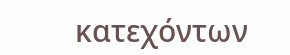κατεχόντων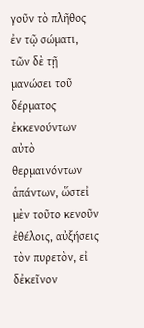γοῦν τὸ πλῆθος ἐν τῷ σώματι, τῶν δὲ τῇ μανώσει τοῦ δέρματος ἐκκενούντων αὐτὸ θερμαινόντων ἁπάντων, ὥστεἰ μὲν τοῦτο κενοῦν ἐθέλοις, αὐξήσεις τὸν πυρετὸν, εἰ δἐκεῖνον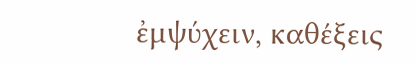ἐμψύχειν, καθέξεις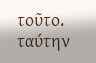τοῦτο. ταύτην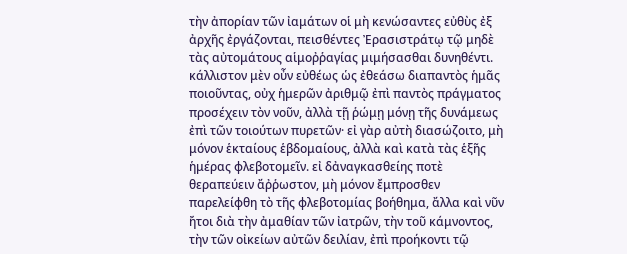τὴν ἀπορίαν τῶν ἰαμάτων οἱ μὴ κενώσαντες εὐθὺς ἐξ ἀρχῆς ἐργάζονται, πεισθέντες Ἐρασιστράτῳ τῷ μηδὲ τὰς αὐτομάτους αἱμοῤῥαγίας μιμήσασθαι δυνηθέντι. κάλλιστον μὲν οὖν εὐθέως ὡς ἐθεάσω διαπαντὸς ἡμᾶς ποιοῦντας, οὐχ ἡμερῶν ἀριθμῷ ἐπὶ παντὸς πράγματος προσέχειν τὸν νοῦν, ἀλλὰ τῇ ῥώμῃ μόνῃ τῆς δυνάμεως ἐπὶ τῶν τοιούτων πυρετῶν· εἰ γὰρ αὐτὴ διασώζοιτο, μὴ μόνον ἑκταίους ἑβδομαίους, ἀλλὰ καὶ κατὰ τὰς ἑξῆς ἡμέρας φλεβοτομεῖν. εἰ δἀναγκασθείης ποτὲ θεραπεύειν ἄῤῥωστον, μὴ μόνον ἔμπροσθεν παρελείφθη τὸ τῆς φλεβοτομίας βοήθημα, ἄλλα καὶ νῦν ἤτοι διὰ τὴν ἀμαθίαν τῶν ἰατρῶν, τὴν τοῦ κάμνοντος, τὴν τῶν οἰκείων αὐτῶν δειλίαν, ἐπὶ προήκοντι τῷ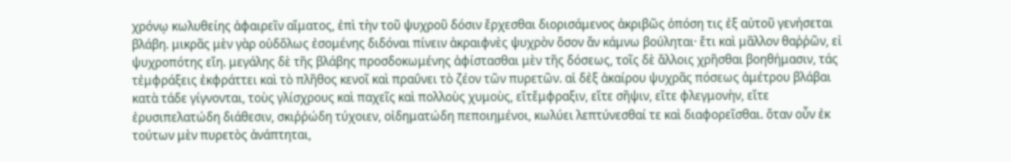χρόνῳ κωλυθείης ἀφαιρεῖν αἵματος, ἐπὶ τὴν τοῦ ψυχροῦ δόσιν ἔρχεσθαι διορισάμενος ἀκριβῶς ὁπόση τις ἐξ αὐτοῦ γενήσεται βλάβη. μικρᾶς μὲν γὰρ οὐδὅλως ἐσομένης διδόναι πίνειν ἀκραιφνὲς ψυχρὸν ὅσον ἄν κάμνω βούληται· ἔτι καὶ μᾶλλον θαῤῥῶν, εἰ ψυχροπότης εἴη. μεγάλης δὲ τῆς βλάβης προσδοκωμένης ἀφίστασθαι μὲν τῆς δόσεως, τοῖς δὲ ἄλλοις χρῆσθαι βοηθήμασιν, τάς τἐμφράξεις ἐκφράττει καὶ τὸ πλῆθος κενοῖ καὶ πραΰνει τὸ ζέον τῶν πυρετῶν. αἱ δἐξ ἀκαίρου ψυχρᾶς πόσεως ἀμέτρου βλάβαι κατὰ τάδε γίγνονται, τοὺς γλίσχρους καὶ παχεῖς καὶ πολλοὺς χυμοὺς, εἴτἔμφραξιν, εἴτε σῆψιν, εἴτε φλεγμονὴν, εἴτε ἐρυσιπελατώδη διάθεσιν, σκιῤῥώδη τύχοιεν, οἰδηματώδη πεποιημένοι, κωλύει λεπτύνεσθαί τε καὶ διαφορεῖσθαι. ὅταν οὖν ἐκ τούτων μὲν πυρετὸς ἀνάπτηται,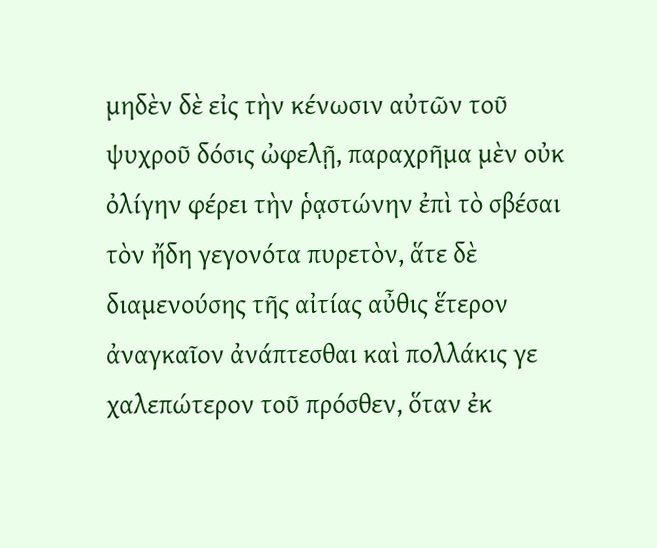μηδὲν δὲ εἰς τὴν κένωσιν αὐτῶν τοῦ ψυχροῦ δόσις ὠφελῇ, παραχρῆμα μὲν οὐκ ὀλίγην φέρει τὴν ῥᾳστώνην ἐπὶ τὸ σβέσαι τὸν ἤδη γεγονότα πυρετὸν, ἅτε δὲ διαμενούσης τῆς αἰτίας αὖθις ἕτερον ἀναγκαῖον ἀνάπτεσθαι καὶ πολλάκις γε χαλεπώτερον τοῦ πρόσθεν, ὅταν ἐκ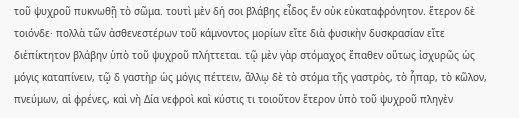τοῦ ψυχροῦ πυκνωθῇ τὸ σῶμα. τουτὶ μὲν δή σοι βλάβης εἶδος ἕν οὐκ εὐκαταφρόνητον. ἕτερον δὲ τοιόνδε· πολλὰ τῶν ἀσθενεστέρων τοῦ κάμνοντος μορίων εἴτε διὰ φυσικὴν δυσκρασίαν εἴτε διἐπίκτητον βλάβην ὑπὸ τοῦ ψυχροῦ πλήττεται. τῷ μὲν γὰρ στόμαχος ἔπαθεν οὕτως ἰσχυρῶς ὡς μόγις καταπίνειν, τῷ δ γαστὴρ ὡς μόγις πέττειν, ἄλλῳ δὲ τὸ στόμα τῆς γαστρὸς, τὸ ἧπαρ, τὸ κῶλον, πνεύμων, αἱ φρένες, καὶ νὴ Δία νεφροὶ καὶ κύστις τι τοιοῦτον ἕτερον ὑπὸ τοῦ ψυχροῦ πληγὲν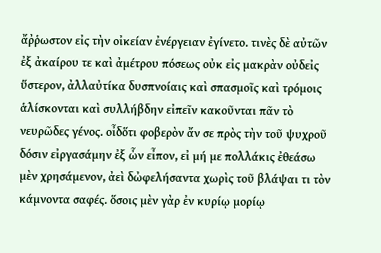ἄῤῥωστον εἰς τὴν οἰκείαν ἐνέργειαν ἐγίνετο. τινὲς δὲ αὐτῶν ἐξ ἀκαίρου τε καὶ ἀμέτρου πόσεως οὐκ εἰς μακρὰν οὐδεἰς ὕστερον, ἀλλαὐτίκα δυσπνοίαις καὶ σπασμοῖς καὶ τρόμοις ἁλίσκονται καὶ συλλήβδην εἰπεῖν κακοῦνται πᾶν τὸ νευρῶδες γένος. οἶδὅτι φοβερὸν ἄν σε πρὸς τὴν τοῦ ψυχροῦ δόσιν εἰργασάμην ἐξ ὧν εἶπον, εἰ μή με πολλάκις ἐθεάσω μὲν χρησάμενον, ἀεὶ δὠφελήσαντα χωρὶς τοῦ βλάψαι τι τὸν κάμνοντα σαφές. ὅσοις μὲν γὰρ ἐν κυρίῳ μορίῳ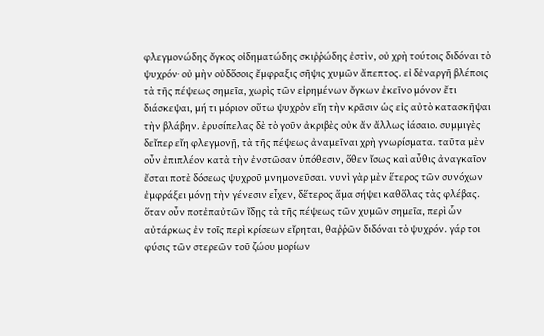φλεγμονώδης ὄγκος οἰδηματώδης σκιῤῥώδης ἐστὶν, οὐ χρὴ τούτοις διδόναι τὸ ψυχρόν· οὐ μὴν οὐδὅσοις ἔμφραξις σῆψις χυμῶν ἄπεπτος. εἰ δἐναργῆ βλέποις τὰ τῆς πέψεως σημεῖα, χωρὶς τῶν εἰρημένων ὄγκων ἐκεῖνο μόνον ἔτι διάσκεψαι, μή τι μόριον οὕτω ψυχρὸν εἴη τὴν κρᾶσιν ὡς εἰς αὐτὸ κατασκῆψαι τὴν βλάβην. ἐρυσίπελας δὲ τὸ γοῦν ἀκριβὲς οὐκ ἄν ἄλλως ἰάσαιο. συμμιγὲς δεἴπερ εἴη φλεγμονῇ, τὰ τῆς πέψεως ἀναμεῖναι χρὴ γνωρίσματα. ταῦτα μὲν οὖν ἐπιπλέον κατὰ τὴν ἐνστῶσαν ὑπόθεσιν, ὅθεν ἴσως καὶ αὖθις ἀναγκαῖον ἔσται ποτὲ δόσεως ψυχροῦ μνημονεῦσαι. νυνὶ γὰρ μὲν ἕτερος τῶν συνόχων ἐμφράξει μόνῃ τὴν γένεσιν εἶχεν, δἕτερος ἅμα σήψει καθὅλας τὰς φλέβας. ὅταν οὖν ποτἐπαὐτῶν ἴδῃς τὰ τῆς πέψεως τῶν χυμῶν σημεῖα, περὶ ὧν αὐτάρκως ἐν τοῖς περὶ κρίσεων εἴρηται, θαῤῥῶν διδόναι τὸ ψυχρόν. γάρ τοι φύσις τῶν στερεῶν τοῦ ζώου μορίων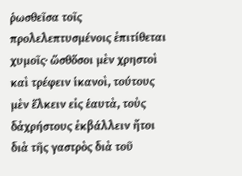ῥωσθεῖσα τοῖς προλελεπτυσμένοις ἐπιτίθεται χυμοῖς· ὥσθὅσοι μὲν χρηστοὶ καὶ τρέφειν ἱκανοὶ, τούτους μὲν ἕλκειν εἰς ἑαυτὰ, τοὺς δἀχρήστους ἐκβάλλειν ἤτοι διὰ τῆς γαστρὸς διὰ τοῦ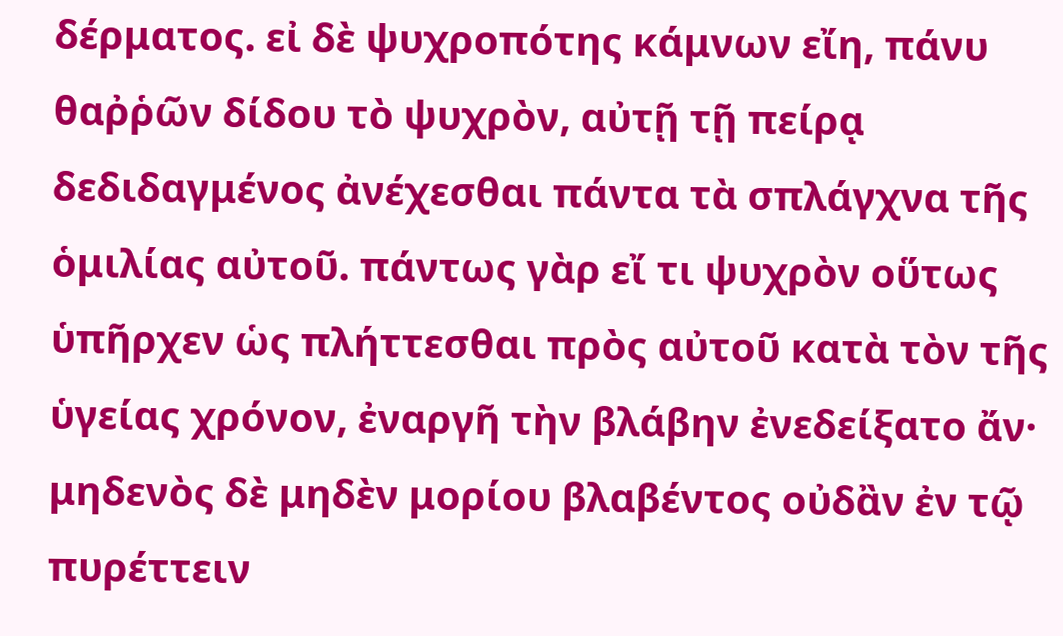δέρματος. εἰ δὲ ψυχροπότης κάμνων εἴη, πάνυ θαῤῥῶν δίδου τὸ ψυχρὸν, αὐτῇ τῇ πείρᾳ δεδιδαγμένος ἀνέχεσθαι πάντα τὰ σπλάγχνα τῆς ὁμιλίας αὐτοῦ. πάντως γὰρ εἴ τι ψυχρὸν οὕτως ὑπῆρχεν ὡς πλήττεσθαι πρὸς αὐτοῦ κατὰ τὸν τῆς ὑγείας χρόνον, ἐναργῆ τὴν βλάβην ἐνεδείξατο ἄν· μηδενὸς δὲ μηδὲν μορίου βλαβέντος οὐδἂν ἐν τῷ πυρέττειν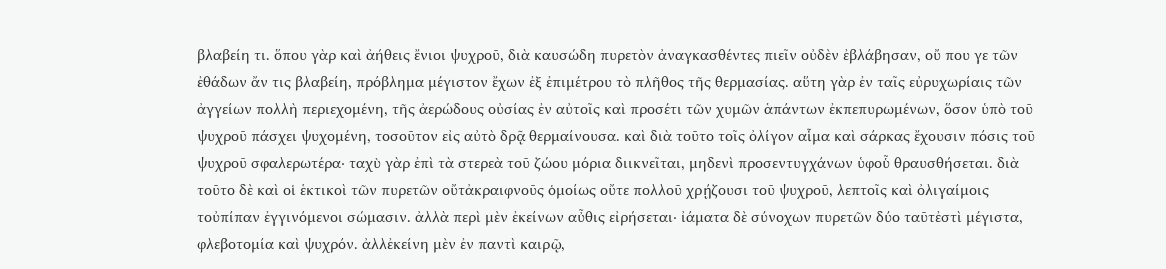βλαβείη τι. ὅπου γὰρ καὶ ἀήθεις ἔνιοι ψυχροῦ, διὰ καυσώδη πυρετὸν ἀναγκασθέντες πιεῖν οὐδὲν ἐβλάβησαν, οὔ που γε τῶν ἐθάδων ἄν τις βλαβείη, πρόβλημα μέγιστον ἔχων ἐξ ἐπιμέτρου τὸ πλῆθος τῆς θερμασίας. αὕτη γὰρ ἐν ταῖς εὐρυχωρίαις τῶν ἀγγείων πολλὴ περιεχομένη, τῆς ἀερώδους οὐσίας ἐν αὐτοῖς καὶ προσέτι τῶν χυμῶν ἁπάντων ἐκπεπυρωμένων, ὅσον ὑπὸ τοῦ ψυχροῦ πάσχει ψυχομένη, τοσοῦτον εἰς αὐτὸ δρᾷ θερμαίνουσα. καὶ διὰ τοῦτο τοῖς ὀλίγον αἷμα καὶ σάρκας ἔχουσιν πόσις τοῦ ψυχροῦ σφαλερωτέρα· ταχὺ γὰρ ἐπὶ τὰ στερεὰ τοῦ ζώου μόρια διικνεῖται, μηδενὶ προσεντυγχάνων ὑφοὗ θραυσθήσεται. διὰ τοῦτο δὲ καὶ οἱ ἑκτικοὶ τῶν πυρετῶν οὔτἀκραιφνοῦς ὁμοίως οὔτε πολλοῦ χρῄζουσι τοῦ ψυχροῦ, λεπτοῖς καὶ ὀλιγαίμοις τοὐπίπαν ἐγγινόμενοι σώμασιν. ἀλλὰ περὶ μὲν ἐκείνων αὖθις εἰρήσεται· ἰάματα δὲ σύνοχων πυρετῶν δύο ταῦτἐστὶ μέγιστα, φλεβοτομία καὶ ψυχρόν. ἀλλἐκείνη μὲν ἐν παντὶ καιρῷ,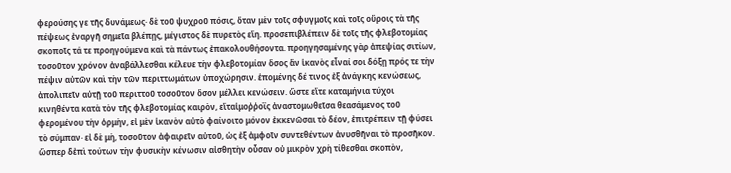φερούσης γε τῆς δυνάμεως· δὲ τοῦ ψυχροῦ πόσις, ὅταν μὲν τοῖς σφυγμοῖς καὶ τοῖς οὔροις τὰ τῆς πέψεως ἐναργῆ σημεῖα βλέπῃς, μέγιστος δὲ πυρετὸς εἴη. προσεπιβλέπειν δὲ τοῖς τῆς φλεβοτομίας σκοποῖς τά τε προηγούμενα καὶ τὰ πάντως ἐπακολουθήσοντα. προηγησαμένης γὰρ ἀπεψίας σιτίων, τοσοῦτον χρόνον ἀναβάλλεσθαι κέλευε τὴν φλεβοτομίαν ὅσος ἄν ἱκανὸς εἶναί σοι δόξῃ πρός τε τὴν πέψιν αὐτῶν καὶ τὴν τῶν περιττωμάτων ὑποχώρησιν. ἑπομένης δέ τινος ἐξ ἀνάγκης κενώσεως, ἀπολιπεῖν αὐτῇ τοῦ περιττοῦ τοσοῦτον ὅσον μέλλει κενώσειν. ὥστε εἴτε καταμήνια τύχοι κινηθέντα κατὰ τὸν τῆς φλεβοτομίας καιρὸν, εἴταἱμοῤῥοῒς ἀναστομωθεῖσα θεασάμενος τοῦ φερομένου τὴν ὁρμὴν, εἰ μὲν ἱκανὸν αὐτὸ φαίνοιτο μόνον ἐκκενῶσαι τὸ δέον, ἐπιτρέπειν τῇ φύσει τὸ σύμπαν· εἰ δὲ μὴ, τοσοῦτον ἀφαιρεῖν αὐτοῦ, ὡς ἐξ ἀμφοῖν συντεθέντων ἀνυσθῆναι τὸ προσῆκον. ὥσπερ δἐπὶ τούτων τὴν φυσικὴν κένωσιν αἰσθητὴν οὖσαν οὐ μικρὸν χρὴ τίθεσθαι σκοπὸν,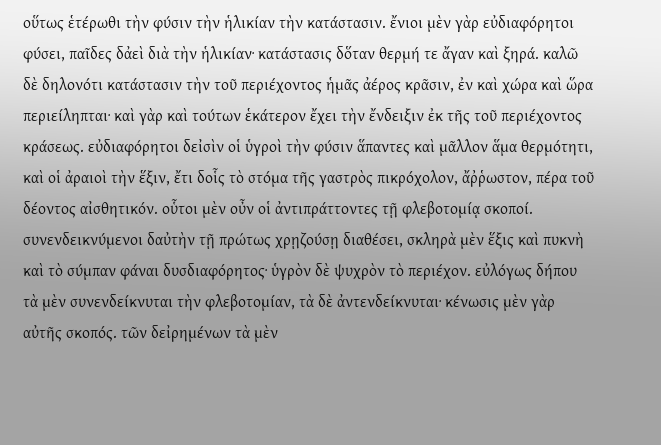οὕτως ἑτέρωθι τὴν φύσιν τὴν ἡλικίαν τὴν κατάστασιν. ἔνιοι μὲν γὰρ εὐδιαφόρητοι φύσει, παῖδες δἀεὶ διὰ τὴν ἡλικίαν· κατάστασις δὅταν θερμή τε ἄγαν καὶ ξηρά. καλῶ δὲ δηλονότι κατάστασιν τὴν τοῦ περιέχοντος ἡμᾶς ἀέρος κρᾶσιν, ἐν καὶ χώρα καὶ ὥρα περιείληπται· καὶ γὰρ καὶ τούτων ἑκάτερον ἔχει τὴν ἔνδειξιν ἐκ τῆς τοῦ περιέχοντος κράσεως. εὐδιαφόρητοι δεἰσὶν οἱ ὑγροὶ τὴν φύσιν ἅπαντες καὶ μᾶλλον ἅμα θερμότητι, καὶ οἱ ἀραιοὶ τὴν ἕξιν, ἔτι δοἷς τὸ στόμα τῆς γαστρὸς πικρόχολον, ἄῤῥωστον, πέρα τοῦ δέοντος αἰσθητικόν. οὗτοι μὲν οὖν οἱ ἀντιπράττοντες τῇ φλεβοτομίᾳ σκοποί. συνενδεικνύμενοι δαὐτὴν τῇ πρώτως χρῃζούσῃ διαθέσει, σκληρὰ μὲν ἕξις καὶ πυκνὴ καὶ τὸ σύμπαν φάναι δυσδιαφόρητος· ὑγρὸν δὲ ψυχρὸν τὸ περιέχον. εὐλόγως δήπου τὰ μὲν συνενδείκνυται τὴν φλεβοτομίαν, τὰ δὲ ἀντενδείκνυται· κένωσις μὲν γὰρ αὐτῆς σκοπός. τῶν δεἰρημένων τὰ μὲν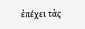ἐπέχει τὰς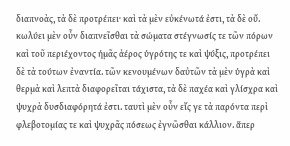διαπνοὰς, τὰ δὲ προτρέπει· καὶ τὰ μὲν εὐκένωτά ἐστι, τὰ δὲ οὔ. κωλύει μὲν οὖν διαπνεῖσθαι τὰ σώματα στέγνωσίς τε τῶν πόρων καὶ τοῦ περιέχοντος ἡμᾶς ἀέρος ὑγρότης τε καὶ ψύξις, προτρέπει δὲ τὰ τούτων ἐναντία. τῶν κενουμένων δαὐτῶν τὰ μὲν ὑγρὰ καὶ θερμὰ καὶ λεπτὰ διαφορεῖται τάχιστα, τὰ δὲ παχέα καὶ γλίσχρα καὶ ψυχρὰ δυσδιαφόρητά ἐστι. ταυτὶ μὲν οὖν εἴς γε τὰ παρόντα περὶ φλεβοτομίας τε καὶ ψυχρᾶς πόσεως ἐγνῶσθαι κάλλιον. ἅπερ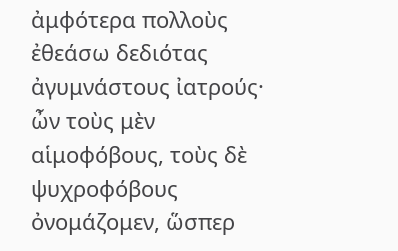ἀμφότερα πολλοὺς ἐθεάσω δεδιότας ἀγυμνάστους ἰατρούς· ὦν τοὺς μὲν αἱμοφόβους, τοὺς δὲ ψυχροφόβους ὀνομάζομεν, ὥσπερ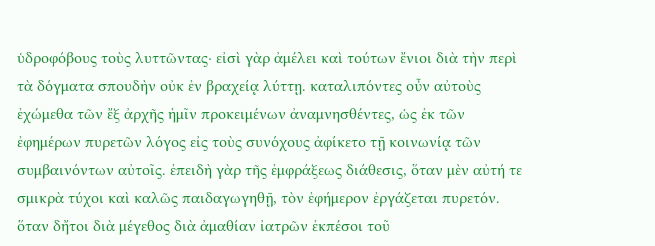ὑδροφόβους τοὺς λυττῶντας· εἰσὶ γὰρ ἀμέλει καὶ τούτων ἔνιοι διὰ τὴν περὶ τὰ δόγματα σπουδὴν οὐκ ἐν βραχείᾳ λύττῃ. καταλιπόντες οὖν αὐτοὺς ἐχώμεθα τῶν ἔξ ἀρχῆς ἡμῖν προκειμένων ἀναμνησθέντες, ὡς ἐκ τῶν ἐφημέρων πυρετῶν λόγος εἰς τοὺς συνόχους ἀφίκετο τῇ κοινωνίᾳ τῶν συμβαινόντων αὐτοῖς. ἐπειδὴ γὰρ τῆς ἐμφράξεως διάθεσις, ὅταν μὲν αὐτή τε σμικρὰ τύχοι καὶ καλῶς παιδαγωγηθῇ, τὸν ἐφήμερον ἐργάζεται πυρετόν. ὅταν δἤτοι διὰ μέγεθος διὰ ἀμαθίαν ἰατρῶν ἐκπέσοι τοῦ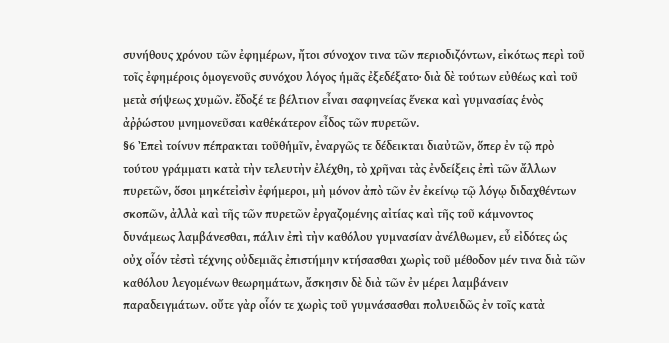συνήθους χρόνου τῶν ἐφημέρων, ἤτοι σύνοχον τινα τῶν περιοδιζόντων, εἰκότως περὶ τοῦ τοῖς ἐφημέροις ὁμογενοῦς συνόχου λόγος ἡμᾶς ἐξεδέξατο· διὰ δὲ τούτων εὐθέως καὶ τοῦ μετὰ σήψεως χυμῶν. ἔδοξέ τε βέλτιον εἶναι σαφηνείας ἕνεκα καὶ γυμνασίας ἑνὸς ἀῤῥώστου μνημονεῦσαι καθἑκάτερον εἶδος τῶν πυρετῶν.
§6 Ἐπεὶ τοίνυν πέπρακται τοῦθἡμῖν, ἐναργῶς τε δέδεικται διαὐτῶν, ὅπερ ἐν τῷ πρὸ τούτου γράμματι κατὰ τὴν τελευτὴν ἐλέχθη, τὸ χρῆναι τὰς ἐνδείξεις ἐπὶ τῶν ἄλλων πυρετῶν, ὅσοι μηκέτεἰσὶν ἐφήμεροι, μὴ μόνον ἀπὸ τῶν ἐν ἐκείνῳ τῷ λόγῳ διδαχθέντων σκοπῶν, ἀλλὰ καὶ τῆς τῶν πυρετῶν ἐργαζομένης αἰτίας καὶ τῆς τοῦ κάμνοντος δυνάμεως λαμβάνεσθαι, πάλιν ἐπὶ τὴν καθόλου γυμνασίαν ἀνέλθωμεν, εὖ εἰδότες ὡς οὐχ οἷόν τἐστὶ τέχνης οὐδεμιᾶς ἐπιστήμην κτήσασθαι χωρὶς τοῦ μέθοδον μέν τινα διὰ τῶν καθόλου λεγομένων θεωρημάτων, ἄσκησιν δὲ διὰ τῶν ἐν μέρει λαμβάνειν παραδειγμάτων. οὔτε γὰρ οἷόν τε χωρὶς τοῦ γυμνάσασθαι πολυειδῶς ἐν τοῖς κατὰ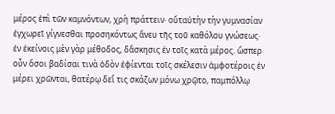μέρος ἐπὶ τῶν καμνόντων, χρὴ πράττειν· οὔταὐτὴν τὴν γυμνασίαν ἐγχωρεῖ γίγνεσθαι προσηκόντως ἄνευ τῆς τοῦ καθόλου γνώσεως· ἐν ἐκείνοις μὲν γὰρ μέθοδος, δἄσκησις ἐν τοῖς κατὰ μέρος. ὥσπερ οὖν ὅσοι βαδίσαι τινὰ ὁδὸν ἐφίενται τοῖς σκέλεσιν ἀμφοτέροις ἐν μέρει χρῶνται, θατέρῳ δεἴ τις σκάζων μόνω χρῷτο, παμπόλλῳ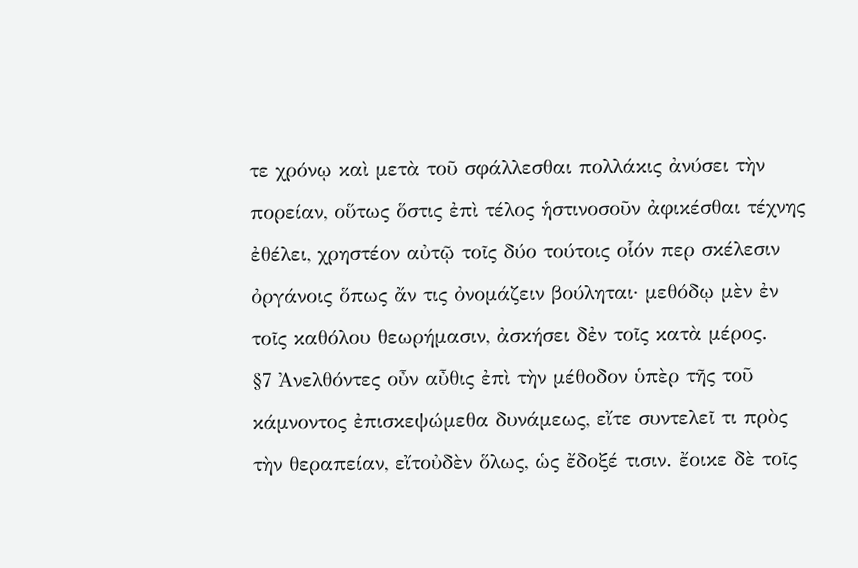τε χρόνῳ καὶ μετὰ τοῦ σφάλλεσθαι πολλάκις ἀνύσει τὴν πορείαν, οὕτως ὅστις ἐπὶ τέλος ἡστινοσοῦν ἀφικέσθαι τέχνης ἐθέλει, χρηστέον αὐτῷ τοῖς δύο τούτοις οἷόν περ σκέλεσιν ὀργάνοις ὅπως ἄν τις ὀνομάζειν βούληται· μεθόδῳ μὲν ἐν τοῖς καθόλου θεωρήμασιν, ἀσκήσει δἐν τοῖς κατὰ μέρος.
§7 Ἀνελθόντες οὖν αὖθις ἐπὶ τὴν μέθοδον ὑπὲρ τῆς τοῦ κάμνοντος ἐπισκεψώμεθα δυνάμεως, εἴτε συντελεῖ τι πρὸς τὴν θεραπείαν, εἴτοὐδὲν ὅλως, ὡς ἔδοξέ τισιν. ἔοικε δὲ τοῖς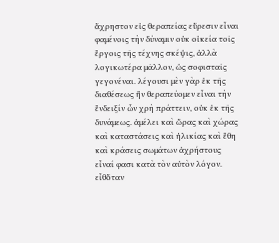ἄχρηστον εἰς θεραπείας εὕρεσιν εἶναι φαμένοις τὴν δύναμιν οὐκ οἰκεία τοῖς ἔργοις τῆς τέχνης σκέψις, ἀλλὰ λογικωτέρα μᾶλλον, ὡς σοφισταῖς γεγονέναι. λέγουσι μὲν γὰρ ἐκ τῆς διαθέσεως ἣν θεραπεύομεν εἶναι τὴν ἔνδειξίν ὧν χρὴ πράττειν, οὐκ ἐκ τῆς δυνάμεως. ἀμέλει καὶ ὥρας καὶ χώρας καὶ καταστάσεις καὶ ἡλικίας καὶ ἔθη καὶ κράσεις σωμάτων ἀχρήστους εἶναί φασι κατὰ τὸν αὐτὸν λόγον. εἶθὅταν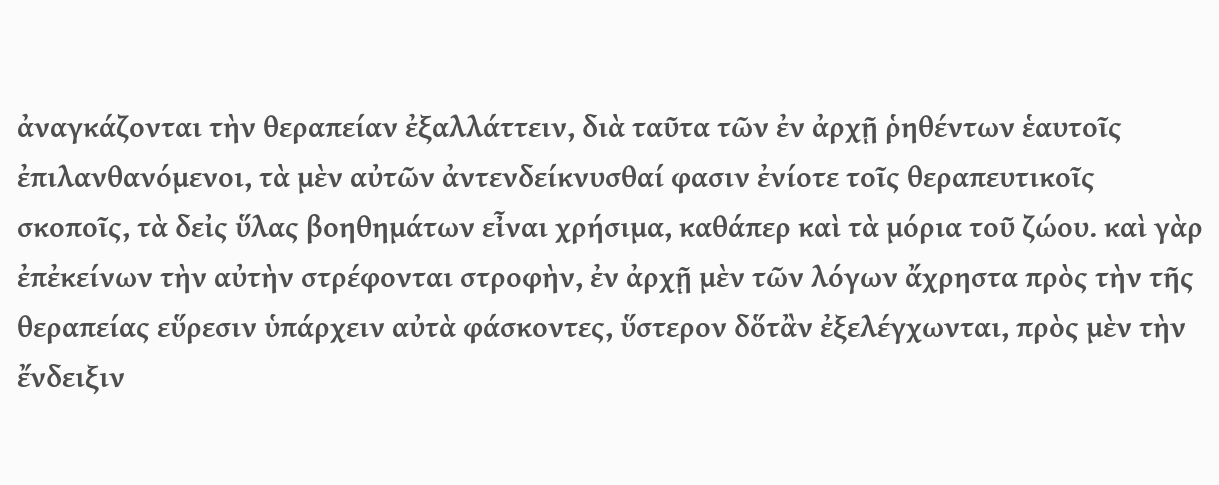ἀναγκάζονται τὴν θεραπείαν ἐξαλλάττειν, διὰ ταῦτα τῶν ἐν ἀρχῇ ῥηθέντων ἑαυτοῖς ἐπιλανθανόμενοι, τὰ μὲν αὐτῶν ἀντενδείκνυσθαί φασιν ἐνίοτε τοῖς θεραπευτικοῖς σκοποῖς, τὰ δεἰς ὕλας βοηθημάτων εἶναι χρήσιμα, καθάπερ καὶ τὰ μόρια τοῦ ζώου. καὶ γὰρ ἐπἐκείνων τὴν αὐτὴν στρέφονται στροφὴν, ἐν ἀρχῇ μὲν τῶν λόγων ἄχρηστα πρὸς τὴν τῆς θεραπείας εὕρεσιν ὑπάρχειν αὐτὰ φάσκοντες, ὕστερον δὅτἂν ἐξελέγχωνται, πρὸς μὲν τὴν ἔνδειξιν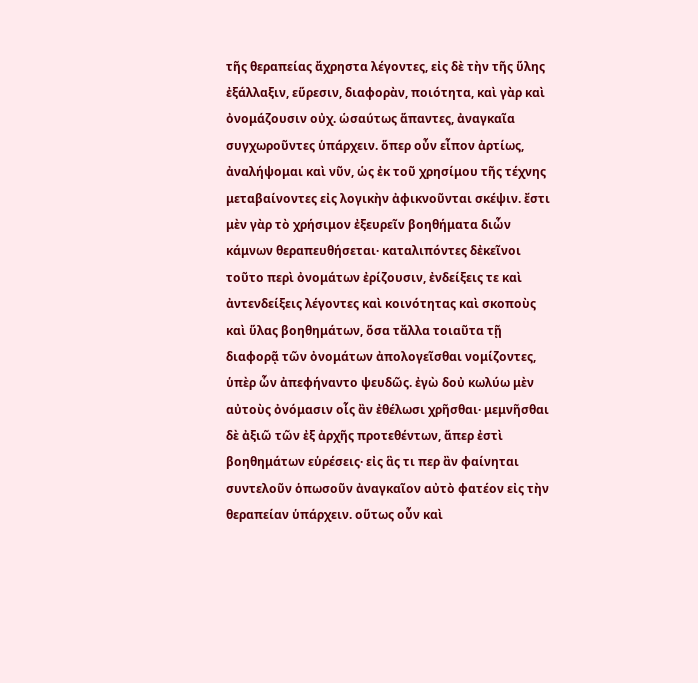τῆς θεραπείας ἄχρηστα λέγοντες, εἰς δὲ τὴν τῆς ὕλης ἐξάλλαξιν, εὕρεσιν, διαφορὰν, ποιότητα, καὶ γὰρ καὶ ὀνομάζουσιν οὐχ. ὡσαύτως ἅπαντες, ἀναγκαῖα συγχωροῦντες ὑπάρχειν. ὅπερ οὖν εἶπον ἀρτίως, ἀναλήψομαι καὶ νῦν, ὡς ἐκ τοῦ χρησίμου τῆς τέχνης μεταβαίνοντες εἰς λογικὴν ἀφικνοῦνται σκέψιν. ἔστι μὲν γὰρ τὸ χρήσιμον ἐξευρεῖν βοηθήματα διὧν κάμνων θεραπευθήσεται· καταλιπόντες δἐκεῖνοι τοῦτο περὶ ὀνομάτων ἐρίζουσιν, ἐνδείξεις τε καὶ ἀντενδείξεις λέγοντες καὶ κοινότητας καὶ σκοποὺς καὶ ὕλας βοηθημάτων, ὅσα τἄλλα τοιαῦτα τῇ διαφορᾷ τῶν ὀνομάτων ἀπολογεῖσθαι νομίζοντες, ὑπὲρ ὧν ἀπεφήναντο ψευδῶς. ἐγὼ δοὐ κωλύω μὲν αὐτοὺς ὀνόμασιν οἷς ἂν ἐθέλωσι χρῆσθαι· μεμνῆσθαι δὲ ἀξιῶ τῶν ἐξ ἀρχῆς προτεθέντων, ἅπερ ἐστὶ βοηθημάτων εὑρέσεις· εἰς ἃς τι περ ἂν φαίνηται συντελοῦν ὁπωσοῦν ἀναγκαῖον αὐτὸ φατέον εἰς τὴν θεραπείαν ὑπάρχειν. οὕτως οὖν καὶ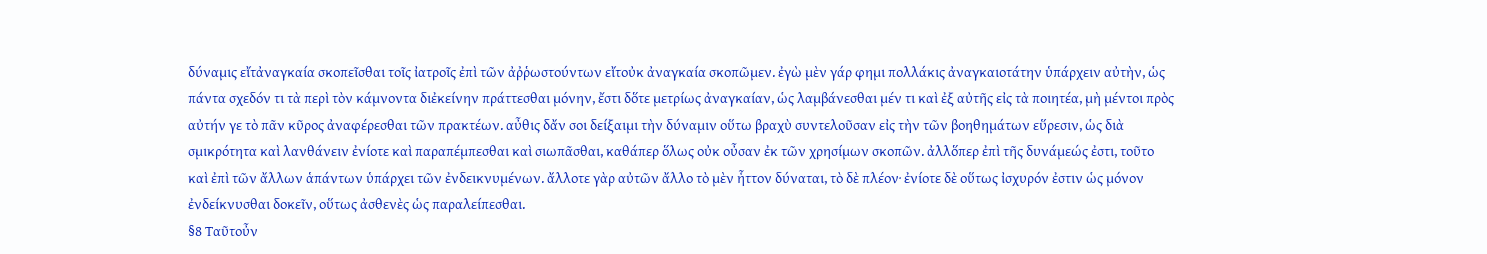δύναμις εἴτἀναγκαία σκοπεῖσθαι τοῖς ἰατροῖς ἐπὶ τῶν ἀῤῥωστούντων εἴτοὐκ ἀναγκαία σκοπῶμεν. ἐγὼ μὲν γάρ φημι πολλάκις ἀναγκαιοτάτην ὑπάρχειν αὐτὴν, ὡς πάντα σχεδόν τι τὰ περὶ τὸν κάμνοντα διἐκείνην πράττεσθαι μόνην, ἔστι δὅτε μετρίως ἀναγκαίαν, ὡς λαμβάνεσθαι μέν τι καὶ ἐξ αὐτῆς εἰς τὰ ποιητέα, μὴ μέντοι πρὸς αὐτήν γε τὸ πᾶν κῦρος ἀναφέρεσθαι τῶν πρακτέων. αὖθις δἄν σοι δείξαιμι τὴν δύναμιν οὕτω βραχὺ συντελοῦσαν εἰς τὴν τῶν βοηθημάτων εὕρεσιν, ὡς διὰ σμικρότητα καὶ λανθάνειν ἐνίοτε καὶ παραπέμπεσθαι καὶ σιωπᾶσθαι, καθάπερ ὅλως οὐκ οὖσαν ἐκ τῶν χρησίμων σκοπῶν. ἀλλὅπερ ἐπὶ τῆς δυνάμεώς ἐστι, τοῦτο καὶ ἐπὶ τῶν ἄλλων ἁπάντων ὑπάρχει τῶν ἐνδεικνυμένων. ἄλλοτε γὰρ αὐτῶν ἄλλο τὸ μὲν ἧττον δύναται, τὸ δὲ πλέον· ἐνίοτε δὲ οὕτως ἰσχυρόν ἐστιν ὡς μόνον ἐνδείκνυσθαι δοκεῖν, οὕτως ἀσθενὲς ὡς παραλείπεσθαι.
§8 Ταῦτοὖν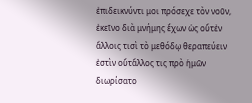ἐπιδεικνύντι μοι πρόσεχε τὸν νοῦν, ἐκεῖνο διὰ μνήμης ἔχων ὡς οὔτἐν ἄλλοις τισὶ τὸ μεθόδῳ θεραπεύειν ἐστὶν οὔτἄλλος τις πρὸ ἡμῶν διωρίσατο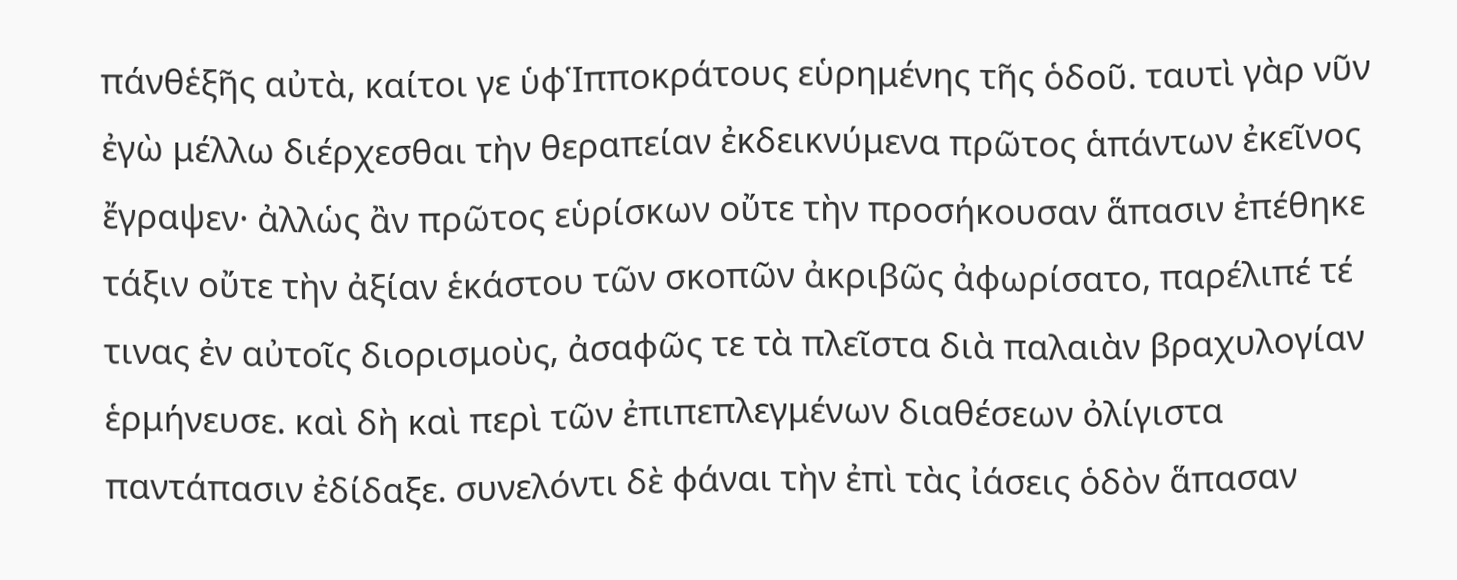πάνθἑξῆς αὐτὰ, καίτοι γε ὑφἹπποκράτους εὑρημένης τῆς ὁδοῦ. ταυτὶ γὰρ νῦν ἐγὼ μέλλω διέρχεσθαι τὴν θεραπείαν ἐκδεικνύμενα πρῶτος ἁπάντων ἐκεῖνος ἔγραψεν· ἀλλὡς ἂν πρῶτος εὑρίσκων οὔτε τὴν προσήκουσαν ἅπασιν ἐπέθηκε τάξιν οὔτε τὴν ἀξίαν ἑκάστου τῶν σκοπῶν ἀκριβῶς ἀφωρίσατο, παρέλιπέ τέ τινας ἐν αὐτοῖς διορισμοὺς, ἀσαφῶς τε τὰ πλεῖστα διὰ παλαιὰν βραχυλογίαν ἑρμήνευσε. καὶ δὴ καὶ περὶ τῶν ἐπιπεπλεγμένων διαθέσεων ὀλίγιστα παντάπασιν ἐδίδαξε. συνελόντι δὲ φάναι τὴν ἐπὶ τὰς ἰάσεις ὁδὸν ἅπασαν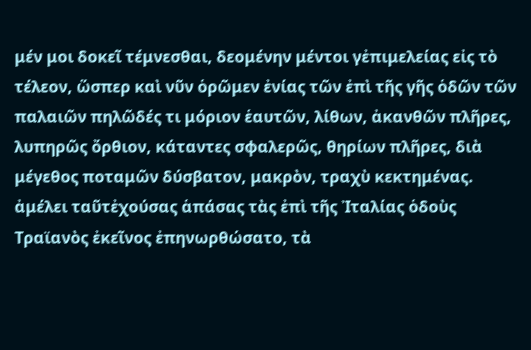μέν μοι δοκεῖ τέμνεσθαι, δεομένην μέντοι γἐπιμελείας εἰς τὸ τέλεον, ὥσπερ καὶ νῦν ὁρῶμεν ἐνίας τῶν ἐπὶ τῆς γῆς ὁδῶν τῶν παλαιῶν πηλῶδές τι μόριον ἑαυτῶν, λίθων, ἀκανθῶν πλῆρες, λυπηρῶς ὄρθιον, κάταντες σφαλερῶς, θηρίων πλῆρες, διὰ μέγεθος ποταμῶν δύσβατον, μακρὸν, τραχὺ κεκτημένας. ἀμέλει ταῦτἐχούσας ἁπάσας τὰς ἐπὶ τῆς Ἰταλίας ὁδοὺς Τραϊανὸς ἐκεῖνος ἐπηνωρθώσατο, τὰ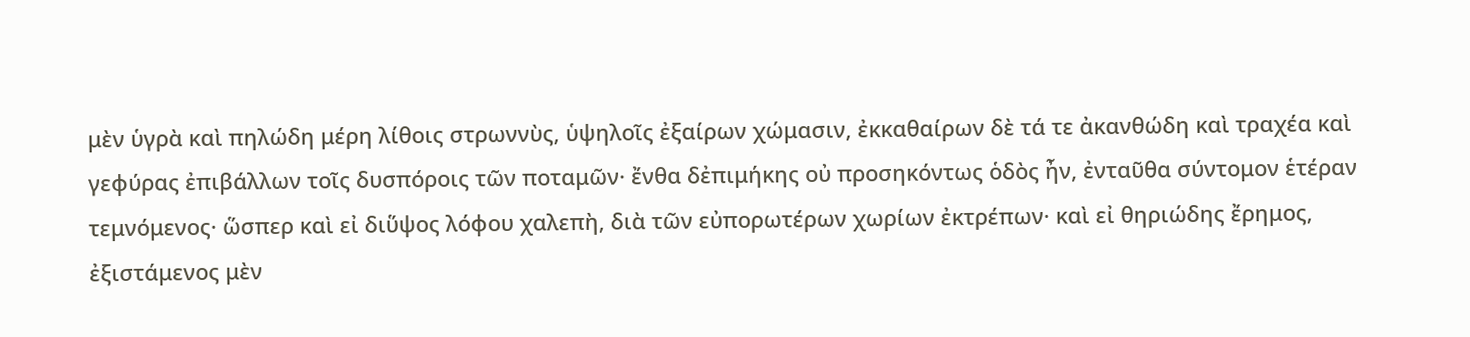μὲν ὑγρὰ καὶ πηλώδη μέρη λίθοις στρωννὺς, ὑψηλοῖς ἐξαίρων χώμασιν, ἐκκαθαίρων δὲ τά τε ἀκανθώδη καὶ τραχέα καὶ γεφύρας ἐπιβάλλων τοῖς δυσπόροις τῶν ποταμῶν· ἔνθα δἐπιμήκης οὐ προσηκόντως ὁδὸς ἦν, ἐνταῦθα σύντομον ἑτέραν τεμνόμενος· ὥσπερ καὶ εἰ διὕψος λόφου χαλεπὴ, διὰ τῶν εὐπορωτέρων χωρίων ἐκτρέπων· καὶ εἰ θηριώδης ἔρημος, ἐξιστάμενος μὲν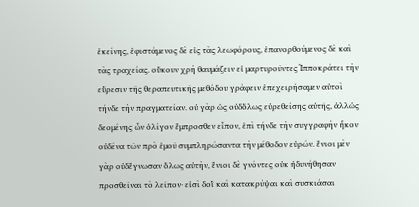ἐκείνης, ἐφιστάμενος δὲ εἰς τὰς λεωφόρους, ἐπανορθούμενος δὲ καὶ τὰς τραχείας. οὔκουν χρὴ θαυμάζειν εἰ μαρτυροῦντες Ἱπποκράτει τὴν εὕρεσιν τῆς θεραπευτικῆς μεθόδου γράφειν ἐπεχειρήσαμεν αὐτοὶ τήνδε τὴν πραγματείαν. οὐ γὰρ ὡς οὐδὅλως εὑρεθείσης αὐτῆς, ἀλλὡς δεομένης ὧν ὀλίγον ἔμπροσθεν εἶπον, ἐπὶ τήνδε τὴν συγγραφὴν ἧκον οὐδένα τῶν πρὸ ἐμοῦ συμπληρώσαντα τὴν μέθοδον εὑρών. ἔνιοι μὲν γὰρ οὐδἔγνωσαν ὅλως αὐτὴν, ἔνιοι δὲ γνόντες οὐκ ἠδυνήθησαν προσθεῖναι τὸ λεῖπον· εἰσὶ δοἳ καὶ κατακρύψαι καὶ συσκιάσαι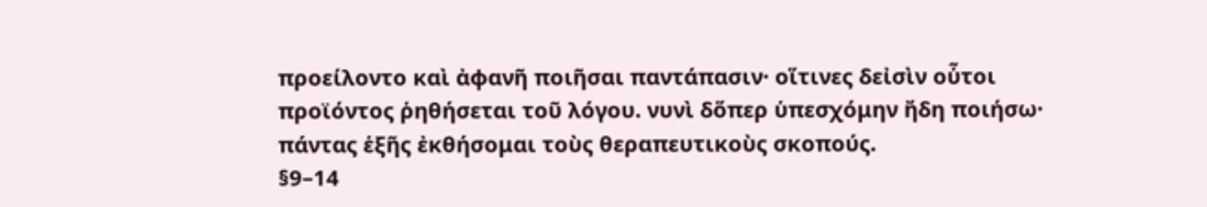προείλοντο καὶ ἀφανῆ ποιῆσαι παντάπασιν· οἵτινες δεἰσὶν οὗτοι προϊόντος ῥηθήσεται τοῦ λόγου. νυνὶ δὅπερ ὑπεσχόμην ἤδη ποιήσω· πάντας ἑξῆς ἐκθήσομαι τοὺς θεραπευτικοὺς σκοπούς.
§9–14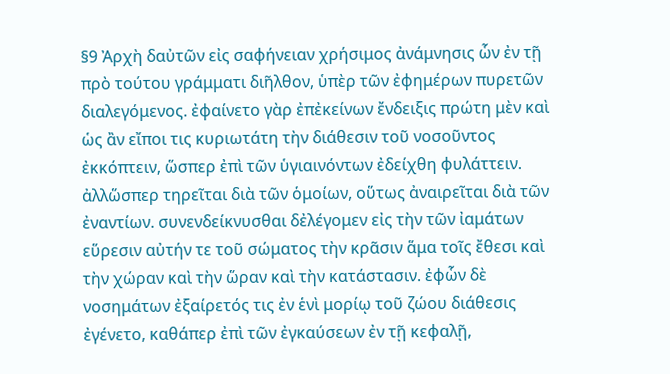§9 Ἀρχὴ δαὐτῶν εἰς σαφήνειαν χρήσιμος ἀνάμνησις ὧν ἐν τῇ πρὸ τούτου γράμματι διῆλθον, ὑπὲρ τῶν ἐφημέρων πυρετῶν διαλεγόμενος. ἐφαίνετο γὰρ ἐπἐκείνων ἔνδειξις πρώτη μὲν καὶ ὡς ἂν εἴποι τις κυριωτάτη τὴν διάθεσιν τοῦ νοσοῦντος ἐκκόπτειν, ὥσπερ ἐπὶ τῶν ὑγιαινόντων ἐδείχθη φυλάττειν. ἀλλὥσπερ τηρεῖται διὰ τῶν ὁμοίων, οὕτως ἀναιρεῖται διὰ τῶν ἐναντίων. συνενδείκνυσθαι δἐλέγομεν εἰς τὴν τῶν ἰαμάτων εὕρεσιν αὐτήν τε τοῦ σώματος τὴν κρᾶσιν ἅμα τοῖς ἔθεσι καὶ τὴν χώραν καὶ τὴν ὥραν καὶ τὴν κατάστασιν. ἐφὧν δὲ νοσημάτων ἐξαίρετός τις ἐν ἑνὶ μορίῳ τοῦ ζώου διάθεσις ἐγένετο, καθάπερ ἐπὶ τῶν ἐγκαύσεων ἐν τῇ κεφαλῇ,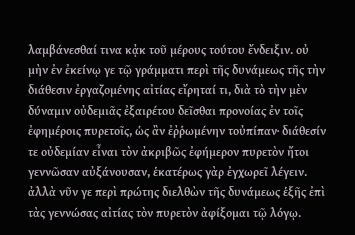λαμβάνεσθαί τινα κᾀκ τοῦ μέρους τούτου ἔνδειξιν. οὐ μὴν ἐν ἐκείνῳ γε τῷ γράμματι περὶ τῆς δυνάμεως τῆς τὴν διάθεσιν ἐργαζομένης αἰτίας εἴρηταί τι, διὰ τὸ τὴν μὲν δύναμιν οὐδεμιᾶς ἐξαιρέτου δεῖσθαι προνοίας ἐν τοῖς ἐφημέροις πυρετοῖς, ὡς ἂν ἐῤῥωμένην τοὐπίπαν· διάθεσίν τε οὐδεμίαν εἶναι τὸν ἀκριβῶς ἐφήμερον πυρετὸν ἤτοι γεννῶσαν αὐξάνουσαν, ἑκατέρως γὰρ ἐγχωρεῖ λέγειν. ἀλλὰ νῦν γε περὶ πρώτης διελθὼν τῆς δυνάμεως ἑξῆς ἐπὶ τὰς γεννώσας αἰτίας τὸν πυρετὸν ἀφίξομαι τῷ λόγῳ.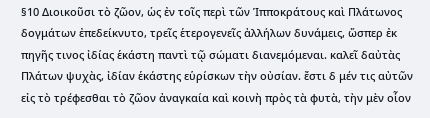§10 Διοικοῦσι τὸ ζῶον, ὡς ἐν τοῖς περὶ τῶν Ἱπποκράτους καὶ Πλάτωνος δογμάτων ἐπεδείκνυτο, τρεῖς ἑτερογενεῖς ἀλλήλων δυνάμεις, ὥσπερ ἐκ πηγῆς τινος ἰδίας ἑκάστη παντὶ τῷ σώματι διανεμόμεναι. καλεῖ δαὐτὰς Πλάτων ψυχὰς, ἰδίαν ἑκάστης εὑρίσκων τὴν οὐσίαν. ἔστι δ μέν τις αὐτῶν εἰς τὸ τρέφεσθαι τὸ ζῶον ἀναγκαία καὶ κοινὴ πρὸς τὰ φυτὰ, τὴν μὲν οἷον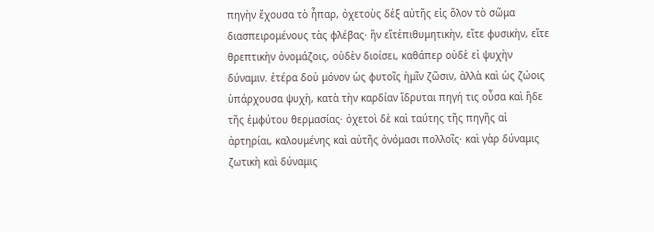πηγὴν ἔχουσα τὸ ἧπαρ, ὀχετοὺς δἐξ αὐτῆς εἰς ὅλον τὸ σῶμα διασπειρομένους τὰς φλέβας· ἣν εἴτἐπιθυμητικὴν, εἴτε φυσικὴν, εἴτε θρεπτικὴν ὀνομάζοις, οὐδὲν διοίσει, καθάπερ οὐδὲ εἰ ψυχὴν δύναμιν. ἑτέρα δοὐ μόνον ὡς φυτοῖς ἡμῖν ζῶσιν, ἀλλὰ καὶ ὡς ζώοις ὑπάρχουσα ψυχὴ, κατὰ τὴν καρδίαν ἵδρυται πηγή τις οὖσα καὶ ἥδε τῆς ἐμφύτου θερμασίας· ὀχετοὶ δὲ καὶ ταύτης τῆς πηγῆς αἱ ἀρτηρίαι, καλουμένης καὶ αὐτῆς ὀνόμασι πολλοῖς· καὶ γὰρ δύναμις ζωτικὴ καὶ δύναμις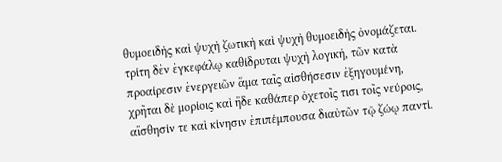θυμοειδὴς καὶ ψυχὴ ζωτικὴ καὶ ψυχὴ θυμοειδὴς ὀνομάζεται. τρίτη δἐν ἐγκεφάλῳ καθίδρυται ψυχὴ λογικὴ, τῶν κατὰ προαίρεσιν ἐνεργειῶν ἅμα ταῖς αἰσθήσεσιν ἐξηγουμένη, χρῆται δὲ μορίοις καὶ ἥδε καθάπερ ὀχετοῖς τισι τοῖς νεύροις, αἴσθησίν τε καὶ κίνησιν ἐπιπέμπουσα διαὐτῶν τῷ ζώῳ παντί.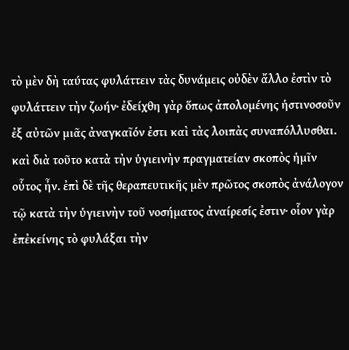τὸ μὲν δὴ ταύτας φυλάττειν τὰς δυνάμεις οὐδὲν ἄλλο ἐστὶν τὸ φυλάττειν τὴν ζωήν· ἐδείχθη γὰρ ὅπως ἀπολομένης ἡστινοσοῦν ἐξ αὐτῶν μιᾶς ἀναγκαῖόν ἐστι καὶ τὰς λοιπὰς συναπόλλυσθαι. καὶ διὰ τοῦτο κατὰ τὴν ὑγιεινὴν πραγματείαν σκοπὸς ἡμῖν οὗτος ἦν. ἐπὶ δὲ τῆς θεραπευτικῆς μὲν πρῶτος σκοπὸς ἀνάλογον τῷ κατὰ τὴν ὑγιεινὴν τοῦ νοσήματος ἀναίρεσίς ἐστιν· οἷον γὰρ ἐπἐκείνης τὸ φυλάξαι τὴν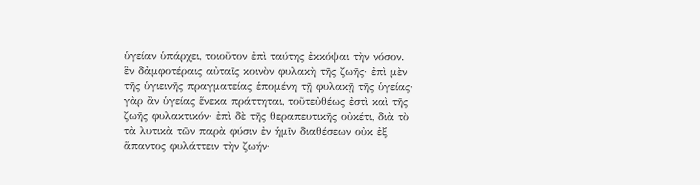ὑγείαν ὑπάρχει, τοιοῦτον ἐπὶ ταύτης ἐκκόψαι τὴν νόσον. ἓν δἀμφοτέραις αὐταῖς κοινὸν φυλακὴ τῆς ζωῆς· ἐπὶ μὲν τῆς ὑγιεινῆς πραγματείας ἑπομένη τῇ φυλακῇ τῆς ὑγείας· γὰρ ἂν ὑγείας ἕνεκα πράττηται, τοῦτεὐθέως ἐστὶ καὶ τῆς ζωῆς φυλακτικόν· ἐπὶ δὲ τῆς θεραπευτικῆς οὐκέτι, διὰ τὸ τὰ λυτικὰ τῶν παρὰ φύσιν ἐν ἡμῖν διαθέσεων οὐκ ἐξ ἅπαντος φυλάττειν τὴν ζωήν·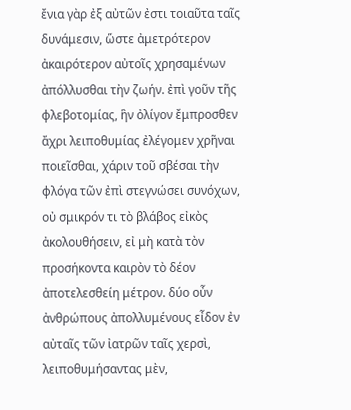ἔνια γὰρ ἐξ αὐτῶν ἐστι τοιαῦτα ταῖς δυνάμεσιν, ὥστε ἀμετρότερον ἀκαιρότερον αὐτοῖς χρησαμένων ἀπόλλυσθαι τὴν ζωήν. ἐπὶ γοῦν τῆς φλεβοτομίας, ἣν ὀλίγον ἔμπροσθεν ἄχρι λειποθυμίας ἐλέγομεν χρῆναι ποιεῖσθαι, χάριν τοῦ σβέσαι τὴν φλόγα τῶν ἐπὶ στεγνώσει συνόχων, οὐ σμικρόν τι τὸ βλάβος εἰκὸς ἀκολουθήσειν, εἰ μὴ κατὰ τὸν προσήκοντα καιρὸν τὸ δέον ἀποτελεσθείη μέτρον. δύο οὖν ἀνθρώπους ἀπολλυμένους εἶδον ἐν αὐταῖς τῶν ἰατρῶν ταῖς χερσὶ, λειποθυμήσαντας μὲν,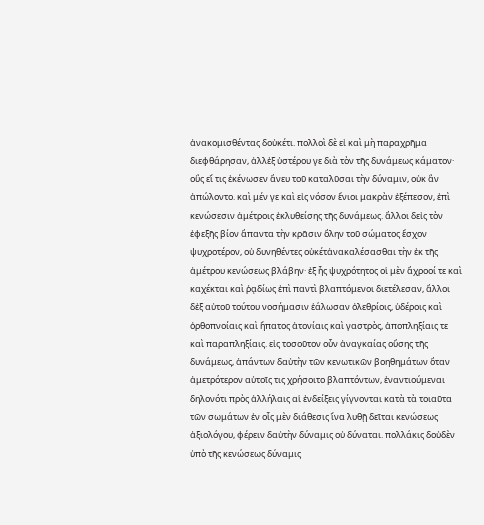ἀνακομισθέντας δοὐκέτι. πολλοὶ δὲ εἰ καὶ μὴ παραχρῆμα διεφθάρησαν, ἀλλἐξ ὑστέρου γε διὰ τὸν τῆς δυνάμεως κάματον· οὓς εἴ τις ἐκένωσεν ἄνευ τοῦ καταλῦσαι τὴν δύναμιν, οὐκ ἂν ἀπώλοντο. καὶ μέν γε καὶ εἰς νόσον ἔνιοι μακρὰν ἐξέπεσον, ἐπὶ κενώσεσιν ἀμέτροις ἐκλυθείσης τῆς δυνάμεως. ἄλλοι δεἰς τὸν ἐφεξῆς βίον ἅπαντα τὴν κρᾶσιν ὅλην τοῦ σώματος ἔσχον ψυχροτέρον, οὐ δυνηθέντες οὐκέτἀνακαλέσασθαι τὴν ἐκ τῆς ἀμέτρου κενώσεως βλάβην· ἐξ ἧς ψυχρότητος οἱ μὲν ἄχροοί τε καὶ καχέκται καὶ ῥᾳδίως ἐπὶ παντὶ βλαπτόμενοι διετέλεσαν, ἄλλοι δἐξ αὐτοῦ τούτου νοσήμασιν ἑάλωσαν ὀλεθρίοις, ὑδέροις καὶ ὀρθοπνοίαις καὶ ἥπατος ἀτονίαις καὶ γαστρὸς, ἀποπληξίαις τε καὶ παραπληξίαις. εἰς τοσοῦτον οὖν ἀναγκαίας οὔσης τῆς δυνάμεως, ἁπάντων δαὐτὴν τῶν κενωτικῶν βοηθημάτων ὅταν ἀμετρότερον αὐτοῖς τις χρήσοιτο βλαπτόντων, ἐναντιούμεναι δηλονότι πρὸς ἀλλήλαις αἱ ἐνδείξεις γίγνονται κατὰ τὰ τοιαῦτα τῶν σωμάτων ἐν οἷς μὲν διάθεσις ἵνα λυθῇ δεῖται κενώσεως ἀξιολόγου, φέρειν δαὐτὴν δύναμις οὐ δύναται. πολλάκις δοὐδὲν ὑπὸ τῆς κενώσεως δύναμις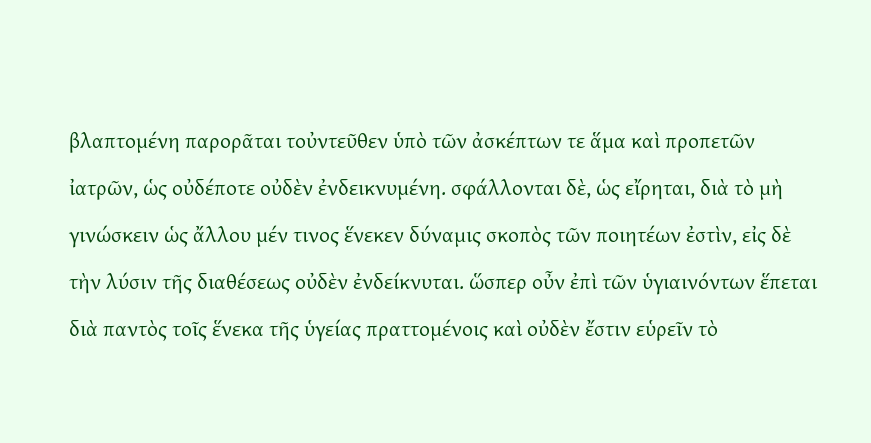βλαπτομένη παρορᾶται τοὐντεῦθεν ὑπὸ τῶν ἀσκέπτων τε ἅμα καὶ προπετῶν ἰατρῶν, ὡς οὐδέποτε οὐδὲν ἐνδεικνυμένη. σφάλλονται δὲ, ὡς εἴρηται, διὰ τὸ μὴ γινώσκειν ὡς ἄλλου μέν τινος ἕνεκεν δύναμις σκοπὸς τῶν ποιητέων ἐστὶν, εἰς δὲ τὴν λύσιν τῆς διαθέσεως οὐδὲν ἐνδείκνυται. ὥσπερ οὖν ἐπὶ τῶν ὑγιαινόντων ἕπεται διὰ παντὸς τοῖς ἕνεκα τῆς ὑγείας πραττομένοις καὶ οὐδὲν ἔστιν εὑρεῖν τὸ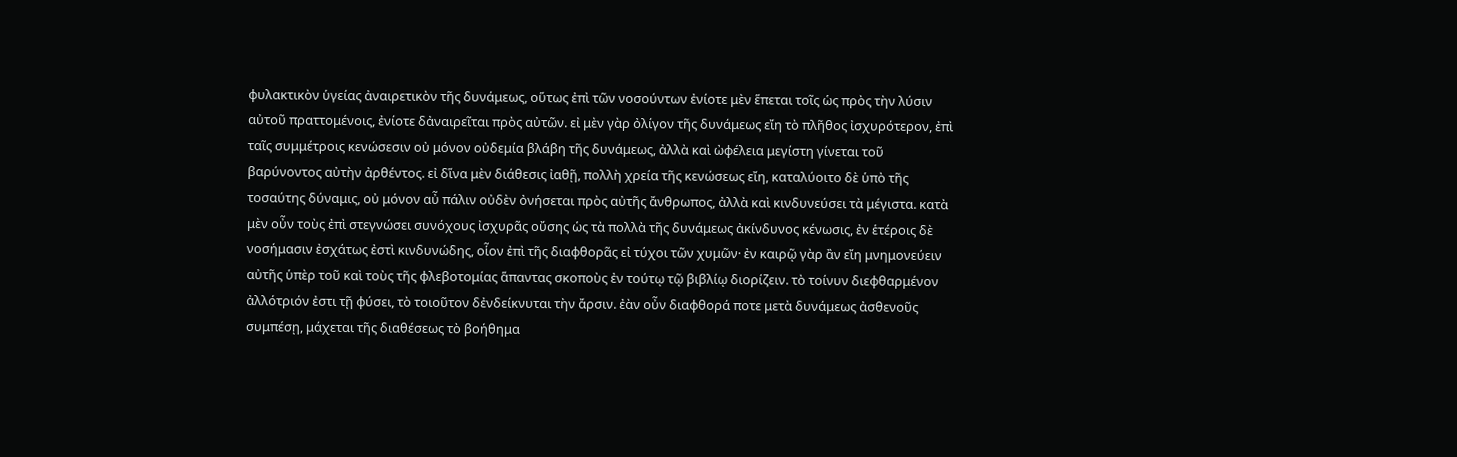φυλακτικὸν ὑγείας ἀναιρετικὸν τῆς δυνάμεως, οὕτως ἐπὶ τῶν νοσούντων ἐνίοτε μὲν ἕπεται τοῖς ὡς πρὸς τὴν λύσιν αὐτοῦ πραττομένοις, ἐνίοτε δἀναιρεῖται πρὸς αὐτῶν. εἰ μὲν γὰρ ὀλίγον τῆς δυνάμεως εἴη τὸ πλῆθος ἰσχυρότερον, ἐπὶ ταῖς συμμέτροις κενώσεσιν οὐ μόνον οὐδεμία βλάβη τῆς δυνάμεως, ἀλλὰ καὶ ὠφέλεια μεγίστη γίνεται τοῦ βαρύνοντος αὐτὴν ἀρθέντος. εἰ δἵνα μὲν διάθεσις ἰαθῇ, πολλὴ χρεία τῆς κενώσεως εἴη, καταλύοιτο δὲ ὑπὸ τῆς τοσαύτης δύναμις, οὐ μόνον αὖ πάλιν οὐδὲν ὀνήσεται πρὸς αὐτῆς ἄνθρωπος, ἀλλὰ καὶ κινδυνεύσει τὰ μέγιστα. κατὰ μὲν οὖν τοὺς ἐπὶ στεγνώσει συνόχους ἰσχυρᾶς οὔσης ὡς τὰ πολλὰ τῆς δυνάμεως ἀκίνδυνος κένωσις, ἐν ἑτέροις δὲ νοσήμασιν ἐσχάτως ἐστὶ κινδυνώδης, οἷον ἐπὶ τῆς διαφθορᾶς εἰ τύχοι τῶν χυμῶν· ἐν καιρῷ γὰρ ἂν εἴη μνημονεύειν αὐτῆς ὑπὲρ τοῦ καὶ τοὺς τῆς φλεβοτομίας ἅπαντας σκοποὺς ἐν τούτῳ τῷ βιβλίῳ διορίζειν. τὸ τοίνυν διεφθαρμένον ἀλλότριόν ἐστι τῇ φύσει, τὸ τοιοῦτον δἐνδείκνυται τὴν ἄρσιν. ἐὰν οὖν διαφθορά ποτε μετὰ δυνάμεως ἀσθενοῦς συμπέσῃ, μάχεται τῆς διαθέσεως τὸ βοήθημα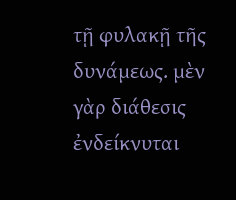τῇ φυλακῇ τῆς δυνάμεως. μὲν γὰρ διάθεσις ἐνδείκνυται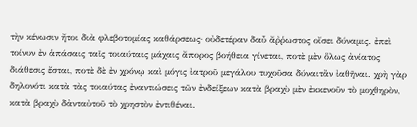τὴν κένωσιν ἤτοι διὰ φλεβοτομίας καθάρσεως· οὐδετέραν δαὖ ἄῤῥωστος οἴσει δύναμις. ἐπεὶ τοίνυν ἐν ἁπάσαις ταῖς τοιαύταις μάχαις ἄπορος βοήθεια γίνεται, ποτὲ μὲν ὅλως ἀνίατος διάθεσις ἔσται, ποτὲ δὲ ἐν χρόνῳ καὶ μόγις ἰατροῦ μεγάλου τυχοῦσα δύναιτἂν ἰαθῆναι. χρὴ γὰρ δηλονότι κατὰ τὰς τοιαύτας ἐναντιώσεις τῶν ἐνδείξεων κατὰ βραχὺ μὲν ἐκκενοῦν τὸ μοχθηρὸν, κατὰ βραχὺ δἀνταὐτοῦ τὸ χρηστὸν ἐντιθέναι.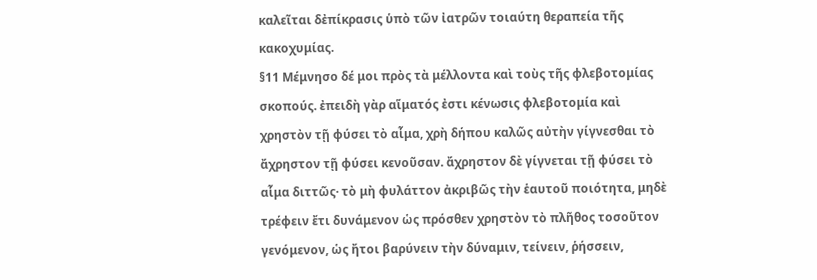καλεῖται δἐπίκρασις ὑπὸ τῶν ἰατρῶν τοιαύτη θεραπεία τῆς κακοχυμίας.
§11 Μέμνησο δέ μοι πρὸς τὰ μέλλοντα καὶ τοὺς τῆς φλεβοτομίας σκοπούς. ἐπειδὴ γὰρ αἵματός ἐστι κένωσις φλεβοτομία καὶ χρηστὸν τῇ φύσει τὸ αἷμα, χρὴ δήπου καλῶς αὐτὴν γίγνεσθαι τὸ ἄχρηστον τῇ φύσει κενοῦσαν. ἄχρηστον δὲ γίγνεται τῇ φύσει τὸ αἷμα διττῶς· τὸ μὴ φυλάττον ἀκριβῶς τὴν ἑαυτοῦ ποιότητα, μηδὲ τρέφειν ἔτι δυνάμενον ὡς πρόσθεν χρηστὸν τὸ πλῆθος τοσοῦτον γενόμενον, ὡς ἤτοι βαρύνειν τὴν δύναμιν, τείνειν, ῥήσσειν,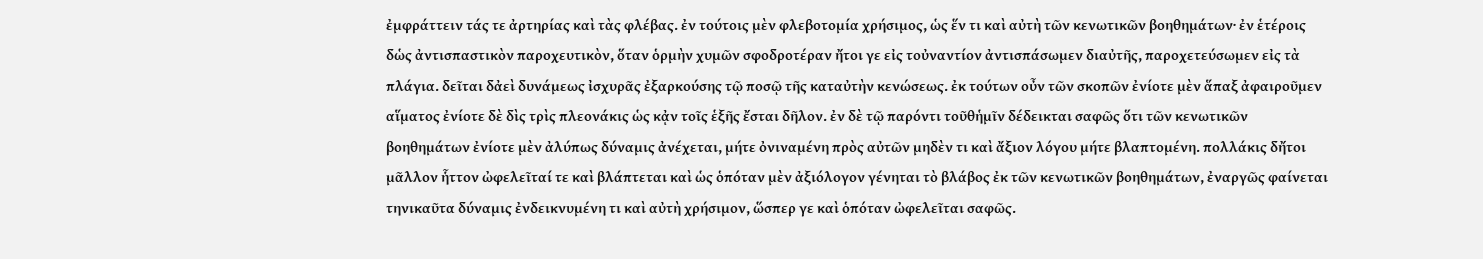ἐμφράττειν τάς τε ἀρτηρίας καὶ τὰς φλέβας. ἐν τούτοις μὲν φλεβοτομία χρήσιμος, ὡς ἕν τι καὶ αὐτὴ τῶν κενωτικῶν βοηθημάτων· ἐν ἑτέροις δὡς ἀντισπαστικὸν παροχευτικὸν, ὅταν ὁρμὴν χυμῶν σφοδροτέραν ἤτοι γε εἰς τοὐναντίον ἀντισπάσωμεν διαὐτῆς, παροχετεύσωμεν εἰς τὰ πλάγια. δεῖται δἀεὶ δυνάμεως ἰσχυρᾶς ἐξαρκούσης τῷ ποσῷ τῆς καταὐτὴν κενώσεως. ἐκ τούτων οὖν τῶν σκοπῶν ἐνίοτε μὲν ἅπαξ ἀφαιροῦμεν αἵματος ἐνίοτε δὲ δὶς τρὶς πλεονάκις ὡς κᾀν τοῖς ἑξῆς ἔσται δῆλον. ἐν δὲ τῷ παρόντι τοῦθἡμῖν δέδεικται σαφῶς ὅτι τῶν κενωτικῶν βοηθημάτων ἐνίοτε μὲν ἀλύπως δύναμις ἀνέχεται, μήτε ὀνιναμένη πρὸς αὐτῶν μηδὲν τι καὶ ἄξιον λόγου μήτε βλαπτομένη. πολλάκις δἤτοι μᾶλλον ἧττον ὠφελεῖταί τε καὶ βλάπτεται καὶ ὡς ὁπόταν μὲν ἀξιόλογον γένηται τὸ βλάβος ἐκ τῶν κενωτικῶν βοηθημάτων, ἐναργῶς φαίνεται τηνικαῦτα δύναμις ἐνδεικνυμένη τι καὶ αὐτὴ χρήσιμον, ὥσπερ γε καὶ ὁπόταν ὠφελεῖται σαφῶς.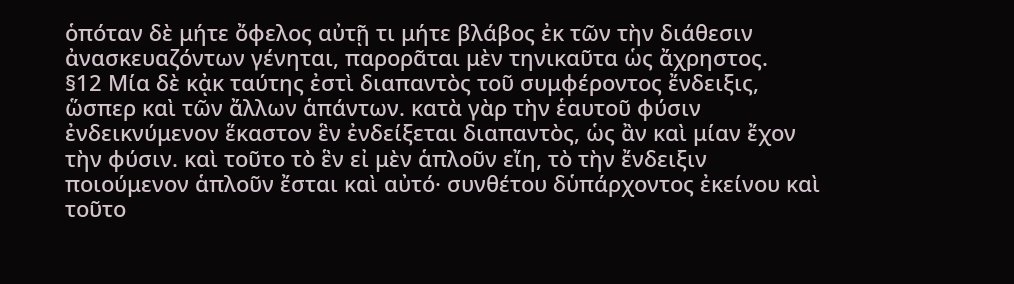ὁπόταν δὲ μήτε ὄφελος αὐτῇ τι μήτε βλάβος ἐκ τῶν τὴν διάθεσιν ἀνασκευαζόντων γένηται, παρορᾶται μὲν τηνικαῦτα ὡς ἄχρηστος.
§12 Μία δὲ κᾀκ ταύτης ἐστὶ διαπαντὸς τοῦ συμφέροντος ἔνδειξις, ὥσπερ καὶ τῶν ἄλλων ἁπάντων. κατὰ γὰρ τὴν ἑαυτοῦ φύσιν ἐνδεικνύμενον ἕκαστον ἓν ἐνδείξεται διαπαντὸς, ὡς ἂν καὶ μίαν ἔχον τὴν φύσιν. καὶ τοῦτο τὸ ἓν εἰ μὲν ἁπλοῦν εἴη, τὸ τὴν ἔνδειξιν ποιούμενον ἁπλοῦν ἔσται καὶ αὐτό· συνθέτου δὑπάρχοντος ἐκείνου καὶ τοῦτο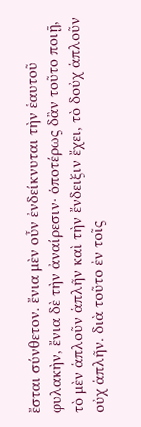ἔσται σύνθετον. ἔνια μὲν οὖν ἐνδείκνυται τὴν ἑαυτοῦ φυλακὴν, ἔνια δὲ τὴν ἀναίρεσιν· ὁποτέρως δἂν τοῦτο ποιῇ, τὸ μὲν ἁπλοῦν ἁπλῆν καὶ τὴν ἔνδειξιν ἔχει, τὸ δοὐχ ἁπλοῦν οὐχ ἁπλῆν. διὰ τοῦτο ἐν τοῖς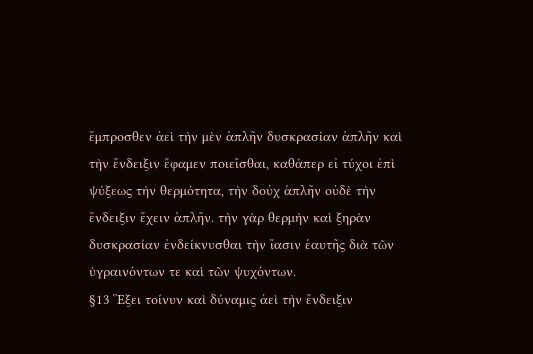ἔμπροσθεν ἀεὶ τὴν μὲν ἁπλῆν δυσκρασίαν ἁπλῆν καὶ τὴν ἔνδειξιν ἔφαμεν ποιεῖσθαι, καθάπερ εἰ τύχοι ἐπὶ ψύξεως τὴν θερμότητα, τὴν δοὐχ ἁπλῆν οὐδὲ τὴν ἔνδειξιν ἔχειν ἁπλῆν. τὴν γὰρ θερμὴν καὶ ξηρὰν δυσκρασίαν ἐνδείκνυσθαι τὴν ἴασιν ἑαυτῆς διὰ τῶν ὑγραινόντων τε καὶ τῶν ψυχόντων.
§13 Ἕξει τοίνυν καὶ δύναμις ἀεὶ τὴν ἔνδειξιν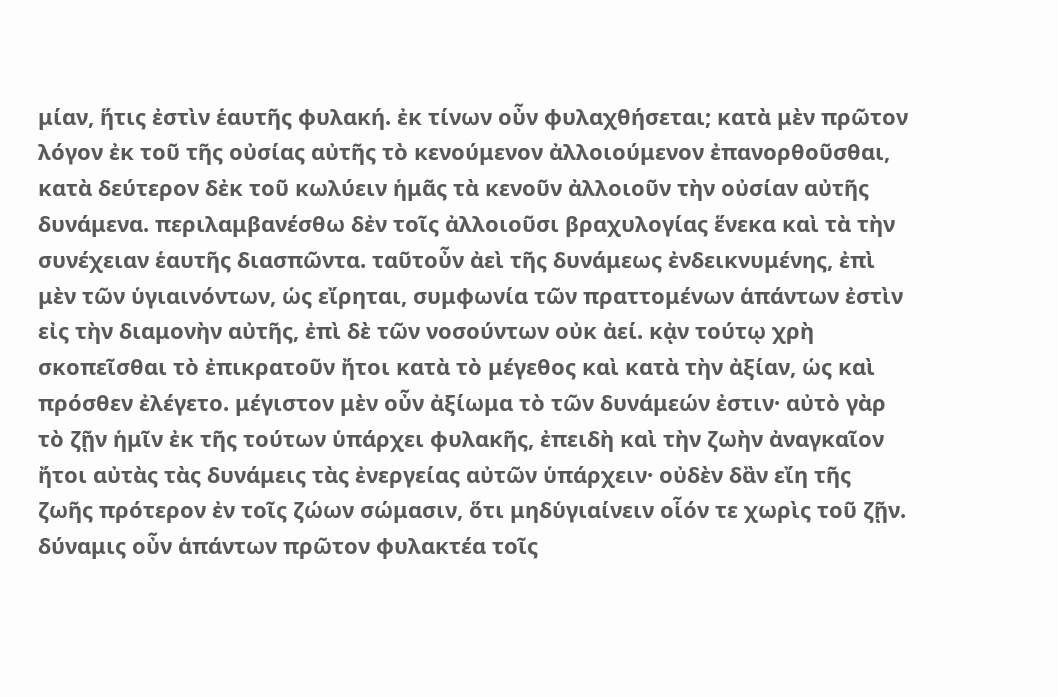μίαν, ἥτις ἐστὶν ἑαυτῆς φυλακή. ἐκ τίνων οὖν φυλαχθήσεται; κατὰ μὲν πρῶτον λόγον ἐκ τοῦ τῆς οὐσίας αὐτῆς τὸ κενούμενον ἀλλοιούμενον ἐπανορθοῦσθαι, κατὰ δεύτερον δἐκ τοῦ κωλύειν ἡμᾶς τὰ κενοῦν ἀλλοιοῦν τὴν οὐσίαν αὐτῆς δυνάμενα. περιλαμβανέσθω δἐν τοῖς ἀλλοιοῦσι βραχυλογίας ἕνεκα καὶ τὰ τὴν συνέχειαν ἑαυτῆς διασπῶντα. ταῦτοὖν ἀεὶ τῆς δυνάμεως ἐνδεικνυμένης, ἐπὶ μὲν τῶν ὑγιαινόντων, ὡς εἴρηται, συμφωνία τῶν πραττομένων ἁπάντων ἐστὶν εἰς τὴν διαμονὴν αὐτῆς, ἐπὶ δὲ τῶν νοσούντων οὐκ ἀεί. κᾀν τούτῳ χρὴ σκοπεῖσθαι τὸ ἐπικρατοῦν ἤτοι κατὰ τὸ μέγεθος καὶ κατὰ τὴν ἀξίαν, ὡς καὶ πρόσθεν ἐλέγετο. μέγιστον μὲν οὖν ἀξίωμα τὸ τῶν δυνάμεών ἐστιν· αὐτὸ γὰρ τὸ ζῇν ἡμῖν ἐκ τῆς τούτων ὑπάρχει φυλακῆς, ἐπειδὴ καὶ τὴν ζωὴν ἀναγκαῖον ἤτοι αὐτὰς τὰς δυνάμεις τὰς ἐνεργείας αὐτῶν ὑπάρχειν· οὐδὲν δἂν εἴη τῆς ζωῆς πρότερον ἐν τοῖς ζώων σώμασιν, ὅτι μηδὑγιαίνειν οἷόν τε χωρὶς τοῦ ζῇν. δύναμις οὖν ἁπάντων πρῶτον φυλακτέα τοῖς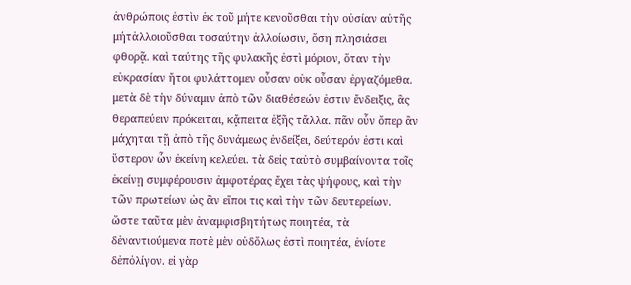ἀνθρώποις ἐστὶν ἐκ τοῦ μήτε κενοῦσθαι τὴν οὐσίαν αὐτῆς μήτἀλλοιοῦσθαι τοσαύτην ἀλλοίωσιν, ὅση πλησιάσει φθορᾷ. καὶ ταύτης τῆς φυλακῆς ἐστὶ μόριον, ὅταν τὴν εὐκρασίαν ἤτοι φυλάττομεν οὖσαν οὐκ οὖσαν ἐργαζόμεθα. μετὰ δὲ τὴν δύναμιν ἀπὸ τῶν διαθέσεών ἐστιν ἔνδειξις, ἃς θεραπεύειν πρόκειται, κᾄπειτα ἑξῆς τἄλλα. πᾶν οὖν ὅπερ ἂν μάχηται τῇ ἀπὸ τῆς δυνάμεως ἐνδείξει, δεύτερόν ἐστι καὶ ὕστερον ὧν ἐκείνη κελεύει. τὰ δεἰς ταὐτὸ συμβαίνοντα τοῖς ἐκείνῃ συμφέρουσιν ἀμφοτέρας ἔχει τὰς ψήφους, καὶ τὴν τῶν πρωτείων ὡς ἂν εἴποι τις καὶ τὴν τῶν δευτερείων. ὥστε ταῦτα μὲν ἀναμφισβητήτως ποιητέα, τὰ δἐναντιούμενα ποτὲ μὲν οὐδὅλως ἐστὶ ποιητέα, ἐνίοτε δἐπὀλίγον. εἰ γὰρ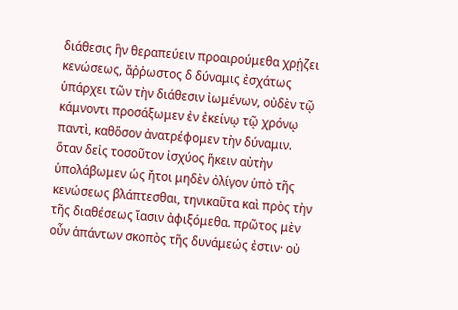διάθεσις ἣν θεραπεύειν προαιρούμεθα χρῄζει κενώσεως, ἄῤῥωστος δ δύναμις ἐσχάτως ὑπάρχει τῶν τὴν διάθεσιν ἰωμένων, οὐδὲν τῷ κάμνοντι προσάξωμεν ἐν ἐκείνῳ τῷ χρόνῳ παντὶ, καθὅσον ἀνατρέφομεν τὴν δύναμιν. ὅταν δεἰς τοσοῦτον ἰσχύος ἥκειν αὐτὴν ὑπολάβωμεν ὡς ἤτοι μηδὲν ὀλίγον ὑπὸ τῆς κενώσεως βλάπτεσθαι, τηνικαῦτα καὶ πρὸς τὴν τῆς διαθέσεως ἴασιν ἀφιξόμεθα. πρῶτος μὲν οὖν ἁπάντων σκοπὸς τῆς δυνάμεώς ἐστιν· οὐ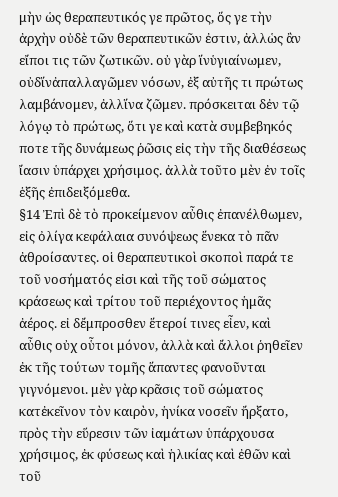μὴν ὡς θεραπευτικός γε πρῶτος, ὅς γε τὴν ἀρχὴν οὐδὲ τῶν θεραπευτικῶν ἐστιν, ἀλλὡς ἂν εἴποι τις τῶν ζωτικῶν. οὐ γὰρ ἵνὑγιαίνωμεν, οὐδἵνἀπαλλαγῶμεν νόσων, ἐξ αὐτῆς τι πρώτως λαμβάνομεν, ἀλλἵνα ζῶμεν. πρόσκειται δἐν τῷ λόγῳ τὸ πρώτως, ὅτι γε καὶ κατὰ συμβεβηκός ποτε τῆς δυνάμεως ῥῶσις εἰς τὴν τῆς διαθέσεως ἴασιν ὑπάρχει χρήσιμος. ἀλλὰ τοῦτο μὲν ἐν τοῖς ἑξῆς ἐπιδειξόμεθα.
§14 Ἐπὶ δὲ τὸ προκείμενον αὖθις ἐπανέλθωμεν, εἰς ὀλίγα κεφάλαια συνόψεως ἕνεκα τὸ πᾶν ἀθροίσαντες. οἱ θεραπευτικοὶ σκοποὶ παρά τε τοῦ νοσήματός εἰσι καὶ τῆς τοῦ σώματος κράσεως καὶ τρίτου τοῦ περιέχοντος ἡμᾶς ἀέρος. εἰ δἔμπροσθεν ἕτεροί τινες εἶεν, καὶ αὖθις οὐχ οὗτοι μόνον, ἀλλὰ καὶ ἄλλοι ῥηθεῖεν ἐκ τῆς τούτων τομῆς ἅπαντες φανοῦνται γιγνόμενοι. μὲν γὰρ κρᾶσις τοῦ σώματος κατἐκεῖνον τὸν καιρὸν, ἡνίκα νοσεῖν ἤρξατο, πρὸς τὴν εὕρεσιν τῶν ἰαμάτων ὑπάρχουσα χρήσιμος, ἐκ φύσεως καὶ ἡλικίας καὶ ἐθῶν καὶ τοῦ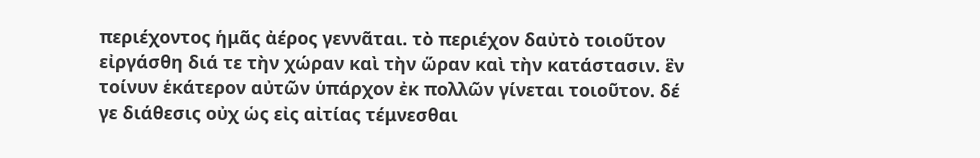περιέχοντος ἡμᾶς ἀέρος γεννᾶται. τὸ περιέχον δαὐτὸ τοιοῦτον εἰργάσθη διά τε τὴν χώραν καὶ τὴν ὥραν καὶ τὴν κατάστασιν. ἓν τοίνυν ἑκάτερον αὐτῶν ὑπάρχον ἐκ πολλῶν γίνεται τοιοῦτον. δέ γε διάθεσις οὐχ ὡς εἰς αἰτίας τέμνεσθαι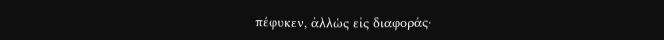πέφυκεν, ἀλλὡς εἰς διαφοράς·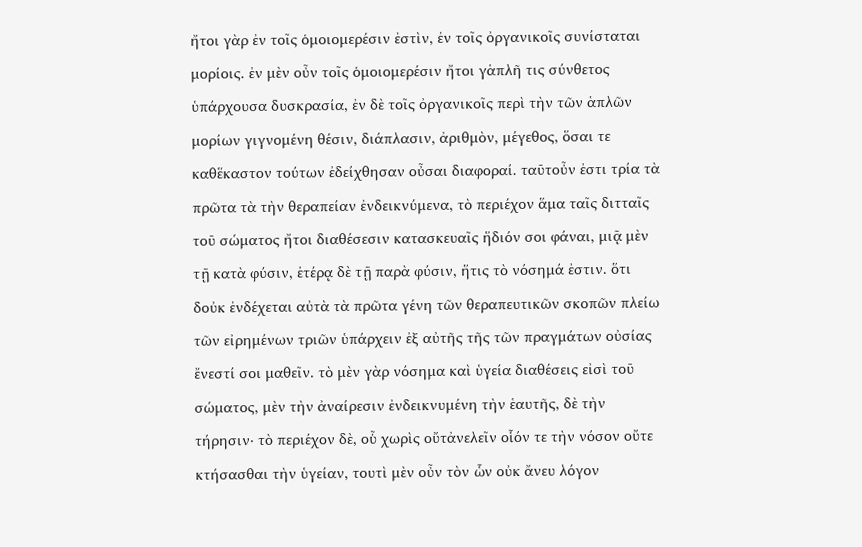ἤτοι γὰρ ἐν τοῖς ὁμοιομερέσιν ἐστὶν, ἐν τοῖς ὀργανικοῖς συνίσταται μορίοις. ἐν μὲν οὖν τοῖς ὁμοιομερέσιν ἤτοι γἁπλῆ τις σύνθετος ὑπάρχουσα δυσκρασία, ἐν δὲ τοῖς ὀργανικοῖς περὶ τὴν τῶν ἁπλῶν μορίων γιγνομένη θέσιν, διάπλασιν, ἀριθμὸν, μέγεθος, ὅσαι τε καθἕκαστον τούτων ἐδείχθησαν οὖσαι διαφοραί. ταῦτοὖν ἐστι τρία τὰ πρῶτα τὰ τὴν θεραπείαν ἐνδεικνύμενα, τὸ περιέχον ἅμα ταῖς διτταῖς τοῦ σώματος ἤτοι διαθέσεσιν κατασκευαῖς ἥδιόν σοι φάναι, μιᾷ μὲν τῇ κατὰ φύσιν, ἑτέρᾳ δὲ τῇ παρὰ φύσιν, ἥτις τὸ νόσημά ἐστιν. ὅτι δοὐκ ἐνδέχεται αὐτὰ τὰ πρῶτα γένη τῶν θεραπευτικῶν σκοπῶν πλείω τῶν εἰρημένων τριῶν ὑπάρχειν ἐξ αὐτῆς τῆς τῶν πραγμάτων οὐσίας ἔνεστί σοι μαθεῖν. τὸ μὲν γὰρ νόσημα καὶ ὑγεία διαθέσεις εἰσὶ τοῦ σώματος, μὲν τὴν ἀναίρεσιν ἐνδεικνυμένη τὴν ἑαυτῆς, δὲ τὴν τήρησιν· τὸ περιέχον δὲ, οὗ χωρὶς οὔτἀνελεῖν οἷόν τε τὴν νόσον οὔτε κτήσασθαι τὴν ὑγείαν, τουτὶ μὲν οὖν τὸν ὧν οὐκ ἄνευ λόγον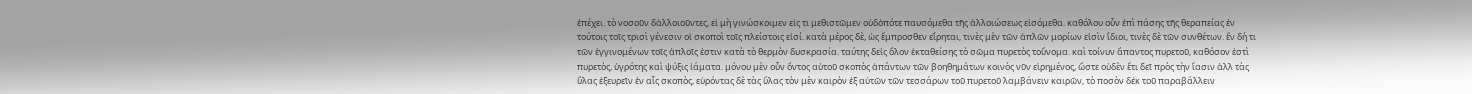ἐπέχει. τὸ νοσοῦν δἀλλοιοῦντες, εἰ μὴ γινώσκοιμεν εἰς τι μεθιστῶμεν οὐδὁπότε παυσόμεθα τῆς ἀλλοιώσεως εἰσόμεθα. καθόλου οὖν ἐπὶ πάσης τῆς θεραπείας ἐν τούτοις τοῖς τρισὶ γένεσιν οἱ σκοποὶ τοῖς πλείστοις εἰσί. κατὰ μέρος δὲ, ὡς ἔμπροσθεν εἴρηται, τινὲς μὲν τῶν ἁπλῶν μορίων εἰσὶν ἴδιοι, τινὲς δὲ τῶν συνθέτων. ἓν δή τι τῶν ἐγγινομένων τοῖς ἁπλοῖς ἐστιν κατὰ τὸ θερμὸν δυσκρασία. ταύτης δεἰς ὅλον ἐκταθείσης τὸ σῶμα πυρετὸς τοὔνομα. καὶ τοίνυν ἅπαντος πυρετοῦ, καθόσον ἐστὶ πυρετὸς, ὑγρότης καὶ ψύξις ἰάματα. μόνου μὲν οὖν ὄντος αὐτοῦ σκοπὸς ἁπάντων τῶν βοηθημάτων κοινὸς νῦν εἱρημένος, ὥστε οὐδὲν ἔτι δεῖ πρὸς τὴν ἴασιν ἀλλ τὰς ὕλας ἐξευρεῖν ἐν αἷς σκοπὸς, εὑρόντας δὲ τὰς ὕλας τὸν μὲν καιρὸν ἐξ αὐτῶν τῶν τεσσάρων τοῦ πυρετοῦ λαμβάνειν καιρῶν, τὸ ποσὸν δἐκ τοῦ παραβάλλειν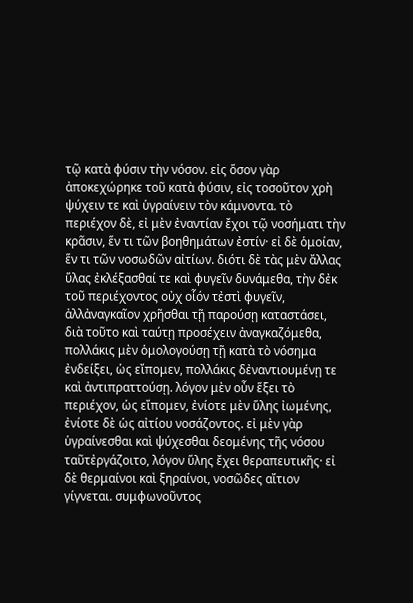τῷ κατὰ φύσιν τὴν νόσον. εἰς ὅσον γὰρ ἀποκεχώρηκε τοῦ κατὰ φύσιν, εἰς τοσοῦτον χρὴ ψύχειν τε καὶ ὑγραίνειν τὸν κάμνοντα. τὸ περιέχον δὲ, εἰ μὲν ἐναντίαν ἔχοι τῷ νοσήματι τὴν κρᾶσιν, ἕν τι τῶν βοηθημάτων ἐστίν· εἰ δὲ ὁμοίαν, ἕν τι τῶν νοσωδῶν αἰτίων. διότι δὲ τὰς μὲν ἄλλας ὕλας ἐκλέξασθαί τε καὶ φυγεῖν δυνάμεθα, τὴν δἐκ τοῦ περιέχοντος οὐχ οἷόν τἐστὶ φυγεῖν, ἀλλἀναγκαῖον χρῆσθαι τῇ παρούσῃ καταστάσει, διὰ τοῦτο καὶ ταύτῃ προσέχειν ἀναγκαζόμεθα, πολλάκις μὲν ὁμολογούσῃ τῇ κατὰ τὸ νόσημα ἐνδείξει, ὡς εἴπομεν, πολλάκις δἐναντιουμένῃ τε καὶ ἀντιπραττούσῃ. λόγον μὲν οὖν ἕξει τὸ περιέχον, ὡς εἴπομεν, ἐνίοτε μὲν ὕλης ἰωμένης, ἐνίοτε δὲ ὡς αἰτίου νοσάζοντος. εἰ μὲν γὰρ ὑγραίνεσθαι καὶ ψύχεσθαι δεομένης τῆς νόσου ταῦτἐργάζοιτο, λόγον ὕλης ἔχει θεραπευτικῆς· εἰ δὲ θερμαίνοι καὶ ξηραίνοι, νοσῶδες αἴτιον γίγνεται. συμφωνοῦντος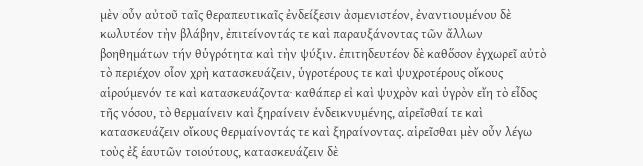μὲν οὖν αὐτοῦ ταῖς θεραπευτικαῖς ἐνδείξεσιν ἀσμενιστέον, ἐναντιουμένου δὲ κωλυτέον τὴν βλάβην, ἐπιτείνοντάς τε καὶ παραυξάνοντας τῶν ἄλλων βοηθημάτων τήν θὑγρότητα καὶ τὴν ψύξιν. ἐπιτηδευτέον δὲ καθὅσον ἐγχωρεῖ αὐτὸ τὸ περιέχον οἷον χρὴ κατασκευάζειν, ὑγροτέρους τε καὶ ψυχροτέρους οἴκους αἱρούμενόν τε καὶ κατασκευάζοντα· καθάπερ εἰ καὶ ψυχρὸν καὶ ὑγρὸν εἴη τὸ εἶδος τῆς νόσου, τὸ θερμαίνειν καὶ ξηραίνειν ἐνδεικνυμένης, αἱρεῖσθαί τε καὶ κατασκευάζειν οἴκους θερμαίνοντάς τε καὶ ξηραίνοντας. αἱρεῖσθαι μὲν οὖν λέγω τοὺς ἐξ ἑαυτῶν τοιούτους, κατασκευάζειν δὲ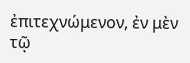ἐπιτεχνώμενον, ἐν μὲν τῷ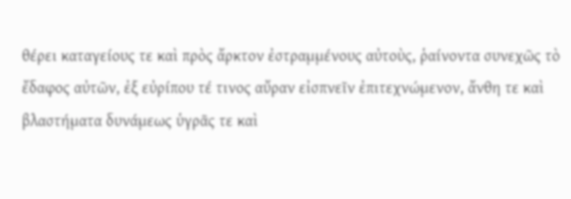θέρει καταγείους τε καὶ πρὸς ἄρκτον ἐστραμμένους αὐτοὺς, ῥαίνοντα συνεχῶς τὸ ἔδαφος αὐτῶν, ἐξ εὐρίπου τέ τινος αὔραν εἰσπνεῖν ἐπιτεχνώμενον, ἄνθη τε καὶ βλαστήματα δυνάμεως ὑγρᾶς τε καὶ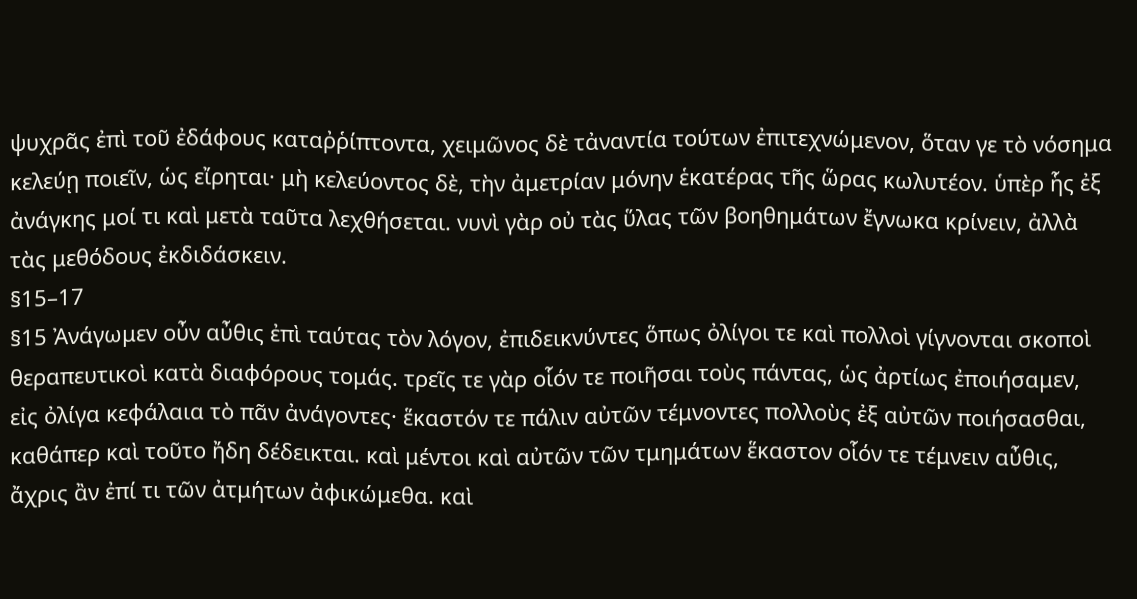ψυχρᾶς ἐπὶ τοῦ ἐδάφους καταῤῥίπτοντα, χειμῶνος δὲ τἀναντία τούτων ἐπιτεχνώμενον, ὅταν γε τὸ νόσημα κελεύῃ ποιεῖν, ὡς εἴρηται· μὴ κελεύοντος δὲ, τὴν ἀμετρίαν μόνην ἑκατέρας τῆς ὥρας κωλυτέον. ὑπὲρ ἧς ἐξ ἀνάγκης μοί τι καὶ μετὰ ταῦτα λεχθήσεται. νυνὶ γὰρ οὐ τὰς ὕλας τῶν βοηθημάτων ἔγνωκα κρίνειν, ἀλλὰ τὰς μεθόδους ἐκδιδάσκειν.
§15–17
§15 Ἀνάγωμεν οὖν αὖθις ἐπὶ ταύτας τὸν λόγον, ἐπιδεικνύντες ὅπως ὀλίγοι τε καὶ πολλοὶ γίγνονται σκοποὶ θεραπευτικοὶ κατὰ διαφόρους τομάς. τρεῖς τε γὰρ οἷόν τε ποιῆσαι τοὺς πάντας, ὡς ἀρτίως ἐποιήσαμεν, εἰς ὀλίγα κεφάλαια τὸ πᾶν ἀνάγοντες· ἕκαστόν τε πάλιν αὐτῶν τέμνοντες πολλοὺς ἐξ αὐτῶν ποιήσασθαι, καθάπερ καὶ τοῦτο ἤδη δέδεικται. καὶ μέντοι καὶ αὐτῶν τῶν τμημάτων ἕκαστον οἷόν τε τέμνειν αὖθις, ἄχρις ἂν ἐπί τι τῶν ἀτμήτων ἀφικώμεθα. καὶ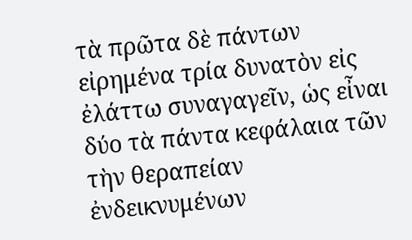τὰ πρῶτα δὲ πάντων εἰρημένα τρία δυνατὸν εἰς ἐλάττω συναγαγεῖν, ὡς εἶναι δύο τὰ πάντα κεφάλαια τῶν τὴν θεραπείαν ἐνδεικνυμένων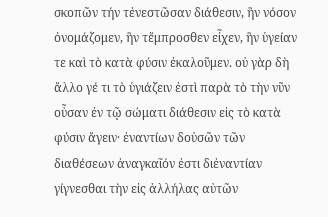σκοπῶν τήν τἐνεστῶσαν διάθεσιν, ἣν νόσον ὀνομάζομεν, ἣν τἔμπροσθεν εἶχεν, ἣν ὑγείαν τε καὶ τὸ κατὰ φύσιν ἐκαλοῦμεν. οὐ γὰρ δὴ ἄλλο γέ τι τὸ ὑγιάζειν ἐστὶ παρὰ τὸ τὴν νῦν οὖσαν ἐν τῷ σώματι διάθεσιν εἰς τὸ κατὰ φύσιν ἄγειν· ἐναντίων δοὐσῶν τῶν διαθέσεων ἀναγκαῖόν ἐστι διἐναντίαν γίγνεσθαι τὴν εἰς ἀλλήλας αὐτῶν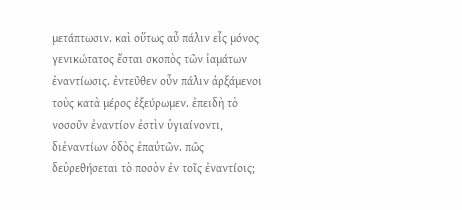μετάπτωσιν. καὶ οὕτως αὖ πάλιν εἷς μόνος γενικώτατος ἔσται σκοπὸς τῶν ἰαμάτων ἐναντίωσις. ἐντεῦθεν οὖν πάλιν ἀρξάμενοι τοὺς κατὰ μέρος ἐξεύρωμεν. ἐπειδὴ τὸ νοσοῦν ἐναντίον ἐστὶν ὑγιαίνοντι, διἐναντίων ὁδὸς ἐπαὐτῶν. πῶς δεὑρεθήσεται τὸ ποσὸν ἐν τοῖς ἐναντίοις;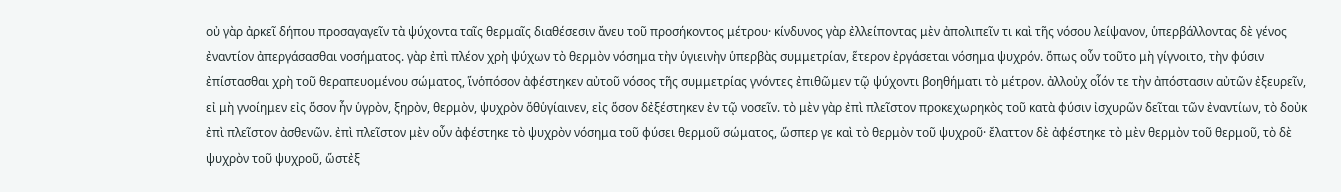οὐ γὰρ ἀρκεῖ δήπου προσαγαγεῖν τὰ ψύχοντα ταῖς θερμαῖς διαθέσεσιν ἄνευ τοῦ προσήκοντος μέτρου· κίνδυνος γὰρ ἐλλείποντας μὲν ἀπολιπεῖν τι καὶ τῆς νόσου λείψανον, ὑπερβάλλοντας δὲ γένος ἐναντίον ἀπεργάσασθαι νοσήματος. γὰρ ἐπὶ πλέον χρὴ ψύχων τὸ θερμὸν νόσημα τὴν ὑγιεινὴν ὑπερβὰς συμμετρίαν, ἕτερον ἐργάσεται νόσημα ψυχρόν. ὅπως οὖν τοῦτο μὴ γίγνοιτο, τὴν φύσιν ἐπίστασθαι χρὴ τοῦ θεραπευομένου σώματος, ἵνὁπόσον ἀφέστηκεν αὐτοῦ νόσος τῆς συμμετρίας γνόντες ἐπιθῶμεν τῷ ψύχοντι βοηθήματι τὸ μέτρον. ἀλλοὐχ οἷόν τε τὴν ἀπόστασιν αὐτῶν ἐξευρεῖν, εἰ μὴ γνοίημεν εἰς ὅσον ἦν ὑγρὸν, ξηρὸν, θερμὸν, ψυχρὸν ὅθὑγίαινεν, εἰς ὅσον δἐξέστηκεν ἐν τῷ νοσεῖν. τὸ μὲν γὰρ ἐπὶ πλεῖστον προκεχωρηκὸς τοῦ κατὰ φύσιν ἰσχυρῶν δεῖται τῶν ἐναντίων, τὸ δοὐκ ἐπὶ πλεῖστον ἀσθενῶν. ἐπὶ πλεῖστον μὲν οὖν ἀφέστηκε τὸ ψυχρὸν νόσημα τοῦ φύσει θερμοῦ σώματος, ὥσπερ γε καὶ τὸ θερμὸν τοῦ ψυχροῦ· ἔλαττον δὲ ἀφέστηκε τὸ μὲν θερμὸν τοῦ θερμοῦ, τὸ δὲ ψυχρὸν τοῦ ψυχροῦ, ὥστἐξ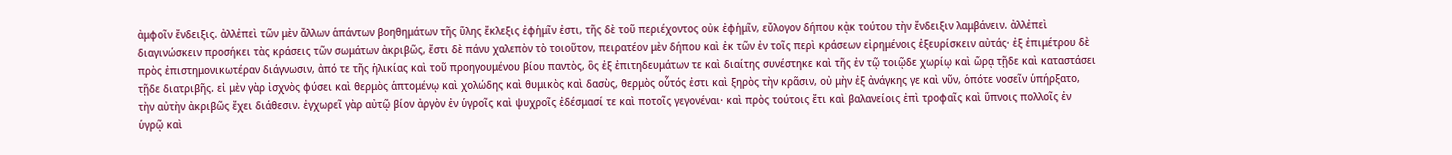ἀμφοῖν ἔνδειξις. ἀλλἐπεὶ τῶν μὲν ἄλλων ἁπάντων βοηθημάτων τῆς ὕλης ἔκλεξις ἐφἡμῖν ἐστι, τῆς δὲ τοῦ περιέχοντος οὐκ ἐφἡμῖν, εὔλογον δήπου κᾀκ τούτου τὴν ἔνδειξιν λαμβάνειν. ἀλλἐπεὶ διαγινώσκειν προσήκει τὰς κράσεις τῶν σωμάτων ἀκριβῶς, ἔστι δὲ πάνυ χαλεπὸν τὸ τοιοῦτον, πειρατέον μὲν δήπου καὶ ἐκ τῶν ἐν τοῖς περὶ κράσεων εἰρημένοις ἐξευρίσκειν αὐτάς· ἐξ ἐπιμέτρου δὲ πρὸς ἐπιστημονικωτέραν διάγνωσιν, ἀπό τε τῆς ἡλικίας καὶ τοῦ προηγουμένου βίου παντὸς, ὃς ἐξ ἐπιτηδευμάτων τε καὶ διαίτης συνέστηκε καὶ τῆς ἐν τῷ τοιῷδε χωρίῳ καὶ ὥρᾳ τῇδε καὶ καταστάσει τῇδε διατριβῆς. εἰ μὲν γὰρ ἰσχνὸς φύσει καὶ θερμὸς ἁπτομένῳ καὶ χολώδης καὶ θυμικὸς καὶ δασὺς, θερμὸς οὗτός ἐστι καὶ ξηρὸς τὴν κρᾶσιν, οὐ μὴν ἐξ ἀνάγκης γε καὶ νῦν, ὁπότε νοσεῖν ὑπήρξατο, τὴν αὐτὴν ἀκριβῶς ἔχει διάθεσιν. ἐγχωρεῖ γὰρ αὐτῷ βίον ἀργὸν ἐν ὑγροῖς καὶ ψυχροῖς ἐδέσμασί τε καὶ ποτοῖς γεγονέναι· καὶ πρὸς τούτοις ἔτι καὶ βαλανείοις ἐπὶ τροφαῖς καὶ ὕπνοις πολλοῖς ἐν ὑγρῷ καὶ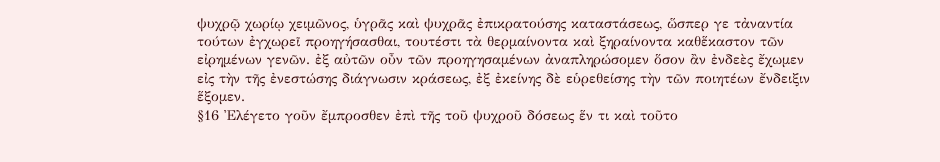ψυχρῷ χωρίῳ χειμῶνος, ὑγρᾶς καὶ ψυχρᾶς ἐπικρατούσης καταστάσεως, ὥσπερ γε τἀναντία τούτων ἐγχωρεῖ προηγήσασθαι, τουτέστι τὰ θερμαίνοντα καὶ ξηραίνοντα καθἕκαστον τῶν εἰρημένων γενῶν. ἐξ αὐτῶν οὖν τῶν προηγησαμένων ἀναπληρώσομεν ὅσον ἂν ἐνδεὲς ἔχωμεν εἰς τὴν τῆς ἐνεστώσης διάγνωσιν κράσεως, ἐξ ἐκείνης δὲ εὑρεθείσης τὴν τῶν ποιητέων ἔνδειξιν ἕξομεν.
§16 Ἐλέγετο γοῦν ἔμπροσθεν ἐπὶ τῆς τοῦ ψυχροῦ δόσεως ἕν τι καὶ τοῦτο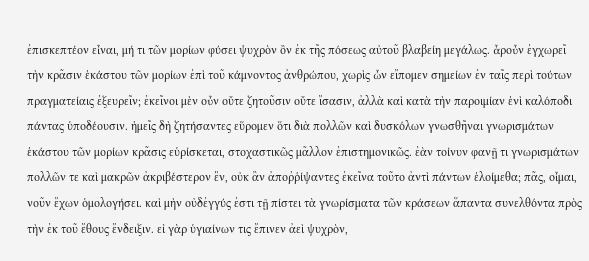ἐπισκεπτέον εἶναι, μή τι τῶν μορίων φύσει ψυχρὸν ὂν ἐκ τῆς πόσεως αὐτοῦ βλαβείη μεγάλως. ἆροὖν ἐγχωρεῖ τὴν κρᾶσιν ἑκάστου τῶν μορίων ἐπὶ τοῦ κάμνοντος ἀνθρώπου, χωρὶς ὧν εἴπομεν σημείων ἐν ταῖς περὶ τούτων πραγματείαις ἐξευρεῖν; ἐκεῖνοι μὲν οὖν οὔτε ζητοῦσιν οὔτε ἴσασιν, ἀλλὰ καὶ κατὰ τὴν παροιμίαν ἑνὶ καλόποδι πάντας ὑποδέουσιν. ἡμεῖς δὴ ζητήσαντες εὕρομεν ὅτι διὰ πολλῶν καὶ δυσκόλων γνωσθῆναι γνωρισμάτων ἑκάστου τῶν μορίων κρᾶσις εὑρίσκεται, στοχαστικῶς μᾶλλον ἐπιστημονικῶς. ἐὰν τοίνυν φανῇ τι γνωρισμάτων πολλῶν τε καὶ μακρῶν ἀκριβέστερον ἓν, οὐκ ἂν ἀποῤῥίψαντες ἐκεῖνα τοῦτο ἀντὶ πάντων ἑλοίμεθα; πᾶς, οἶμαι, νοῦν ἔχων ὁμολογήσει. καὶ μὴν οὐδἐγγύς ἐστι τῇ πίστει τὰ γνωρίσματα τῶν κράσεων ἅπαντα συνελθόντα πρὸς τὴν ἐκ τοῦ ἔθους ἔνδειξιν. εἰ γὰρ ὑγιαίνων τις ἔπινεν ἀεὶ ψυχρὸν,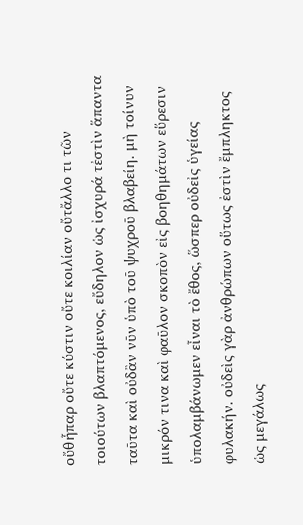οὔθἧπαρ οὔτε κύστιν οὔτε κοιλίαν οὔτἄλλο τι τῶν τοιούτων βλαπτόμενος, εὔδηλον ὡς ἰσχυρά τἐστὶν ἅπαντα ταῦτα καὶ οὐδἂν νῦν ὑπὸ τοῦ ψυχροῦ βλαβείη. μὴ τοίνυν μικρόν τινα καὶ φαῦλον σκοπὸν εἰς βοηθημάτων εὕρεσιν ὑπολαμβάνωμεν εἶναι τὸ ἔθος, ὥσπερ οὐδεἰς ὑγείας φυλακήν. οὐδεὶς γὰρ ἀνθρώπων οὕτως ἐστὶν ἔμπληκτος ὡς μεγάλως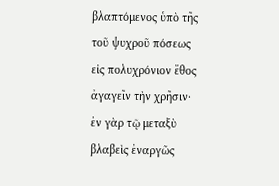βλαπτόμενος ὑπὸ τῆς τοῦ ψυχροῦ πόσεως εἰς πολυχρόνιον ἔθος ἀγαγεῖν τὴν χρῆσιν· ἐν γὰρ τῷ μεταξὺ βλαβεὶς ἐναργῶς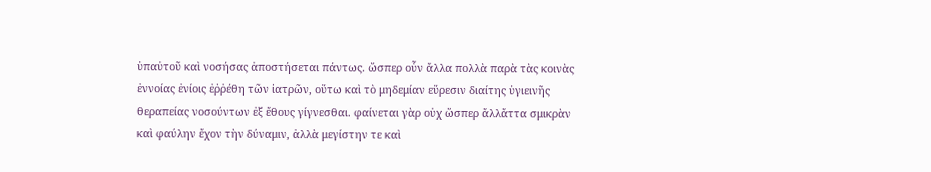ὑπαὐτοῦ καὶ νοσήσας ἀποστήσεται πάντως. ὥσπερ οὖν ἄλλα πολλὰ παρὰ τὰς κοινὰς ἐννοίας ἐνίοις ἐῤῥέθη τῶν ἰατρῶν, οὕτω καὶ τὸ μηδεμίαν εὕρεσιν διαίτης ὑγιεινῆς θεραπείας νοσούντων ἐξ ἔθους γίγνεσθαι. φαίνεται γὰρ οὐχ ὥσπερ ἄλλἄττα σμικρὰν καὶ φαύλην ἔχον τὴν δύναμιν, ἀλλὰ μεγίστην τε καὶ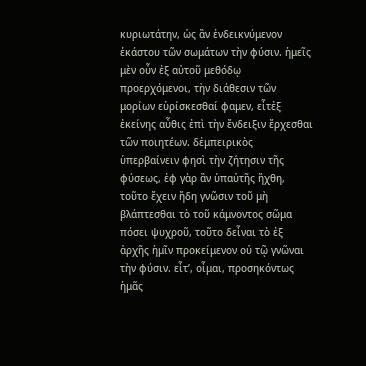κυριωτάτην, ὡς ἂν ἐνδεικνύμενον ἑκάστου τῶν σωμάτων τὴν φύσιν. ἡμεῖς μὲν οὖν ἐξ αὐτοῦ μεθόδῳ προερχόμενοι, τὴν διάθεσιν τῶν μορίων εὑρίσκεσθαί φαμεν, εἶτἐξ ἐκείνης αὖθις ἐπὶ τὴν ἔνδειξιν ἔρχεσθαι τῶν ποιητέων. δἐμπειρικὸς ὑπερβαίνειν φησὶ τὴν ζήτησιν τῆς φύσεως, ἐφ γὰρ ἂν ὑπαὐτῆς ἤχθη, τοῦτο ἔχειν ἤδη γνῶσιν τοῦ μὴ βλάπτεσθαι τὸ τοῦ κάμνοντος σῶμα πόσει ψυχροῦ, τοῦτο δεἶναι τὸ ἐξ ἀρχῆς ἡμῖν προκείμενον οὐ τῷ γνῶναι τὴν φύσιν. εἶτ’, οἶμαι, προσηκόντως ἡμᾶς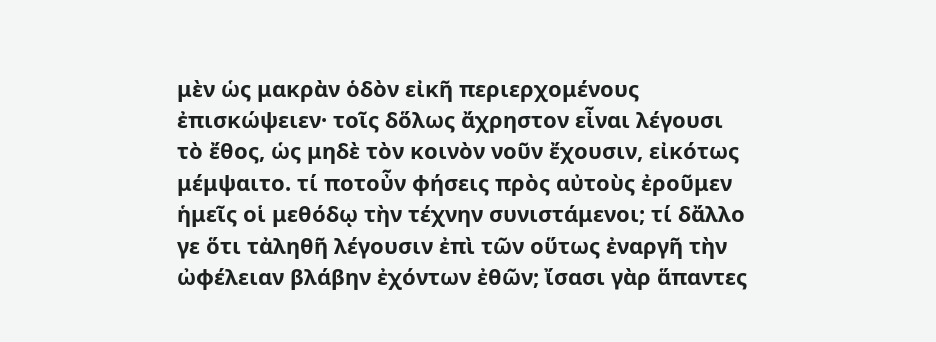μὲν ὡς μακρὰν ὁδὸν εἰκῆ περιερχομένους ἐπισκώψειεν· τοῖς δὅλως ἄχρηστον εἶναι λέγουσι τὸ ἔθος, ὡς μηδὲ τὸν κοινὸν νοῦν ἔχουσιν, εἰκότως μέμψαιτο. τί ποτοὖν φήσεις πρὸς αὐτοὺς ἐροῦμεν ἡμεῖς οἱ μεθόδῳ τὴν τέχνην συνιστάμενοι; τί δἄλλο γε ὅτι τἀληθῆ λέγουσιν ἐπὶ τῶν οὕτως ἐναργῆ τὴν ὠφέλειαν βλάβην ἐχόντων ἐθῶν; ἴσασι γὰρ ἅπαντες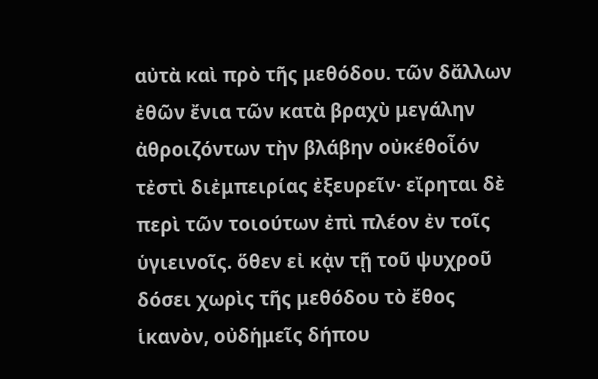αὐτὰ καὶ πρὸ τῆς μεθόδου. τῶν δἄλλων ἐθῶν ἔνια τῶν κατὰ βραχὺ μεγάλην ἀθροιζόντων τὴν βλάβην οὐκέθοἶόν τἐστὶ διἐμπειρίας ἐξευρεῖν· εἴρηται δὲ περὶ τῶν τοιούτων ἐπὶ πλέον ἐν τοῖς ὑγιεινοῖς. ὅθεν εἰ κᾀν τῇ τοῦ ψυχροῦ δόσει χωρὶς τῆς μεθόδου τὸ ἔθος ἱκανὸν, οὐδἡμεῖς δήπου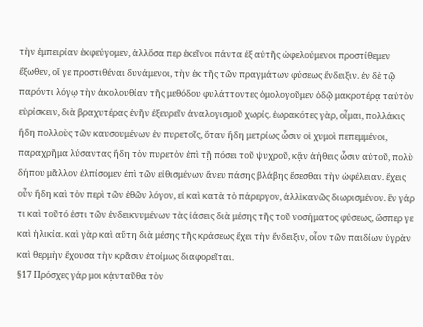τὴν ἐμπειρίαν ἐκφεύγομεν, ἀλλὅσα περ ἐκεῖνοι πάντα ἐξ αὐτῆς ὠφελούμενοι προστίθεμεν ἔξωθεν, οἵ γε προστιθέναι δυνάμενοι, τὴν ἐκ τῆς τῶν πραγμάτων φύσεως ἔνδειξιν. ἐν δὲ τῷ παρόντι λόγῳ τὴν ἀκολουθίαν τῆς μεθόδου φυλάττοντες ὁμολογοῦμεν ὁδῷ μακροτέρᾳ ταὐτὸν εὑρίσκειν, διὰ βραχυτέρας ἐνῆν ἐξευρεῖν ἀναλογισμοῦ χωρίς. ἑωρακότες γὰρ, οἶμαι, πολλάκις ἤδη πολλοὺς τῶν καυσουμένων ἐν πυρετοῖς, ὅταν ἤδη μετρίως ὦσιν οἱ χυμοὶ πεπεμμένοι, παραχρῆμα λύσαντας ἤδη τὸν πυρετὸν ἐπὶ τῇ πόσει τοῦ ψυχροῦ, κᾂν ἀήθεις ὦσιν αὐτοῦ, πολὺ δήπου μᾶλλον ἐλπίσομεν ἐπὶ τῶν εἰθισμένων ἄνευ πάσης βλάβης ἔσεσθαι τὴν ὠφέλειαν. ἔχεις οὖν ἤδη καὶ τὸν περὶ τῶν ἐθῶν λόγον, εἰ καὶ κατὰ τὸ πάρεργον, ἀλλἱκανῶς διωρισμένον. ἓν γάρ τι καὶ τοῦτό ἐστι τῶν ἐνδεικνυμένων τὰς ἰάσεις διὰ μέσης τῆς τοῦ νοσήματος φύσεως, ὥσπερ γε καὶ ἡλικία. καὶ γὰρ καὶ αὕτη διὰ μέσης τῆς κράσεως ἔχει τὴν ἔνδειξιν, οἷον τῶν παιδίων ὑγρὰν καὶ θερμὴν ἔχουσα τὴν κρᾶσιν ἑτοίμως διαφορεῖται.
§17 Πρόσχες γάρ μοι κᾀνταῦθα τὸν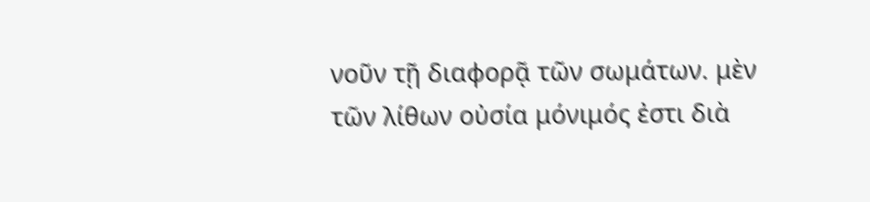νοῦν τῇ διαφορᾷ τῶν σωμάτων. μὲν τῶν λίθων οὐσία μόνιμός ἐστι διὰ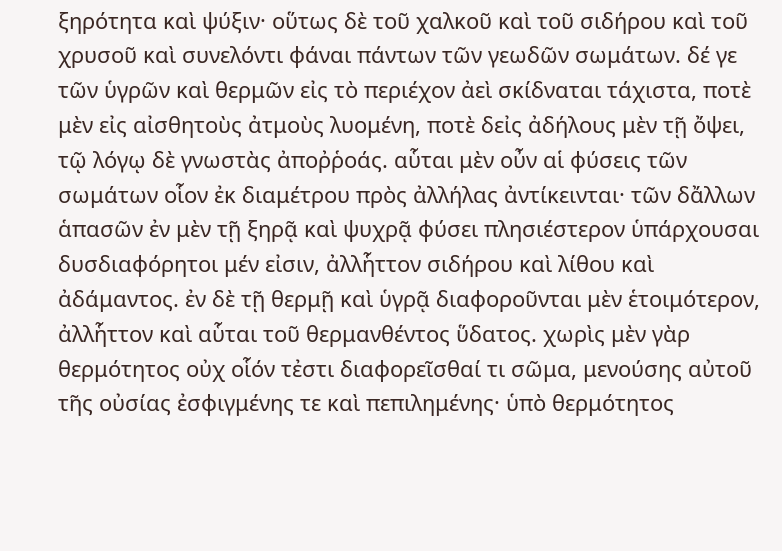ξηρότητα καὶ ψύξιν· οὕτως δὲ τοῦ χαλκοῦ καὶ τοῦ σιδήρου καὶ τοῦ χρυσοῦ καὶ συνελόντι φάναι πάντων τῶν γεωδῶν σωμάτων. δέ γε τῶν ὑγρῶν καὶ θερμῶν εἰς τὸ περιέχον ἀεὶ σκίδναται τάχιστα, ποτὲ μὲν εἰς αἰσθητοὺς ἀτμοὺς λυομένη, ποτὲ δεἰς ἀδήλους μὲν τῇ ὄψει, τῷ λόγῳ δὲ γνωστὰς ἀποῤῥοάς. αὗται μὲν οὖν αἱ φύσεις τῶν σωμάτων οἷον ἐκ διαμέτρου πρὸς ἀλλήλας ἀντίκεινται· τῶν δἄλλων ἁπασῶν ἐν μὲν τῇ ξηρᾷ καὶ ψυχρᾷ φύσει πλησιέστερον ὑπάρχουσαι δυσδιαφόρητοι μέν εἰσιν, ἀλλἧττον σιδήρου καὶ λίθου καὶ ἀδάμαντος. ἐν δὲ τῇ θερμῇ καὶ ὑγρᾷ διαφοροῦνται μὲν ἑτοιμότερον, ἀλλἧττον καὶ αὗται τοῦ θερμανθέντος ὕδατος. χωρὶς μὲν γὰρ θερμότητος οὐχ οἷόν τἐστι διαφορεῖσθαί τι σῶμα, μενούσης αὐτοῦ τῆς οὐσίας ἐσφιγμένης τε καὶ πεπιλημένης· ὑπὸ θερμότητος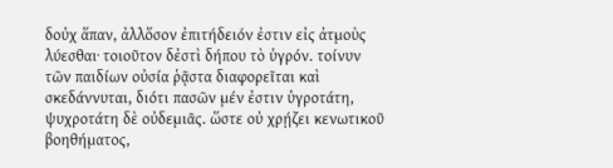δοὐχ ἅπαν, ἀλλὅσον ἐπιτήδειόν ἐστιν εἰς ἀτμοὺς λύεσθαι· τοιοῦτον δἐστὶ δήπου τὸ ὑγρόν. τοίνυν τῶν παιδίων οὐσία ῥᾷστα διαφορεῖται καὶ σκεδάννυται, διότι πασῶν μέν ἐστιν ὑγροτάτη, ψυχροτάτη δὲ οὐδεμιᾶς. ὥστε οὐ χρῄζει κενωτικοῦ βοηθήματος,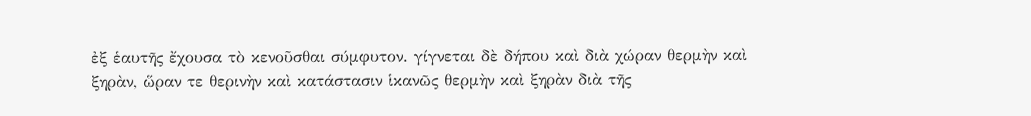ἐξ ἑαυτῆς ἔχουσα τὸ κενοῦσθαι σύμφυτον. γίγνεται δὲ δήπου καὶ διὰ χώραν θερμὴν καὶ ξηρὰν, ὥραν τε θερινὴν καὶ κατάστασιν ἱκανῶς θερμὴν καὶ ξηρὰν διὰ τῆς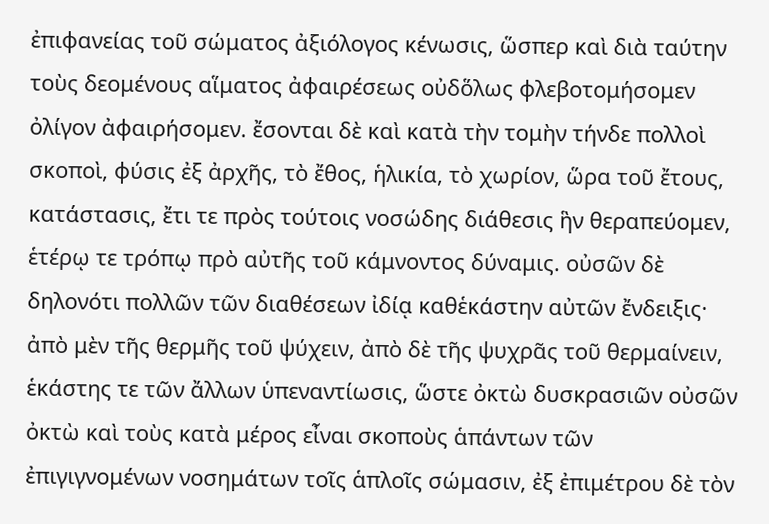ἐπιφανείας τοῦ σώματος ἀξιόλογος κένωσις, ὥσπερ καὶ διὰ ταύτην τοὺς δεομένους αἵματος ἀφαιρέσεως οὐδὅλως φλεβοτομήσομεν ὀλίγον ἀφαιρήσομεν. ἔσονται δὲ καὶ κατὰ τὴν τομὴν τήνδε πολλοὶ σκοποὶ, φύσις ἐξ ἀρχῆς, τὸ ἔθος, ἡλικία, τὸ χωρίον, ὥρα τοῦ ἔτους, κατάστασις, ἔτι τε πρὸς τούτοις νοσώδης διάθεσις ἣν θεραπεύομεν, ἑτέρῳ τε τρόπῳ πρὸ αὐτῆς τοῦ κάμνοντος δύναμις. οὐσῶν δὲ δηλονότι πολλῶν τῶν διαθέσεων ἰδίᾳ καθἑκάστην αὐτῶν ἔνδειξις· ἀπὸ μὲν τῆς θερμῆς τοῦ ψύχειν, ἀπὸ δὲ τῆς ψυχρᾶς τοῦ θερμαίνειν, ἑκάστης τε τῶν ἄλλων ὑπεναντίωσις, ὥστε ὀκτὼ δυσκρασιῶν οὐσῶν ὀκτὼ καὶ τοὺς κατὰ μέρος εἶναι σκοποὺς ἁπάντων τῶν ἐπιγιγνομένων νοσημάτων τοῖς ἁπλοῖς σώμασιν, ἐξ ἐπιμέτρου δὲ τὸν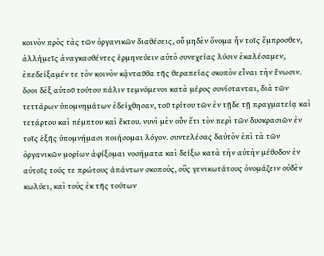κοινὸν πρὸς τὰς τῶν ὀργανικῶν διαθέσεις, οὗ μηδὲν ὄνομα ἦν τοῖς ἔμπροσθεν, ἀλλἡμεῖς ἀναγκασθέντες ἑρμηνεύειν αὐτὸ συνεχείας λύσιν ἐκαλέσαμεν, ἐπεδείξαμέν τε τὸν κοινὸν κᾀνταῦθα τῆς θεραπείας σκοπὸν εἶναι τὴν ἕνωσιν. ὅσοι δἐξ αὐτοῦ τούτου πάλιν τεμνόμενοι κατὰ μέρος συνίστανται, διὰ τῶν τεττάρων ὑπομνημάτων ἐδείχθησαν, τοῦ τρίτου τῶν ἐν τῇδε τῇ πραγματείᾳ καὶ τετάρτου καὶ πέμπτου καὶ ἕκτου. νυνὶ μὲν οὖν ἔτι τὸν περὶ τῶν δυσκρασιῶν ἐν τοῖς ἑξῆς ὑπομνήμασι ποιήσομαι λόγον. συντελέσας δαὐτὸν ἐπὶ τὰ τῶν ὀργανικῶν μορίων ἀφίξομαι νοσήματα καὶ δείξω κατὰ τὴν αὐτὴν μέθοδον ἐν αὐτοῖς τούς τε πρώτους ἁπάντων σκοποὺς, οὓς γενικωτάτους ὀνομάζειν οὐδὲν κωλύει, καὶ τοὺς ἐκ τῆς τούτων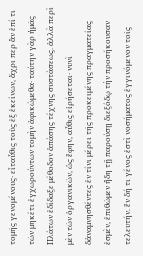τομῆς γενομένους· εἶταὖθις τοὺς ἐξ ἐκείνων, ἄχρι περ ἂν ἐπί τι τῶν μηκέτι ἐγχωρούντων τομὴν ἀφικώμεθα· ταύτην γὰρ ἡμᾶς Πλάτων ἐδίδαξε μέθοδον ἁπάσης τέχνης συστάσεως. ἀλλὰ περὶ μὲν τῶν ὀργανικῶν, ὡς ἔφην, αὖθις εἰρήσεται· νυνὶ δἀναμνησθέντες ἐν τίνι μέρει τῆς προκειμένης πραγματείας ἐσμὲν, ἐπιθῶμεν ἤδη τῇ παρούσῃ διεξόδῳ τὴν προσήκουσαν τελευτήν. ἓν δή τι γένος ἐστὶ νοσήματος ἐγγινόμενον τοῖς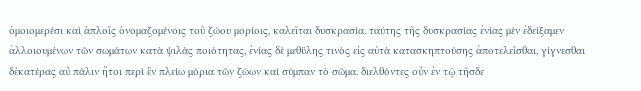ὁμοιομερέσι καὶ ἁπλοῖς ὀνομαζομένοις τοῦ ζώου μορίοις, καλεῖται δυσκρασία. ταύτης τῆς δυσκρασίας ἐνίας μὲν ἐδείξαμεν ἀλλοιουμένων τῶν σωμάτων κατὰ ψιλὰς ποιότητας, ἐνίας δὲ μεθὕλης τινὸς εἰς αὐτὰ κατασκηπτούσης ἀποτελεῖσθαι, γίγνεσθαι δἑκατέρας αὖ πάλιν ἤτοι περὶ ἓν πλείω μόρια τῶν ζώων καὶ σύμπαν τὸ σῶμα. διελθόντες οὖν ἐν τῷ τῆσδε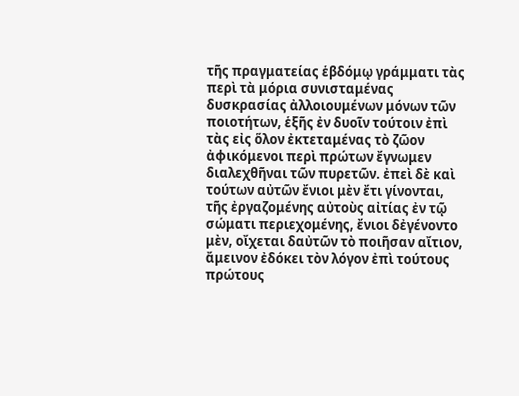τῆς πραγματείας ἑβδόμῳ γράμματι τὰς περὶ τὰ μόρια συνισταμένας δυσκρασίας ἀλλοιουμένων μόνων τῶν ποιοτήτων, ἑξῆς ἐν δυοῖν τούτοιν ἐπὶ τὰς εἰς ὅλον ἐκτεταμένας τὸ ζῶον ἀφικόμενοι περὶ πρώτων ἔγνωμεν διαλεχθῆναι τῶν πυρετῶν. ἐπεὶ δὲ καὶ τούτων αὐτῶν ἔνιοι μὲν ἔτι γίνονται, τῆς ἐργαζομένης αὐτοὺς αἰτίας ἐν τῷ σώματι περιεχομένης, ἔνιοι δἐγένοντο μὲν, οἴχεται δαὐτῶν τὸ ποιῆσαν αἴτιον, ἄμεινον ἐδόκει τὸν λόγον ἐπὶ τούτους πρώτους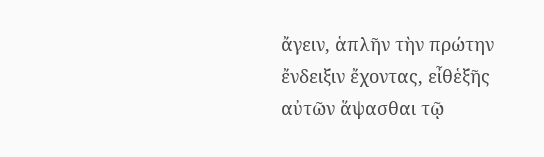ἄγειν, ἁπλῆν τὴν πρώτην ἔνδειξιν ἔχοντας, εἶθἑξῆς αὐτῶν ἅψασθαι τῷ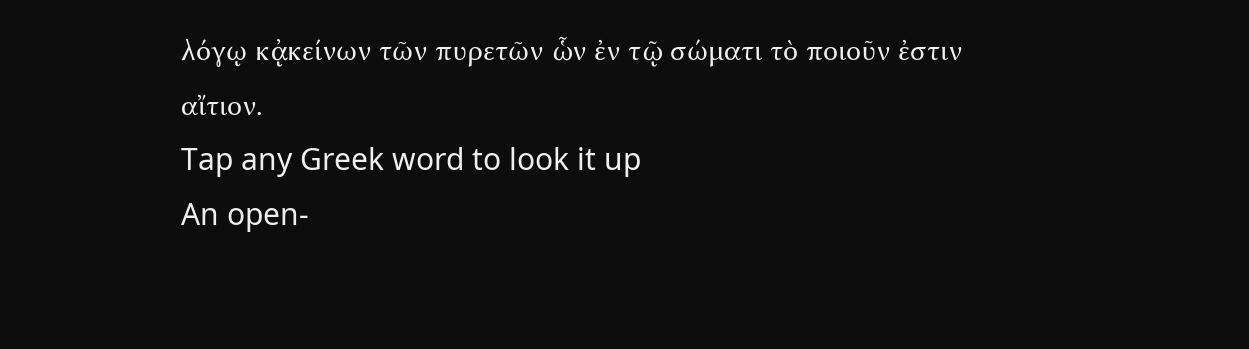λόγῳ κᾀκείνων τῶν πυρετῶν ὧν ἐν τῷ σώματι τὸ ποιοῦν ἐστιν αἴτιον.
Tap any Greek word to look it up
An open-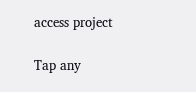access project

Tap any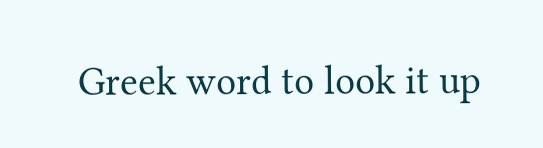Greek word to look it up